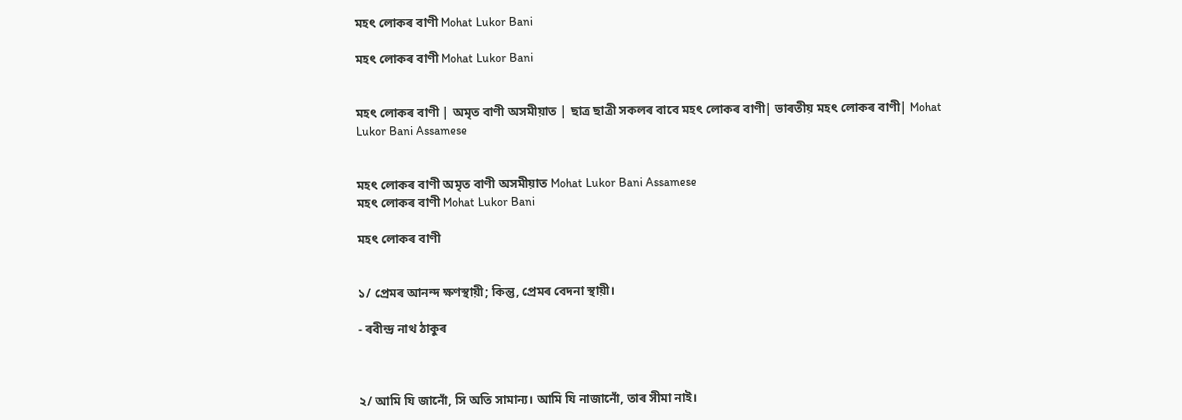মহৎ লোকৰ বাণী Mohat Lukor Bani

মহৎ লোকৰ বাণী Mohat Lukor Bani


মহৎ লোকৰ বাণী | অমৃত বাণী অসমীয়াত | ছাত্ৰ ছাত্ৰী সকলৰ বাবে মহৎ লোকৰ বাণী| ভাৰতীয় মহৎ লোকৰ বাণী| Mohat Lukor Bani Assamese


মহৎ লোকৰ বাণী অমৃত বাণী অসমীয়াত Mohat Lukor Bani Assamese
মহৎ লোকৰ বাণী Mohat Lukor Bani

মহৎ লোকৰ বাণী


১/ প্ৰেমৰ আনন্দ ক্ষণস্থায়ী; কিন্তু, প্ৰেমৰ বেদনা স্থায়ী।

- ৰবীন্দ্ৰ নাথ ঠাকুৰ



২/ আমি যি জানোঁ, সি অতি সামান্য। আমি যি নাজানোঁ, তাৰ সীমা নাই।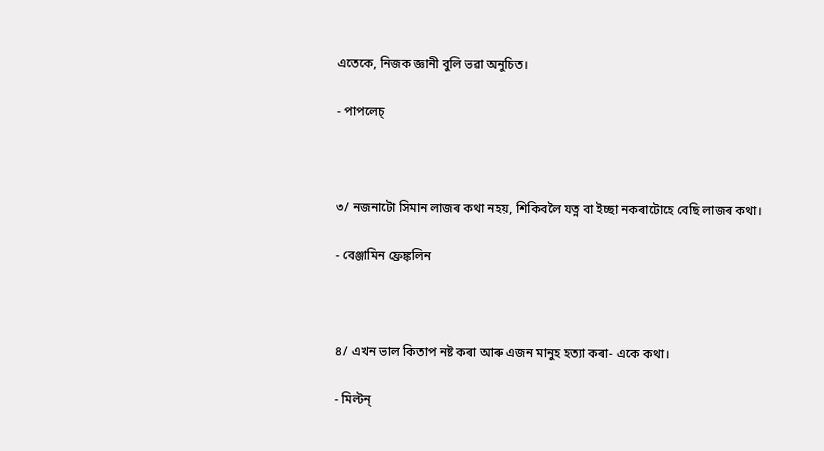এতেকে, নিজক জ্ঞানী বুলি ভৱা অনুচিত।

- পাপলেচ্



৩/ নজনাটো সিমান লাজৰ কথা নহয়, শিকিবলৈ যত্ন বা ইচ্ছা নকৰাটোহে বেছি লাজৰ কথা।

- বেঞ্জামিন ফ্রেঙ্কলিন



৪/ এখন ভাল কিতাপ নষ্ট কৰা আৰু এজন মানুহ হত্যা কৰা- একে কথা।

- মিল্টন্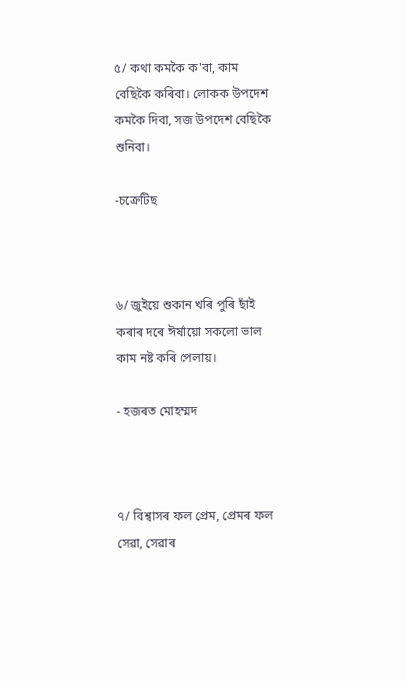৫/ কথা কমকৈ ক'বা, কাম বেছিকৈ কৰিবা। লোকক উপদেশ কমকৈ দিবা, সজ উপদেশ বেছিকৈ শুনিবা।

-চক্রেটিছ



৬/ জুইয়ে শুকান খৰি পুৰি ছাঁই কৰাৰ দৰে ঈর্ষায়ো সকলো ভাল কাম নষ্ট কৰি পেলায়।

- হজৰত মোহম্মদ



৭/ বিশ্বাসৰ ফল প্ৰেম, প্ৰেমৰ ফল সেৱা, সেৱাৰ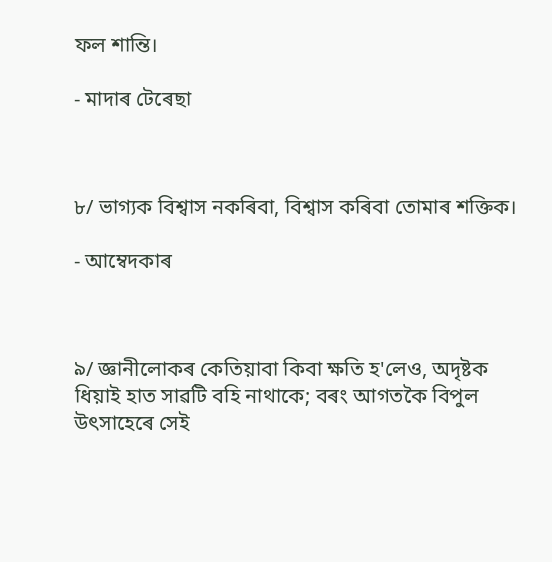ফল শান্তি।

- মাদাৰ টেৰেছা



৮/ ভাগ্যক বিশ্বাস নকৰিবা, বিশ্বাস কৰিবা তোমাৰ শক্তিক।

- আম্বেদকাৰ



৯/ জ্ঞানীলোকৰ কেতিয়াবা কিবা ক্ষতি হ'লেও, অদৃষ্টক ধিয়াই হাত সাৱটি বহি নাথাকে; বৰং আগতকৈ বিপুল উৎসাহেৰে সেই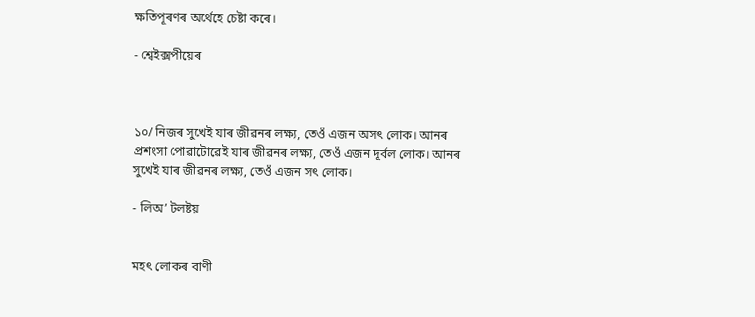ক্ষতিপূৰণৰ অৰ্থেহে চেষ্টা কৰে।

- শ্বেইক্সপীয়েৰ



১০/ নিজৰ সুখেই যাৰ জীৱনৰ লক্ষ্য, তেওঁ এজন অসৎ লোক। আনৰ প্ৰশংসা পোৱাটোৱেই যাৰ জীৱনৰ লক্ষ্য, তেওঁ এজন দূৰ্বল লোক। আনৰ সুখেই যাৰ জীৱনৰ লক্ষ্য, তেওঁ এজন সৎ লোক।

- লিঅ’ টলষ্টয়


মহৎ লোকৰ বাণী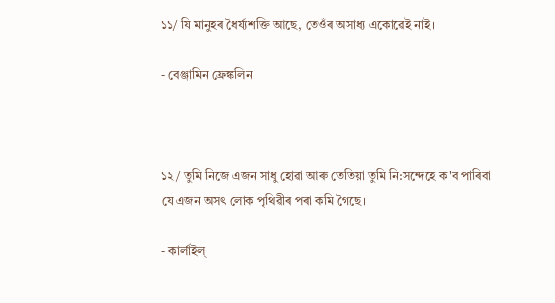১১/ যি মানুহৰ ধৈৰ্য্যশক্তি আছে, তেওঁৰ অসাধ্য একোৱেই নাই।

- বেঞ্জামিন ফ্রেঙ্কলিন



১২/ তুমি নিজে এজন সাধু হোৱা আৰু তেতিয়া তুমি নি:সন্দেহে ক'ব পাৰিবা যে এজন অসৎ লোক পৃথিৱীৰ পৰা কমি গৈছে।

- কার্লাইল্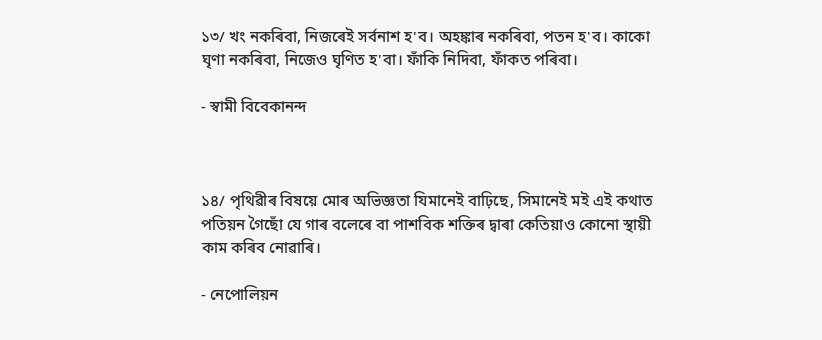১৩/ খং নকৰিবা, নিজৰেই সর্বনাশ হ'ব। অহঙ্কাৰ নকৰিবা, পতন হ'ব। কাকো ঘৃণা নকৰিবা, নিজেও ঘৃণিত হ'বা। ফাঁকি নিদিবা, ফাঁকত পৰিবা।

- স্বামী বিবেকানন্দ



১৪/ পৃথিৱীৰ বিষয়ে মোৰ অভিজ্ঞতা যিমানেই বাঢ়িছে, সিমানেই মই এই কথাত পতিয়ন গৈছোঁ যে গাৰ বলেৰে বা পাশবিক শক্তিৰ দ্বাৰা কেতিয়াও কোনো স্থায়ী কাম কৰিব নোৱাৰি।

- নেপোলিয়ন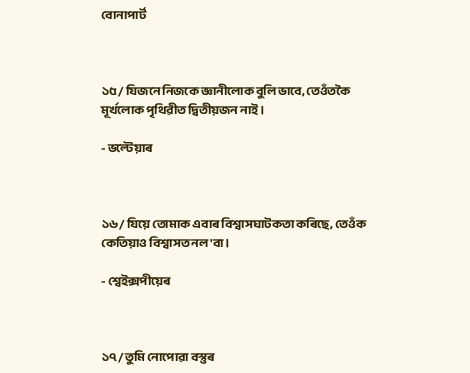বোনাপার্ট



১৫/ যিজনে নিজকে জ্ঞানীলোক বুলি ভাবে, তেওঁতকৈ মূর্খলোক পৃথিৱীত দ্বিতীয়জন নাই।

- ভল্টেয়াৰ



১৬/ যিয়ে তোমাক এবাৰ বিশ্বাসঘাটকতা কৰিছে, তেওঁক কেতিয়াও বিশ্বাসত নল'বা।

- শ্বেইক্সপীয়েৰ



১৭/ তুমি নোপোৱা বস্তুৰ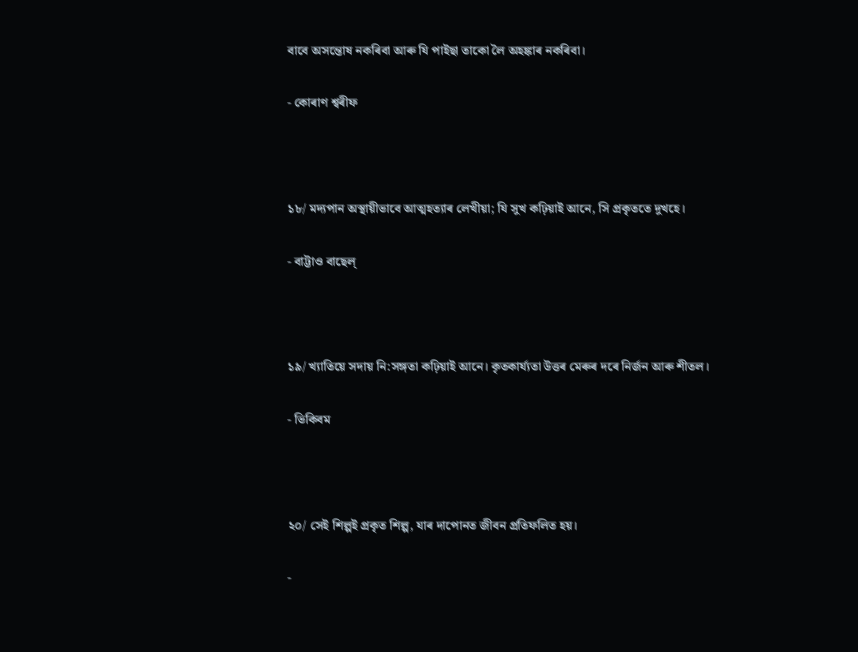বাবে অসন্তোষ নকৰিবা আৰু যি পাইছা তাকো লৈ অহঙ্কাৰ নকৰিবা।

- কোৰাণ শ্বৰীফ



১৮/ মদ্যপান অস্থায়ীভাবে আত্মহত্যাৰ লেখীয়া; যি সুখ কঢ়িয়াই আনে, সি প্রকৃততে দুখহে।

- বাট্টাও বাছেল্



১৯/ খ্যাতিয়ে সদায় নি:সঙ্গতা কঢ়িয়াই আনে। কৃতকাৰ্য্যতা উত্তৰ মেৰুৰ দৰে নির্জন আৰু শীতল।

- ভিকিবম



২০/ সেই শিল্পই প্রকৃত শিল্প, যাৰ দাপোনত জীবন প্রতিফলিত হয়।

-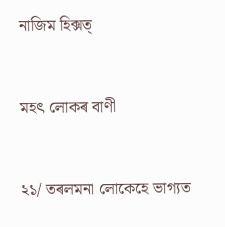নাজিম হিক্সত্


মহৎ লোকৰ বাণী


২১/ তৰলমনা লোকেহে ভাগ্যত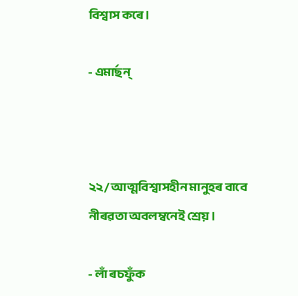বিশ্বাস কৰে।

- এমাৰ্ছন্



২২/ আত্মবিশ্বাসহীন মানুহৰ বাবে নীৰৱতা অবলম্বনেই শ্রেয়।

- লাঁ ৰচফুঁক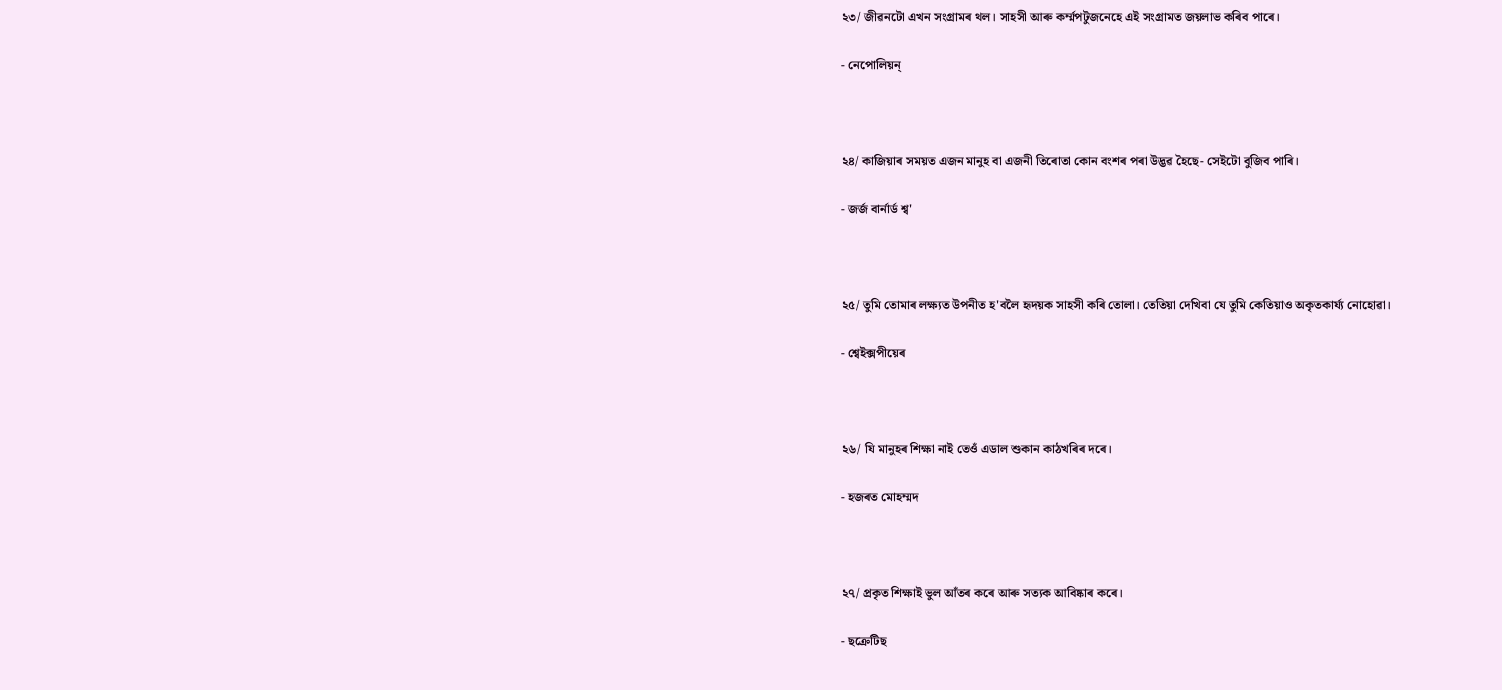২৩/ জীৱনটো এখন সংগ্ৰামৰ থল। সাহসী আৰু কৰ্ম্মপটুজনেহে এই সংগ্রামত জয়লাভ কৰিব পাৰে।

- নেপোলিয়ন্



২৪/ কাজিয়াৰ সময়ত এজন মানুহ বা এজনী তিৰোতা কোন বংশৰ পৰা উদ্ভৱ হৈছে- সেইটো বুজিব পাৰি।

- জর্জ বার্নার্ড শ্ব'



২৫/ তুমি তোমাৰ লক্ষ্যত উপনীত হ'বলৈ হৃদয়ক সাহসী কৰি তোলা। তেতিয়া দেখিবা যে তুমি কেতিয়াও অকৃতকাৰ্য্য নোহোৱা।

- শ্বেইক্সপীয়েৰ



২৬/ যি মানুহৰ শিক্ষা নাই তেওঁ এডাল শুকান কাঠখৰিৰ দৰে।

- হজৰত মোহম্মদ



২৭/ প্রকৃত শিক্ষাই ভুল আঁতৰ কৰে আৰু সত্যক আবিষ্কাৰ কৰে।

- ছক্রেটিছ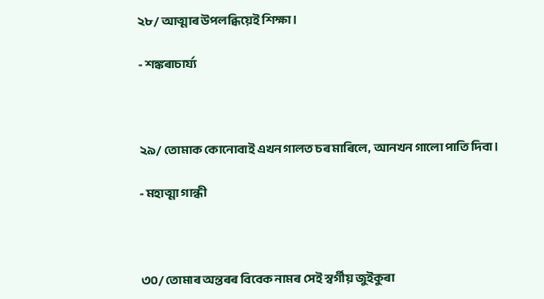২৮/ আত্মাৰ উপলব্ধিয়েই শিক্ষা।

- শঙ্কৰাচাৰ্য্য



২৯/ তোমাক কোনোবাই এখন গালত চৰ মাৰিলে, আনখন গালো পাতি দিবা।

- মহাত্মা গান্ধী



৩০/ তোমাৰ অন্তৰৰ বিবেক নামৰ সেই স্বর্গীয় জুইকুৰা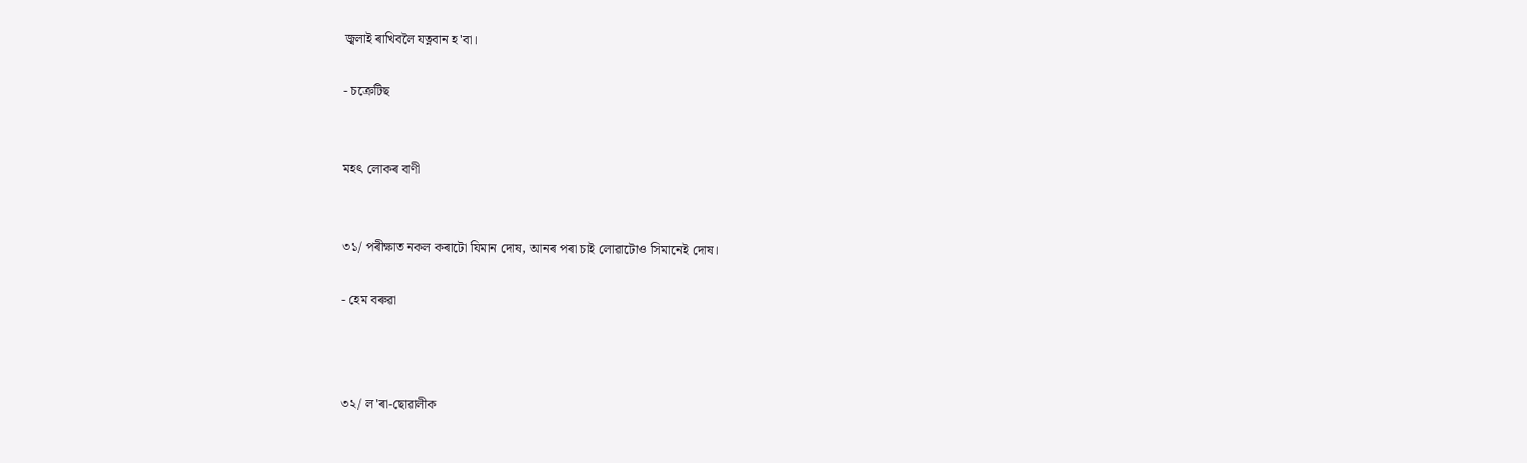জ্বলাই ৰাখিবলৈ যত্নবান হ'বা।

- চক্রেটিছ


মহৎ লোকৰ বাণী


৩১/ পৰীক্ষাত নকল কৰাটো যিমান দোষ, আনৰ পৰা চাই লোৱাটোও সিমানেই দোষ।

- হেম বৰুৱা



৩২/ ল'ৰা-ছোৱালীক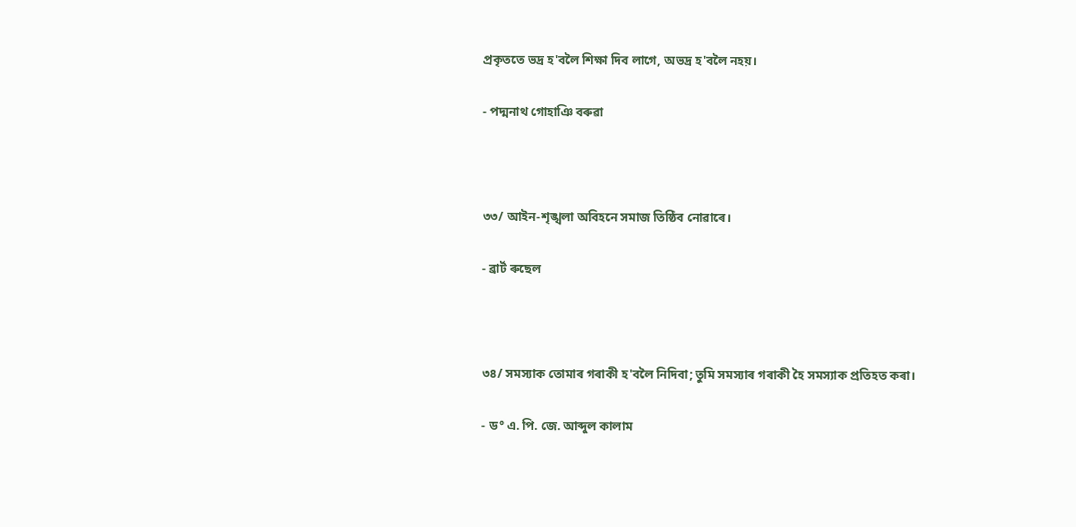প্রকৃততে ভদ্র হ'বলৈ শিক্ষা দিব লাগে, অভদ্র হ'বলৈ নহয়।

- পদ্মনাথ গোহাঞি বৰুৱা



৩৩/ আইন-শৃঙ্খলা অবিহনে সমাজ তিষ্ঠিব নোৱাৰে।

- ব্রার্ট ৰুছেল



৩৪/ সমস্যাক তোমাৰ গৰাকী হ'বলৈ নিদিবা; তুমি সমস্যাৰ গৰাকী হৈ সমস্যাক প্রতিহত কৰা।

- ড° এ. পি. জে. আব্দুল কালাম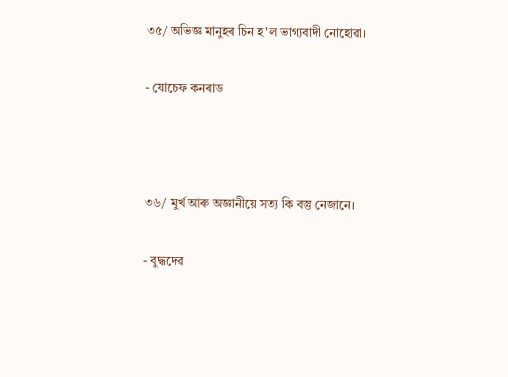৩৫/ অভিজ্ঞ মানুহৰ চিন হ'ল ভাগ্যবাদী নোহোৱা।

- যোচেফ কনৰাড



৩৬/ মুর্খ আৰু অজ্ঞানীয়ে সত্য কি বস্তু নেজানে।

- বুদ্ধদেৱ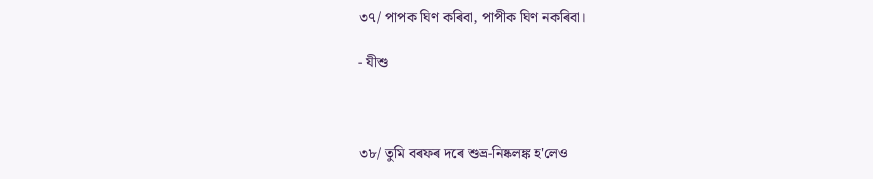৩৭/ পাপক ঘিণ কৰিবা, পাপীক ঘিণ নকৰিবা।

- যীশু



৩৮/ তুমি বৰফৰ দৰে শুভ্র-নিষ্কলঙ্ক হ'লেও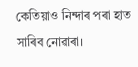কেতিয়াও নিন্দাৰ পৰা হাত সাৰিব নোৱাৰা।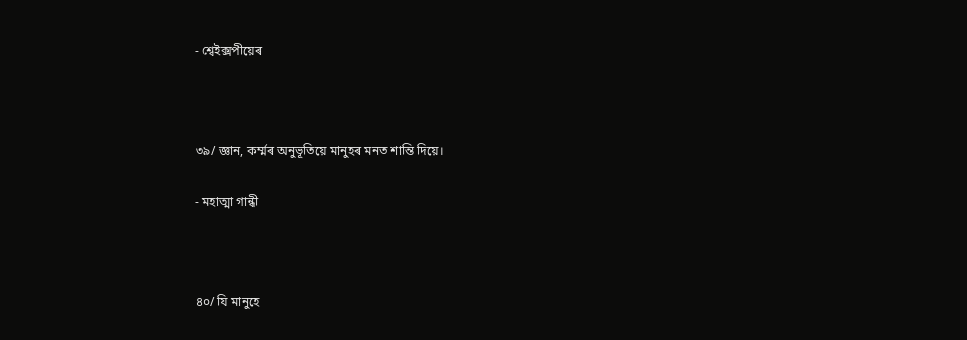- শ্বেইক্সপীয়েৰ



৩৯/ জ্ঞান, কৰ্ম্মৰ অনুভূতিয়ে মানুহৰ মনত শান্তি দিয়ে।

- মহাত্মা গান্ধী



৪০/ যি মানুহে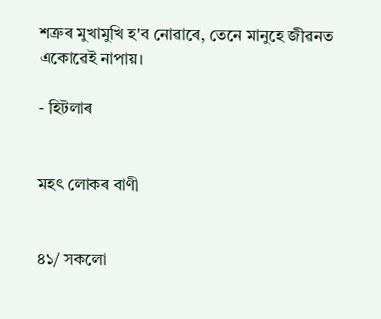শত্ৰুৰ মুখামুখি হ'ব নোৱাৰে, তেনে মানুহে জীৱনত একোৱেই নাপায়।

- হিটলাৰ


মহৎ লোকৰ বাণী


৪১/ সকলো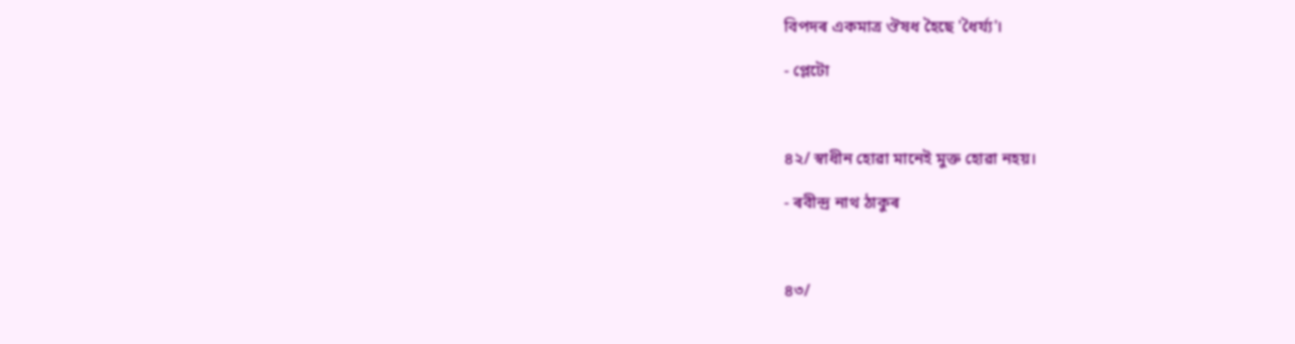বিপদৰ একমাত্র ঔষধ হৈছে 'ধৈর্য্য'।

- প্লেটো



৪২/ স্বাধীন হোৱা মানেই মুক্ত হোৱা নহয়।

- ৰবীন্দ্ৰ নাথ ঠাকুৰ



৪৩/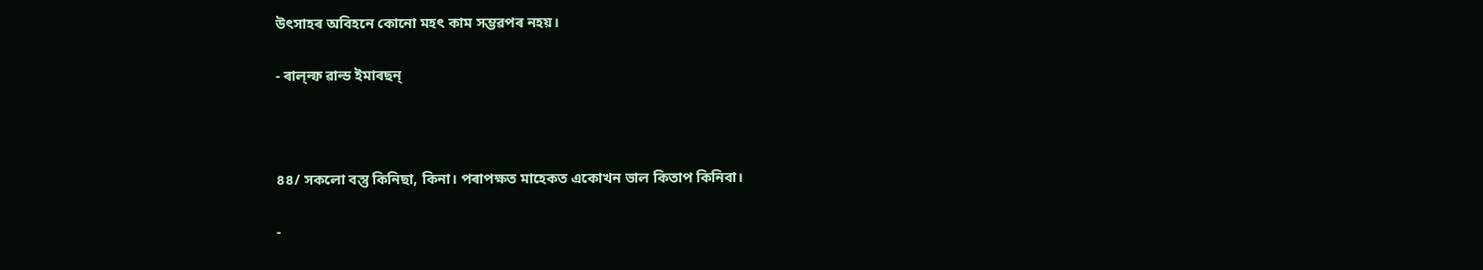উৎসাহৰ অবিহনে কোনো মহৎ কাম সম্ভৱপৰ নহয়।

- ৰাল্‌ল্ফ ৱাল্ড ইমাৰছন্



৪৪/ সকলো বস্তু কিনিছা, কিনা। পৰাপক্ষত মাহেকত একোখন ভাল কিতাপ কিনিবা।

-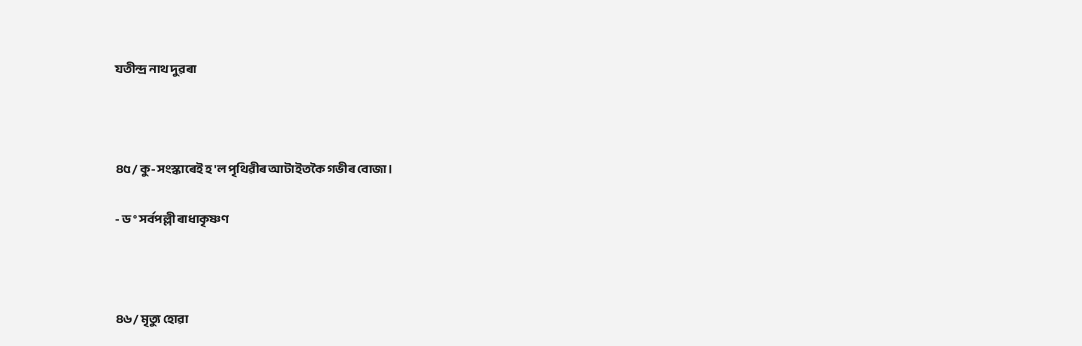যতীন্দ্ৰ নাথ দুৱৰা



৪৫/ কু-সংস্কাৰেই হ'ল পৃথিৱীৰ আটাইতকৈ গভীৰ বোজা।

- ড° সৰ্বপল্লী ৰাধাকৃষ্ণণ



৪৬/ মৃত্যু হোৱা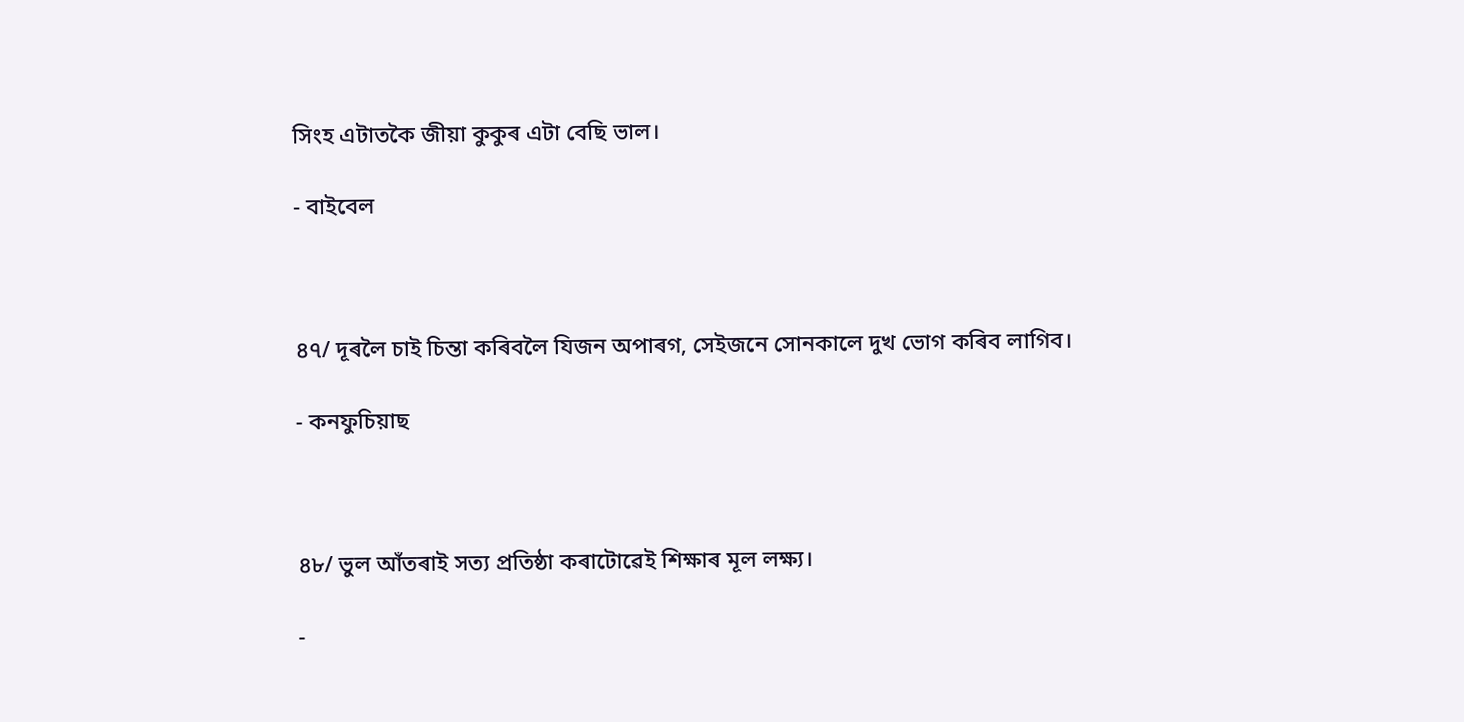সিংহ এটাতকৈ জীয়া কুকুৰ এটা বেছি ভাল।

- বাইবেল



৪৭/ দূৰলৈ চাই চিন্তা কৰিবলৈ যিজন অপাৰগ, সেইজনে সোনকালে দুখ ভোগ কৰিব লাগিব।

- কনফুচিয়াছ



৪৮/ ভুল আঁতৰাই সত্য প্রতিষ্ঠা কৰাটোৱেই শিক্ষাৰ মূল লক্ষ্য।

-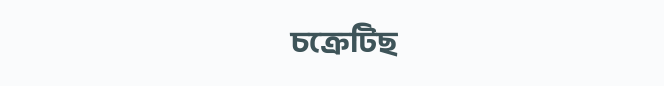চক্রেটিছ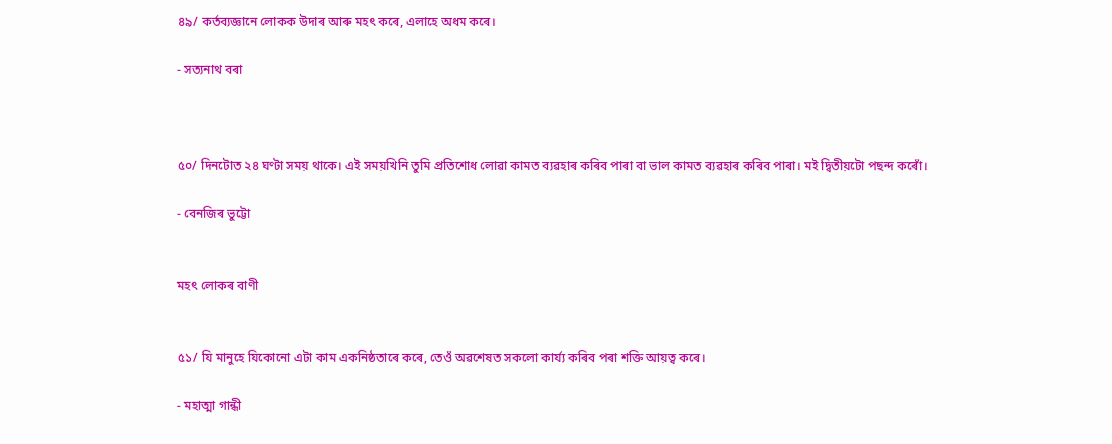৪৯/ কর্তব্যজ্ঞানে লোকক উদাৰ আৰু মহৎ কৰে, এলাহে অধম কৰে।

- সত্যনাথ বৰা



৫০/ দিনটোত ২৪ ঘণ্টা সময় থাকে। এই সময়খিনি তুমি প্রতিশোধ লোৱা কামত ব্যৱহাৰ কৰিব পাৰা বা ভাল কামত ব্যৱহাৰ কৰিব পাৰা। মই দ্বিতীয়টো পছন্দ কৰোঁ।

- বেনজিৰ ভুট্টো


মহৎ লোকৰ বাণী


৫১/ যি মানুহে যিকোনো এটা কাম একনিষ্ঠতাৰে কৰে, তেওঁ অৱশেষত সকলো কাৰ্য্য কৰিব পৰা শক্তি আয়ত্ব কৰে।

- মহাত্মা গান্ধী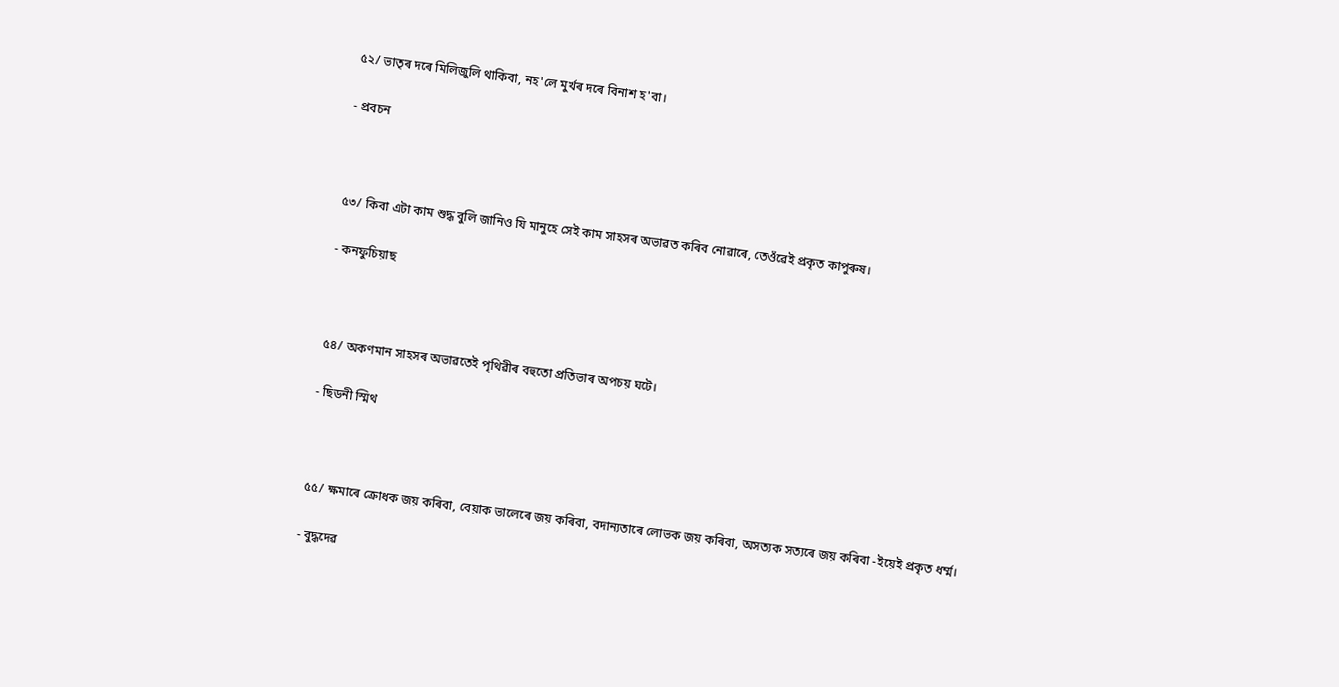৫২/ ভাতৃৰ দৰে মিলিজুলি থাকিবা, নহ'লে মুৰ্খৰ দৰে বিনাশ হ'বা।

- প্রবচন



৫৩/ কিবা এটা কাম শুদ্ধ বুলি জানিও যি মানুহে সেই কাম সাহসৰ অভাৱত কৰিব নোৱাৰে, তেওঁৱেই প্রকৃত কাপুৰুষ।

- কনফুচিয়াছ



৫৪/ অকণমান সাহসৰ অভাৱতেই পৃথিৱীৰ বহুতো প্রতিভাৰ অপচয় ঘটে।

- ছিডনী স্মিথ



৫৫/ ক্ষমাৰে ক্রোধক জয় কৰিবা, বেয়াক ভালেৰে জয় কৰিবা, বদান্যতাৰে লোভক জয় কৰিবা, অসত্যক সত্যৰে জয় কৰিবা -ইয়েই প্রকৃত ধৰ্ম্ম।

- বুদ্ধদেৱ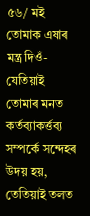৫৬/ মই তোমাক এষাৰ মন্ত্ৰ দিওঁ- যেতিয়াই তোমাৰ মনত কর্তব্যাকর্ত্তব্য সম্পর্কে সন্দেহৰ উদয় হয়, তেতিয়াই তলত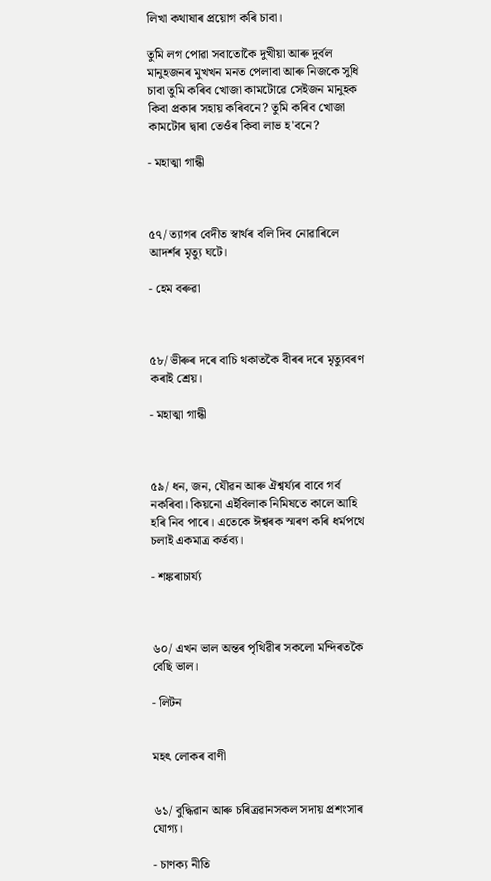লিখা কথাষাৰ প্ৰয়োগ কৰি চাবা।

তুমি লগ পোৱা সবাতোকৈ দুখীয়া আৰু দুৰ্বল মানুহজনৰ মুখখন মনত পেলাবা আৰু নিজকে সুধি চাবা তুমি কৰিব খোজা কামটোৱে সেইজন মানুহক কিবা প্ৰকাৰ সহায় কৰিবনে? তুমি কৰিব খোজা কামটোৰ দ্বাৰা তেওঁৰ কিবা লাভ হ'বনে?

- মহাত্মা গান্ধী



৫৭/ ত্যাগৰ বেদীত স্বাৰ্থৰ বলি দিব নোৱাৰিলে আদৰ্শৰ মৃত্যু ঘটে।

- হেম বৰুৱা



৫৮/ ভীৰুৰ দৰে বাচি থকাতকৈ বীৰৰ দৰে মৃত্যুবৰণ কৰাই শ্রেয়।

- মহাত্মা গান্ধী



৫৯/ ধন, জন, যৌৱন আৰু ঐশ্বৰ্য্যৰ বাবে গৰ্ব নকৰিবা। কিয়নো এইবিলাক নিমিষতে কালে আহি হৰি নিব পাৰে। এতেকে ঈশ্বৰক স্মৰণ কৰি ধর্মপথে চলাই একমাত্র কর্তব্য।

- শঙ্কৰাচাৰ্য্য



৬০/ এখন ভাল অন্তৰ পৃথিৱীৰ সকলো মন্দিৰতকৈ বেছি ভাল।

- লিটন


মহৎ লোকৰ বাণী


৬১/ বুদ্ধিৱান আৰু চৰিত্ৰৱানসকল সদায় প্রশংসাৰ যোগ্য।

- চাণক্য নীতি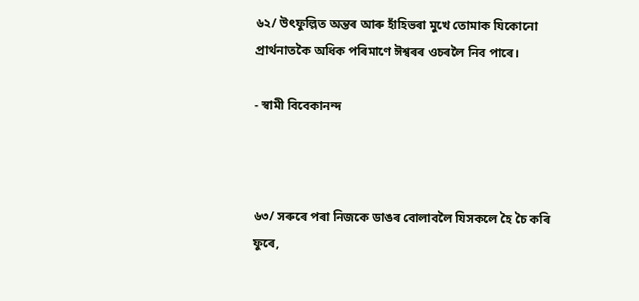৬২/ উৎফুল্লিত অন্তৰ আৰু হাঁহিভৰা মুখে তোমাক যিকোনো প্রার্থনাতকৈ অধিক পৰিমাণে ঈশ্বৰৰ ওচৰলৈ নিব পাৰে।

- স্বামী বিবেকানন্দ



৬৩/ সৰুৰে পৰা নিজকে ডাঙৰ বোলাবলৈ যিসকলে হৈ চৈ কৰি ফুৰে,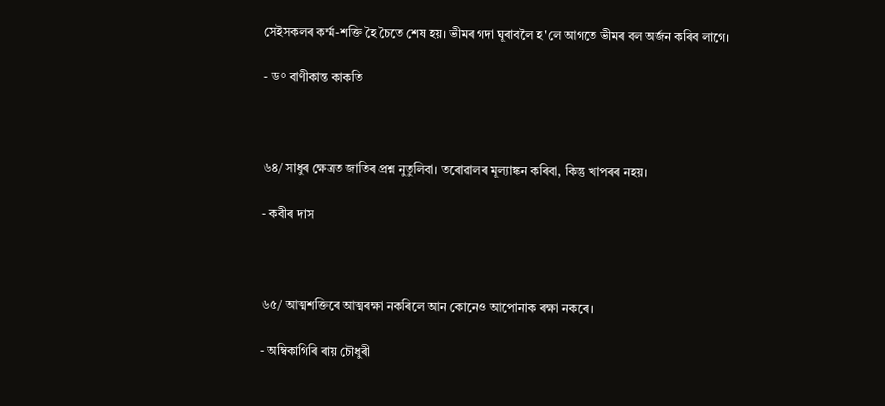সেইসকলৰ কৰ্ম্ম-শক্তি হৈ চৈতে শেষ হয়। ভীমৰ গদা ঘূৰাবলৈ হ'লে আগতে ভীমৰ বল অৰ্জন কৰিব লাগে।

- ড° বাণীকান্ত কাকতি



৬৪/ সাধুৰ ক্ষেত্ৰত জাতিৰ প্ৰশ্ন নুতুলিবা। তৰোৱালৰ মূল্যাঙ্কন কৰিবা, কিন্তু খাপৰৰ নহয়।

- কবীৰ দাস



৬৫/ আত্মশক্তিৰে আত্মৰক্ষা নকৰিলে আন কোনেও আপোনাক ৰক্ষা নকৰে।

- অম্বিকাগিৰি‌ ৰায় চৌধুৰী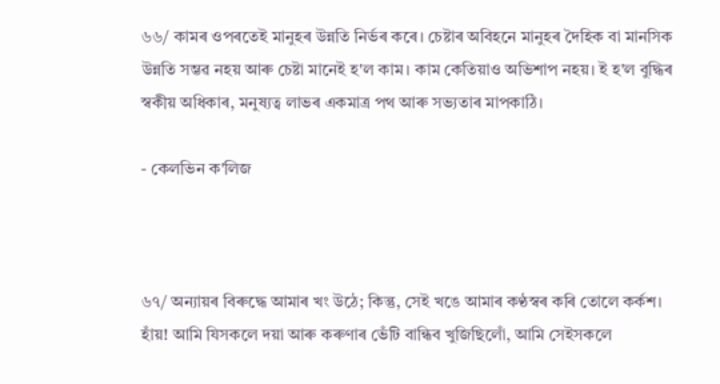৬৬/ কামৰ ওপৰতেই মানুহৰ উন্নতি নিৰ্ভৰ কৰে। চেষ্টাৰ অবিহনে মানুহৰ দৈহিক বা মানসিক উন্নতি সম্ভৱ নহয় আৰু চেষ্টা মানেই হ'ল কাম। কাম কেতিয়াও অভিশাপ নহয়। ই হ'ল বুদ্ধিৰ স্বকীয় অধিকাৰ, মনুষ্যত্ব লাভৰ একমাত্র পথ আৰু সভ্যতাৰ মাপকাঠি।

- কেলভিন ক'লিজ



৬৭/ অন্যায়ৰ বিৰুদ্ধে আমাৰ খং উঠে; কিন্তু, সেই খঙে আমাৰ কণ্ঠস্বৰ কৰি তোলে কর্কশ। হাঁয়! আমি যিসকলে দয়া আৰু কৰুণাৰ ভেঁটি বান্ধিব খুজিছিলোঁ, আমি সেইসকলে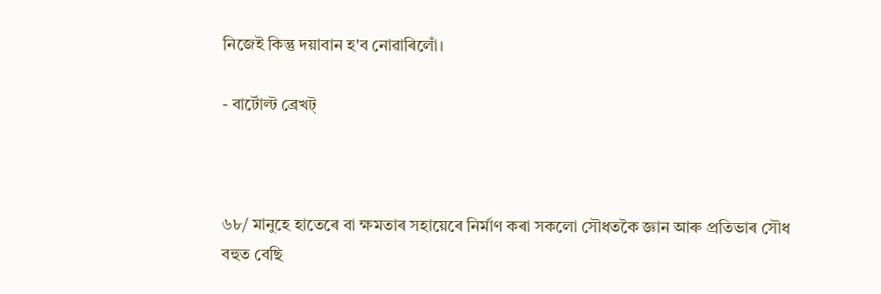নিজেই কিন্তু দয়াবান হ'ব নোৱাৰিলোঁ।

- বার্টোল্ট ব্রেখট্



৬৮/ মানুহে হাতেৰে বা ক্ষমতাৰ সহায়েৰে নিৰ্মাণ কৰা সকলো সৌধতকৈ জ্ঞান আৰু প্ৰতিভাৰ সৌধ বহুত বেছি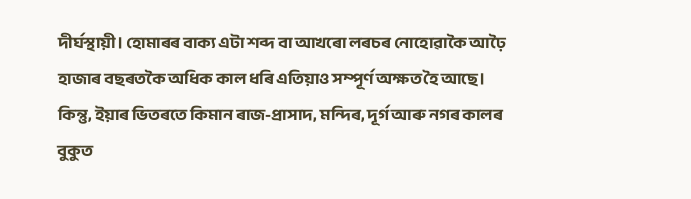দীর্ঘস্থায়ী। হোমাৰৰ বাক্য এটা শব্দ বা আখৰো লৰচৰ নোহোৱাকৈ আঢ়ৈ হাজাৰ বছৰতকৈ অধিক কাল ধৰি এতিয়াও সম্পূর্ণ অক্ষত হৈ আছে। কিন্তু, ইয়াৰ ভিতৰতে কিমান ৰাজ-প্রাসাদ, মন্দিৰ, দূৰ্গ আৰু নগৰ কালৰ বুকুত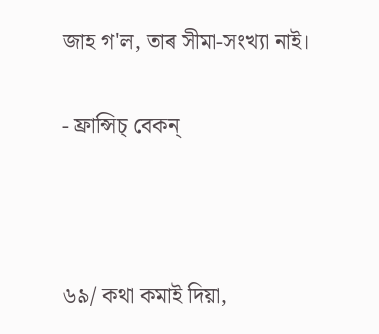জাহ গ'ল, তাৰ সীমা-সংখ্যা নাই।

- ফ্রান্সিচ্ বেকন্



৬৯/ কথা কমাই দিয়া,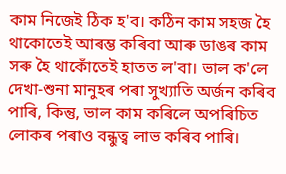কাম নিজেই ঠিক হ'ব। কঠিন কাম সহজ হৈ থাকোতেই আৰম্ভ কৰিবা আৰু ডাঙৰ কাম সৰু হৈ থাকোঁতেই হাতত ল'বা। ভাল ক'লে দেখা-শুনা মানুহৰ পৰা সুখ্যাতি অর্জন কৰিব পাৰি, কিন্তু, ভাল কাম কৰিলে অপৰিচিত লোকৰ পৰাও বন্ধুত্ব লাভ কৰিব পাৰি।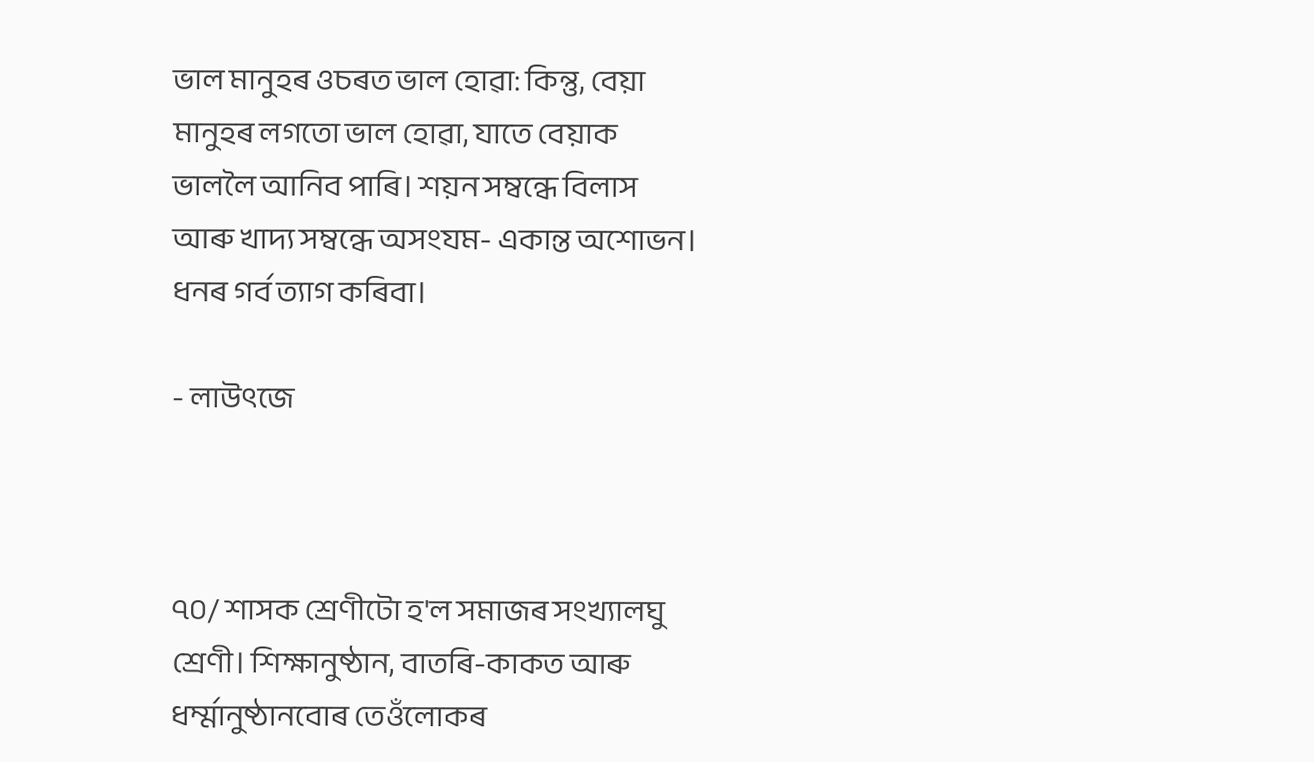ভাল মানুহৰ ওচৰত ভাল হোৱা: কিন্তু, বেয়া মানুহৰ লগতো ভাল হোৱা, যাতে বেয়াক ভাললৈ আনিব পাৰি। শয়ন সম্বন্ধে বিলাস আৰু খাদ্য সম্বন্ধে অসংযম- একান্ত অশোভন। ধনৰ গৰ্ব ত্যাগ কৰিবা।

- লাউৎজে



৭০/ শাসক শ্রেণীটো হ'ল সমাজৰ সংখ্যালঘু শ্রেণী। শিক্ষানুষ্ঠান, বাতৰি-কাকত আৰু ধৰ্ম্মানুষ্ঠানবোৰ তেওঁলোকৰ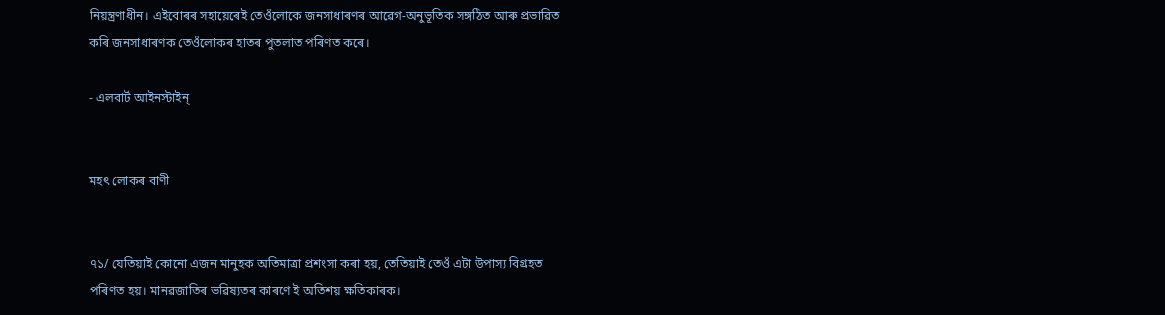নিয়ন্ত্রণাধীন। এইবোৰৰ সহায়েৰেই তেওঁলোকে জনসাধাৰণৰ আৱেগ-অনুভূতিক সঙ্গঠিত আৰু প্ৰভাৱিত কৰি জনসাধাৰণক তেওঁলোকৰ হাতৰ পুতলাত পৰিণত কৰে।

- এলবার্ট আইনস্টাইন্


মহৎ লোকৰ বাণী


৭১/ যেতিয়াই কোনো এজন মানুহক অতিমাত্ৰা প্ৰশংসা কৰা হয়, তেতিয়াই তেওঁ এটা উপাস্য বিগ্রহত পৰিণত হয়। মানৱজাতিৰ ভৱিষ্যতৰ কাৰণে ই অতিশয় ক্ষতিকাৰক।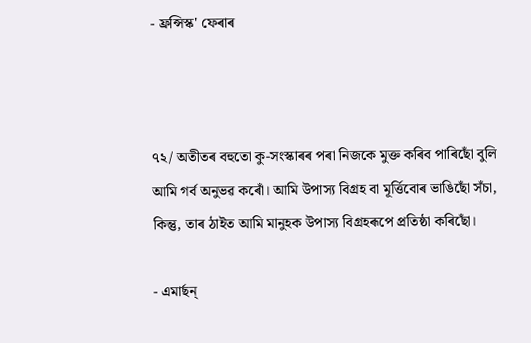- ফ্ৰন্সিস্ক' ফেৰাৰ



৭২/ অতীতৰ বহুতো কু-সংস্কাৰৰ পৰা নিজকে মুক্ত কৰিব পাৰিছোঁ বুলি আমি গর্ব অনুভৱ কৰোঁ। আমি উপাস্য বিগ্রহ বা মূৰ্ত্তিবোৰ ভাঙিছোঁ সঁচা, কিন্তু, তাৰ ঠাইত আমি মানুহক উপাস্য বিগ্রহৰূপে প্রতিষ্ঠা কৰিছোঁ।

- এমাৰ্ছন্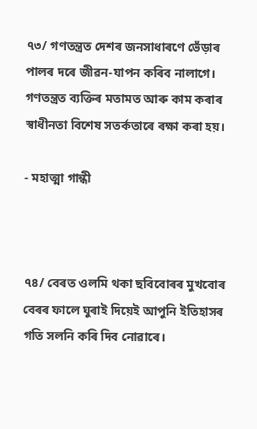৭৩/ গণতন্ত্ৰত দেশৰ জনসাধাৰণে ভেঁড়াৰ পালৰ দৰে জীৱন-যাপন কৰিব নালাগে। গণতন্ত্রত ব্যক্তিৰ মতামত আৰু কাম কৰাৰ স্বাধীনতা বিশেষ সতর্কতাৰে ৰক্ষা কৰা হয়।

- মহাত্মা গান্ধী



৭৪/ বেৰত ওলমি থকা ছবিবোৰৰ মুখবোৰ বেৰৰ ফালে ঘুৰাই দিয়েই আপুনি ইতিহাসৰ গতি সলনি কৰি দিব নোৱাৰে।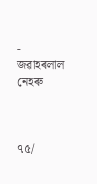- জৱাহৰলাল নেহৰু



৭৫/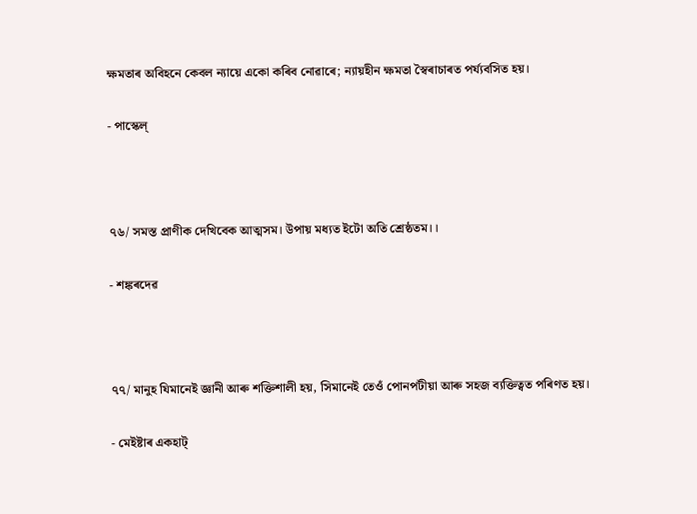ক্ষমতাৰ অবিহনে কেবল ন্যায়ে একো কৰিব নোৱাৰে; ন্যায়হীন ক্ষমতা স্বৈৰাচাৰত পৰ্য্যবসিত হয়।

- পাস্কেল্



৭৬/ সমস্ত প্রাণীক দেখিবেক আত্মসম। উপায় মধ্যত ইটো অতি শ্রেষ্ঠতম।।

- শঙ্কৰদেৱ



৭৭/ মানুহ যিমানেই জ্ঞানী আৰু শক্তিশালী হয়, সিমানেই তেওঁ পোনপটীয়া আৰু সহজ ব্যক্তিত্বত পৰিণত হয়।

- মেইষ্টাৰ একহাট্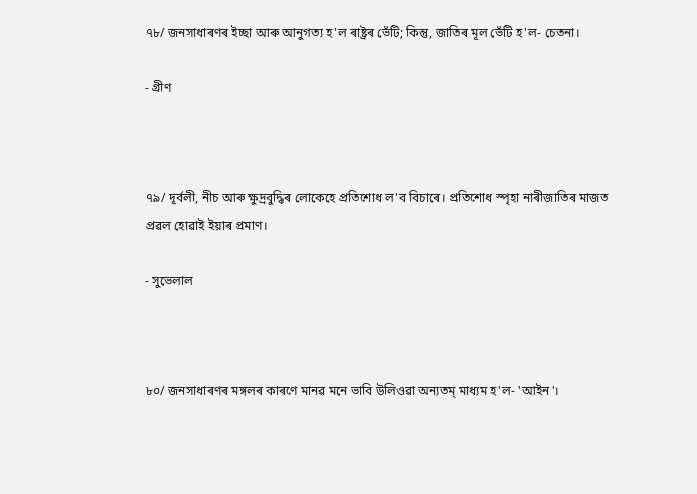৭৮/ জনসাধাৰণৰ ইচ্ছা আৰু আনুগত্য হ'ল ৰাষ্ট্ৰৰ ভেঁটি; কিন্তু, জাতিৰ মূল ভেঁটি হ'ল- চেতনা।

- গ্রীণ



৭৯/ দূৰ্বলী, নীচ আৰু ক্ষুদ্রবুদ্ধিৰ লোকেহে প্রতিশোধ ল'ব বিচাৰে। প্ৰতিশোধ স্পৃহা নাৰীজাতিৰ মাজত প্ৰৱল হোৱাই ইয়াৰ প্ৰমাণ।

- সুভেলাল



৮০/ জনসাধাৰণৰ মঙ্গলৰ কাৰণে মানৱ মনে ভাবি উলিওৱা অন্যতম্ মাধ্যম হ'ল- 'আইন'।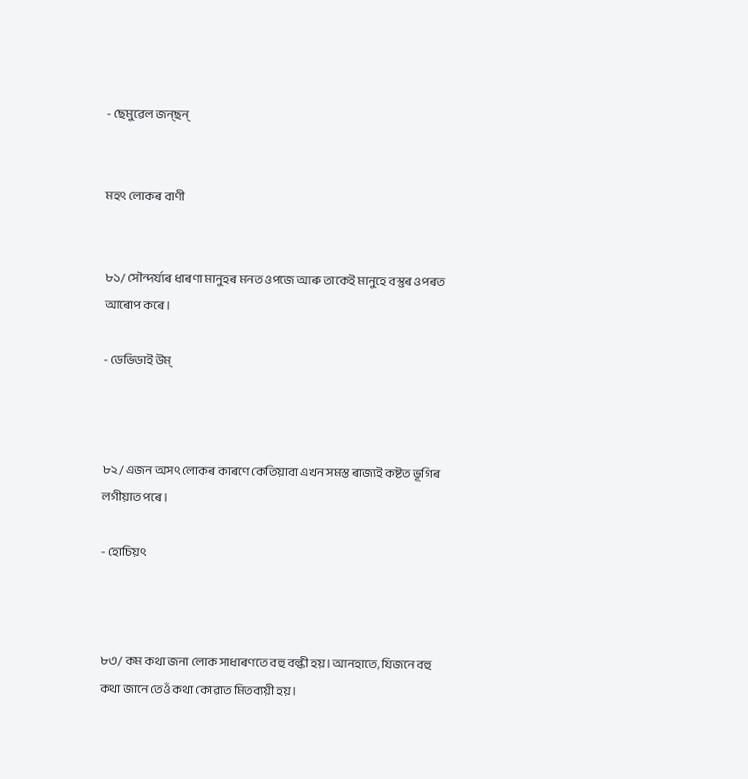- ছেমুৱেল জন্‌ছন্


মহৎ লোকৰ বাণী


৮১/ সৌন্দৰ্য্যৰ ধাৰণা মানুহৰ মনত ওপজে আৰু তাকেই মানুহে বস্তুৰ ওপৰত আৰোপ কৰে।

- ডেভিডাই উম্



৮২/ এজন অসৎ লোকৰ কাৰণে কেতিয়াবা এখন সমস্ত ৰাজ্যই কষ্টত ভূগিৰ লগীয়াত পৰে।

- হোচিয়ৎ



৮৩/ কম কথা জনা লোক সাধাৰণতে বহু বল্কী হয়। আনহাতে, যিজনে বহু কথা জানে তেওঁ কথা কোৱাত মিতব্যয়ী হয়।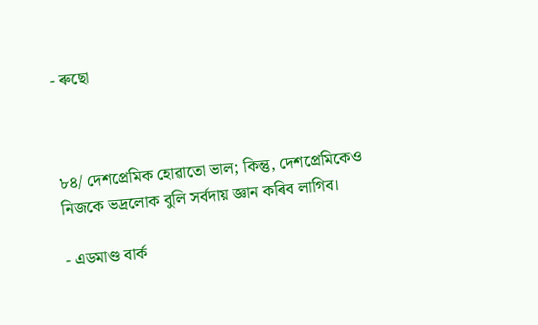- ৰুছো



৮৪/ দেশপ্রেমিক হোৱাতো ভাল; কিন্তু, দেশপ্রেমিকেও নিজকে ভদ্রলোক বুলি সর্বদায় জ্ঞান কৰিব লাগিব।

- এডমাণ্ড বার্ক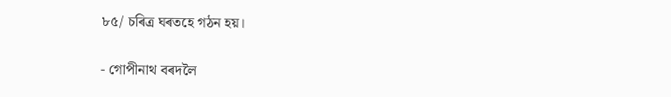৮৫/ চৰিত্ৰ ঘৰতহে গঠন হয়।

- গোপীনাথ বৰদলৈ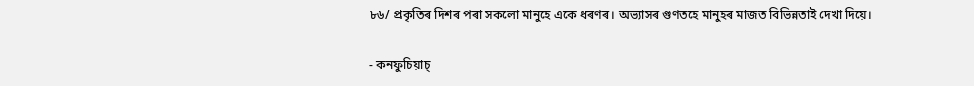৮৬/ প্ৰকৃতিৰ দিশৰ পৰা সকলো মানুহে একে ধৰণৰ। অভ্যাসৰ গুণতহে মানুহৰ মাজত বিভিন্নতাই দেখা দিয়ে।

- কনফুচিয়াচ্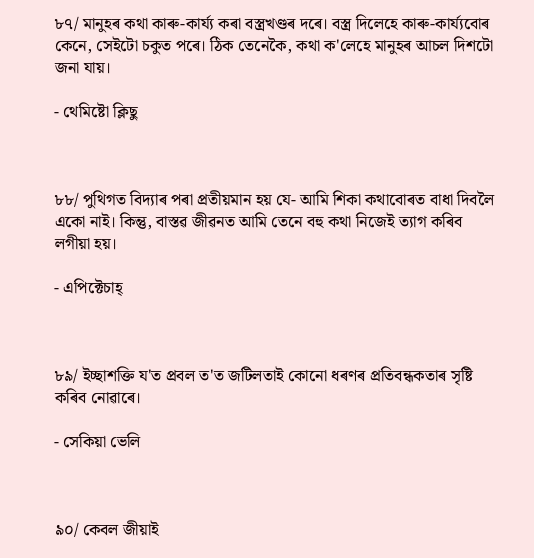৮৭/ মানুহৰ কথা কাৰু-কাৰ্য্য কৰা বস্ত্ৰখণ্ডৰ দৰে। বস্ত্ৰ দিলেহে কাৰু-কাৰ্য্যবোৰ কেনে, সেইটো চকুত পৰে। ঠিক তেনেকৈ, কথা ক'লেহে মানুহৰ আচল দিশটো জনা যায়।

- থেমিষ্টো ক্লিছু



৮৮/ পুথিগত বিদ্যাৰ পৰা প্রতীয়মান হয় যে- আমি শিকা কথাবোৰত বাধা দিবলৈ একো নাই। কিন্তু, বাস্তৱ জীৱনত আমি তেনে বহু কথা নিজেই ত্যাগ কৰিব লগীয়া হয়।

- এপিক্টেচাহ্



৮৯/ ইচ্ছাশক্তি য'ত প্রবল ত'ত জটিলতাই কোনো ধৰণৰ প্ৰতিবন্ধকতাৰ সৃষ্টি কৰিব নোৱাৰে।

- সেকিয়া ভেলি



৯০/ কেবল জীয়াই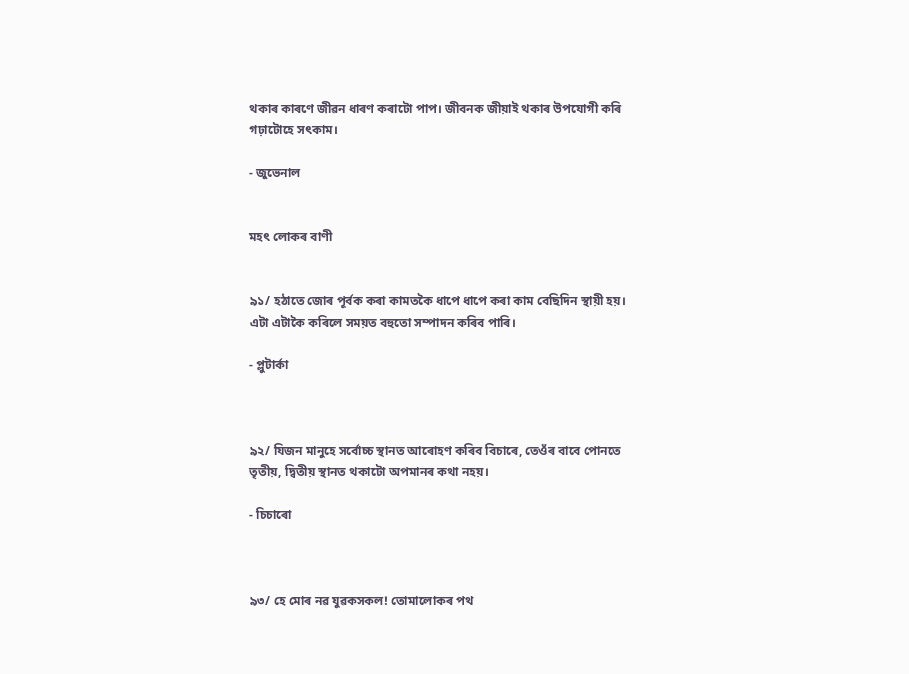থকাৰ কাৰণে জীৱন ধাৰণ কৰাটো পাপ। জীবনক জীয়াই থকাৰ উপযোগী কৰি গঢ়াটোহে সৎকাম।

- জুভেনাল


মহৎ লোকৰ বাণী


৯১/ হঠাতে জোৰ পূৰ্বক কৰা কামতকৈ ধাপে ধাপে কৰা কাম বেছিদিন স্থায়ী হয়। এটা এটাকৈ কৰিলে সময়ত বহুতো সম্পাদন কৰিব পাৰি।

- প্লুটার্কা



৯২/ যিজন মানুহে সর্বোচ্চ স্থানত আৰোহণ কৰিব বিচাৰে, তেওঁৰ বাবে পোনতে তৃতীয়, দ্বিতীয় স্থানত থকাটো অপমানৰ কথা নহয়।

- চিচাৰো



৯৩/ হে মোৰ নৱ যুৱকসকল! তোমালোকৰ পথ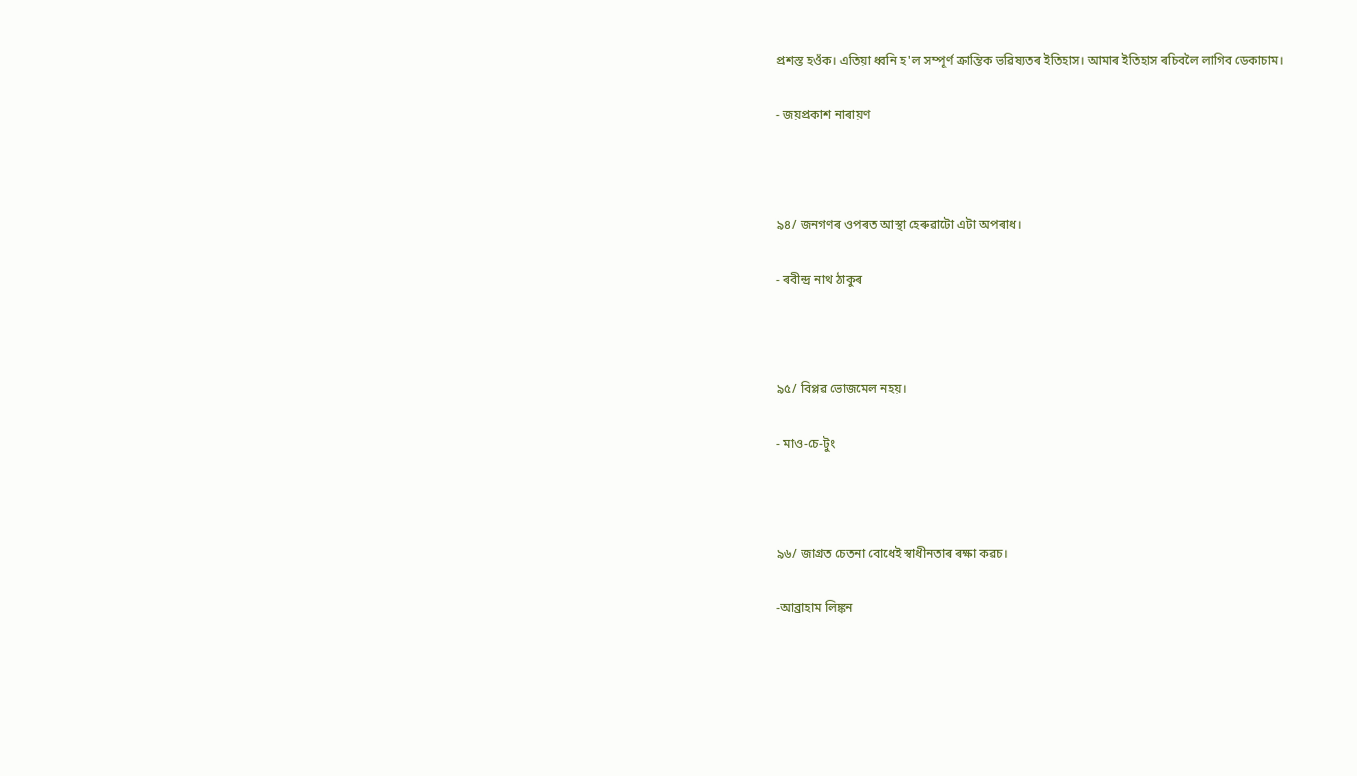প্রশস্ত হওঁক। এতিয়া ধ্বনি হ'ল সম্পূর্ণ ক্রান্তিক ভৱিষ্যতৰ ইতিহাস। আমাৰ ইতিহাস ৰচিবলৈ লাগিব ডেকাচাম।

- জয়প্রকাশ নাৰায়ণ



৯৪/ জনগণৰ ওপৰত আস্থা হেৰুৱাটো এটা অপৰাধ।

- ৰবীন্দ্ৰ নাথ ঠাকুৰ



৯৫/ বিপ্লৱ ভোজমেল নহয়।

- মাও-চে-টুং



৯৬/ জাগ্রত চেতনা বোধেই স্বাধীনতাৰ ৰক্ষা কৱচ।

-আব্রাহাম লিঙ্কন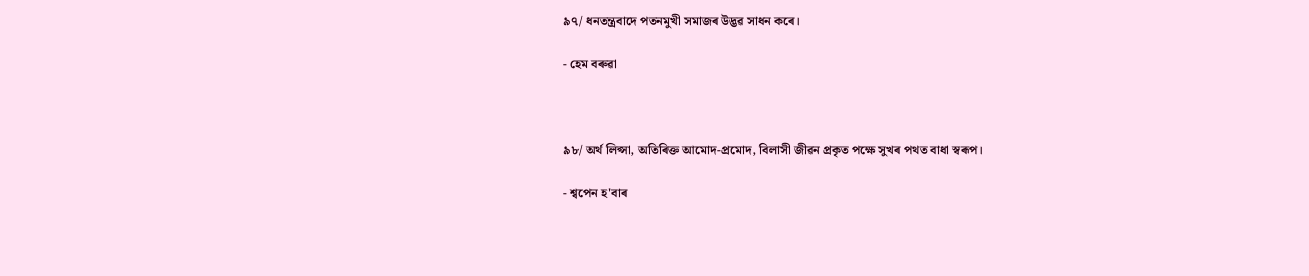৯৭/ ধনতন্ত্রবাদে পতনমুখী সমাজৰ উদ্ভৱ সাধন কৰে।

- হেম বৰুৱা



৯৮/ অর্থ লিপ্সা, অতিৰিক্ত আমোদ-প্রমোদ, বিলাসী জীৱন প্রকৃত পক্ষে সুখৰ পথত বাধা স্বৰূপ।

- শ্বপেন হ'বাৰ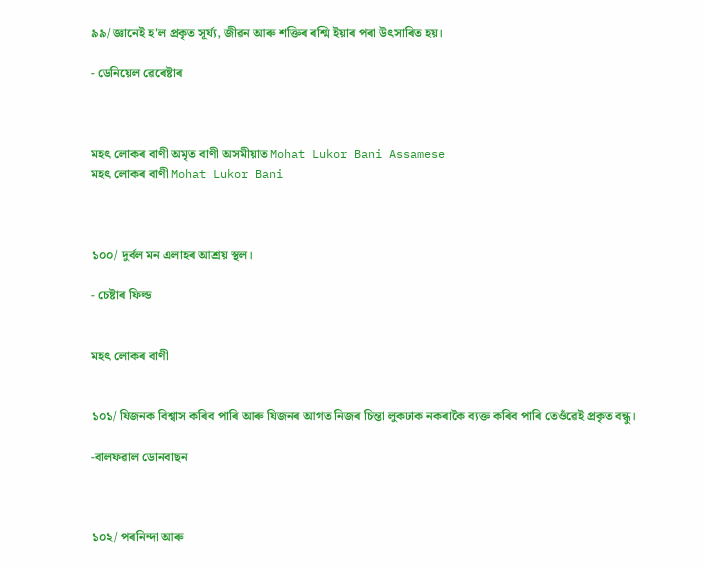৯৯/ জ্ঞানেই হ'ল প্রকৃত সূর্য্য, জীৱন আৰু শক্তিৰ ৰশ্মি ইয়াৰ পৰা উৎসাৰিত হয়।

- ডেনিয়েল ৱেৰেষ্টাৰ



মহৎ লোকৰ বাণী অমৃত বাণী অসমীয়াত Mohat Lukor Bani Assamese
মহৎ লোকৰ বাণী Mohat Lukor Bani



১০০/ দুৰ্বল মন এলাহৰ আশ্রয় স্থল।

- চেষ্টাৰ ফিল্ড


মহৎ লোকৰ বাণী


১০১/ যিজনক বিশ্বাস কৰিব পাৰি আৰু যিজনৰ আগত নিজৰ চিন্তা লুকঢাক নকৰাকৈ ব্যক্ত কৰিব পাৰি তেওঁৱেই প্রকৃত বন্ধু।

-বালফৱাল ডোনবাছন



১০২/ পৰনিন্দা আৰু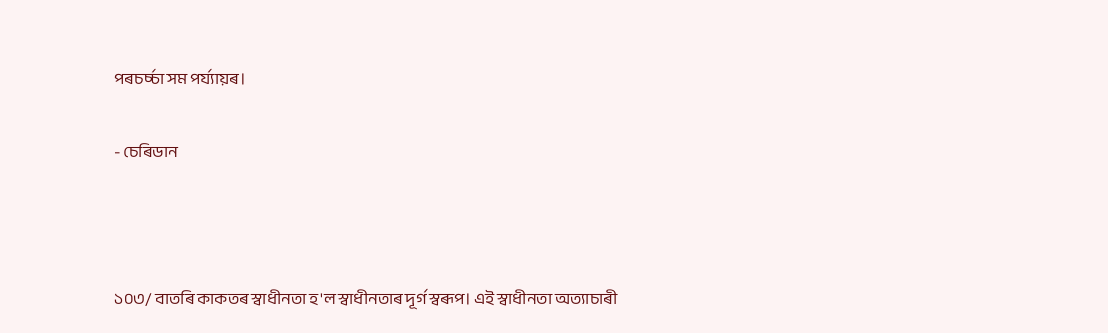পৰচর্চ্চা সম পৰ্য্যায়ৰ।

- চেৰিডান



১০৩/ বাতৰি কাকতৰ স্বাধীনতা হ'ল স্বাধীনতাৰ দূৰ্গ স্বৰূপ। এই স্বাধীনতা অত্যাচাৰী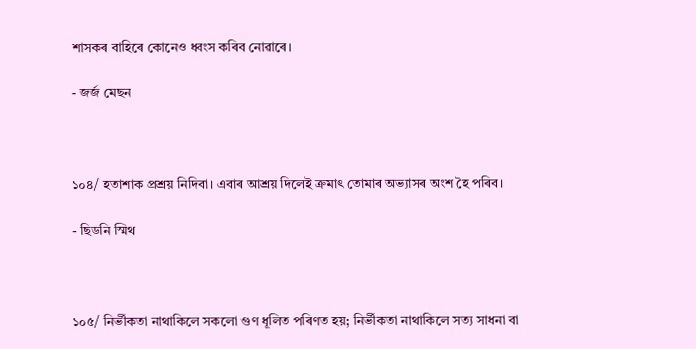শাসকৰ বাহিৰে কোনেও ধ্বংস কৰিব নোৱাৰে।

- জর্জ মেছন



১০৪/ হতাশাক প্রশ্রয় নিদিবা। এবাৰ আশ্রয় দিলেই ক্ৰমাৎ তোমাৰ অভ্যাসৰ অংশ হৈ পৰিব।

- ছিডনি স্মিথ



১০৫/ নির্ভীকতা নাথাকিলে সকলো গুণ ধূলিত পৰিণত হয়; নির্ভীকতা নাথাকিলে সত্য সাধনা বা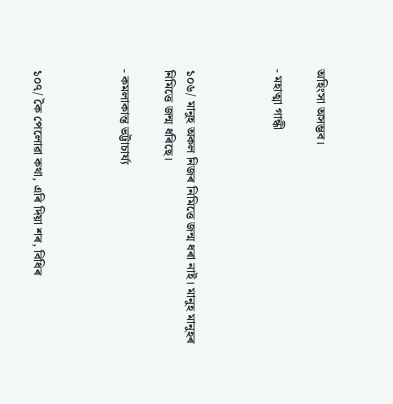অহিংসা অসম্ভব।

- মহাত্মা গান্ধী



১০৬/ মানুহ অকল নিজৰ নিমিত্তে জন্ম ধৰা নাই। মানুহ মানুহৰ নিমিত্তে জন্ম ধৰিছে।

- কমলাকান্ত ভট্টাচার্য্য



১০৭/ কৈ পেলোৱা কথা, এৰি দিয়া শৰ, বিধিৰ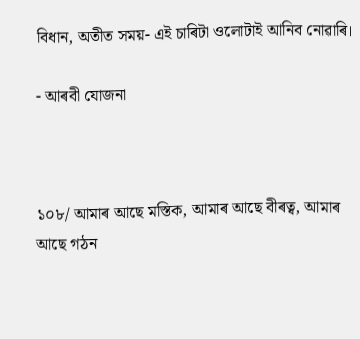বিধান, অতীত সময়- এই চাৰিটা ওলোটাই আনিব নোৱাৰি।

- আৰবী যোজনা



১০৮/ আমাৰ আছে মস্তিক, আমাৰ আছে বীৰত্ব, আমাৰ আছে গঠন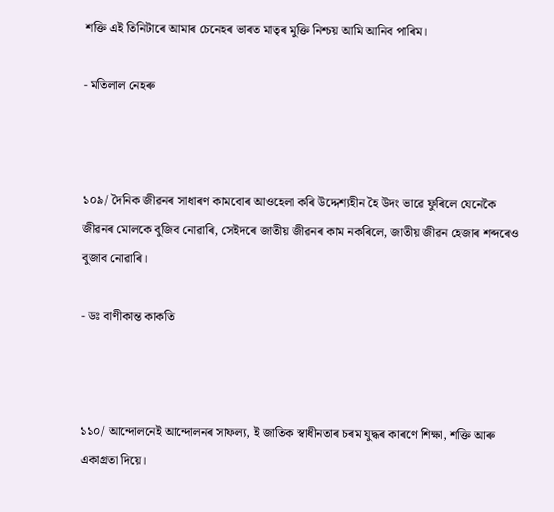শক্তি এই তিনিটাৰে আমাৰ চেনেহৰ ভাৰত মাতৃৰ মুক্তি নিশ্চয় আমি আনিব পাৰিম।

- মতিলাল নেহৰু



১০৯/ দৈনিক জীৱনৰ সাধাৰণ কামবোৰ আওহেলা কৰি উদ্দেশ্যহীন হৈ উদং ভাৱে ফুৰিলে যেনেকৈ জীৱনৰ মোলকে বুজিব নোৱাৰি, সেইদৰে জাতীয় জীৱনৰ কাম নকৰিলে, জাতীয় জীৱন হেজাৰ শব্দৰেও বুজাব নোৱাৰি।

- ডঃ বাণীকান্ত কাকতি



১১০/ আন্দোলনেই আন্দোলনৰ সাফল্য, ই জাতিক স্বাধীনতাৰ চৰম যুদ্ধৰ কাৰণে শিক্ষা, শক্তি আৰু একাগ্রতা দিয়ে।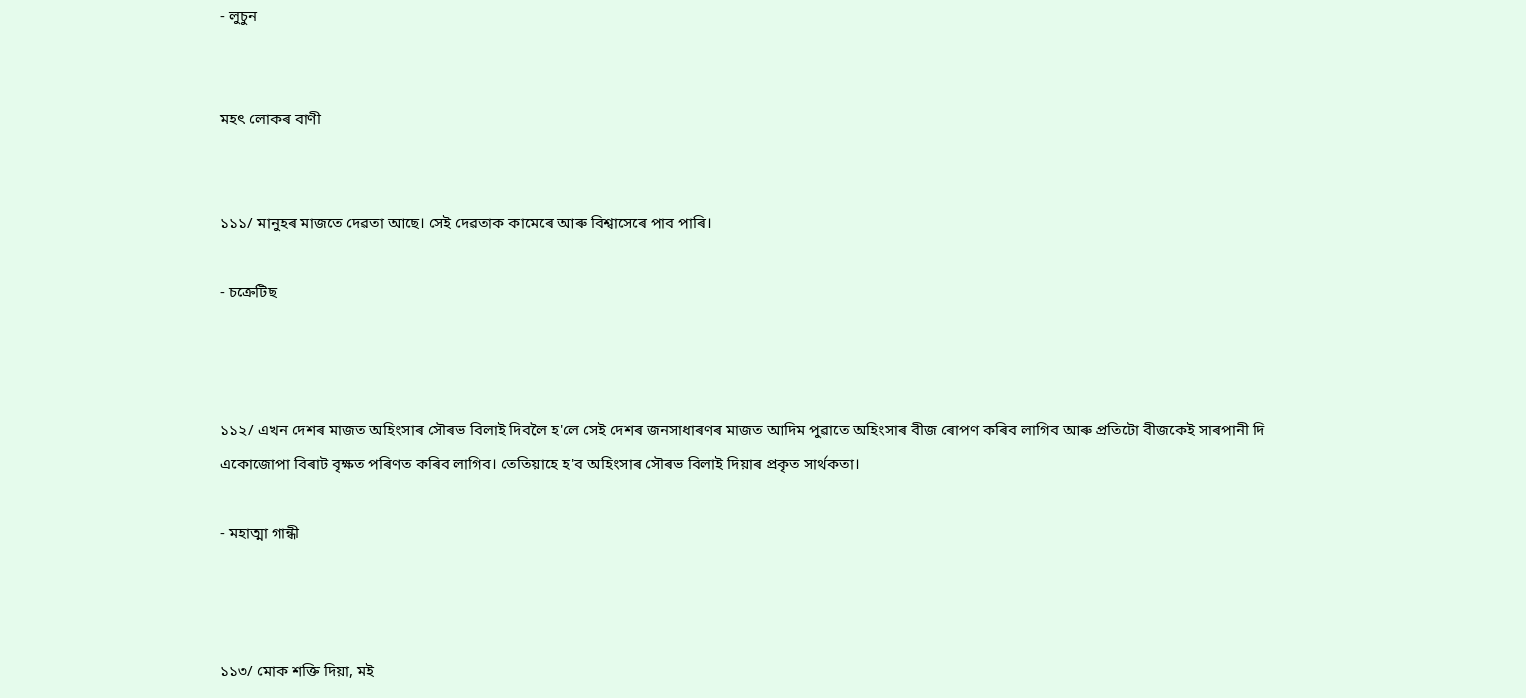- লুচুন


মহৎ লোকৰ বাণী


১১১/ মানুহৰ মাজতে দেৱতা আছে। সেই দেৱতাক কামেৰে আৰু বিশ্বাসেৰে পাব পাৰি।

- চক্রেটিছ



১১২/ এখন দেশৰ মাজত অহিংসাৰ সৌৰভ বিলাই দিবলৈ হ'লে সেই দেশৰ জনসাধাৰণৰ মাজত আদিম পুৱাতে অহিংসাৰ বীজ ৰোপণ কৰিব লাগিব আৰু প্ৰতিটো বীজকেই সাৰপানী দি একোজোপা বিৰাট বৃক্ষত পৰিণত কৰিব লাগিব। তেতিয়াহে হ'ব অহিংসাৰ সৌৰভ বিলাই দিয়াৰ প্ৰকৃত সার্থকতা।

- মহাত্মা গান্ধী



১১৩/ মোক শক্তি দিয়া, মই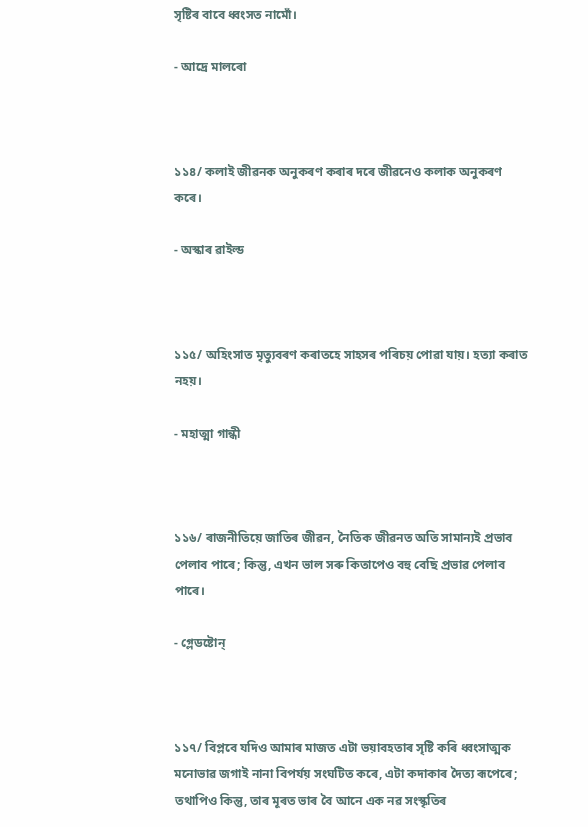সৃষ্টিৰ বাবে ধ্বংসত নামোঁ।

- আদ্রে মালৰো



১১৪/ কলাই জীৱনক অনুকৰণ কৰাৰ দৰে জীৱনেও কলাক অনুকৰণ কৰে।

- অস্কাৰ ৱাইল্ড



১১৫/ অহিংসাত মৃত্যুবৰণ কৰাতহে সাহসৰ পৰিচয় পোৱা যায়। হত্যা কৰাত নহয়।

- মহাত্মা গান্ধী



১১৬/ ৰাজনীতিয়ে জাতিৰ জীৱন, নৈতিক জীৱনত অতি সামান্যই প্রভাব পেলাব পাৰে; কিন্তু, এখন ভাল সৰু কিতাপেও বহু বেছি প্ৰভাৱ পেলাব পাৰে।

- গ্লেডষ্টোন্



১১৭/ বিপ্লবে যদিও আমাৰ মাজত এটা ভয়াবহতাৰ সৃষ্টি কৰি ধ্বংসাত্মক মনোভাৱ জগাই নানা বিপৰ্যয় সংঘটিত কৰে, এটা কদাকাৰ দৈত্য ৰূপেৰে; তথাপিও কিন্তু, তাৰ মূৰত ভাৰ বৈ আনে এক নৱ সংস্কৃতিৰ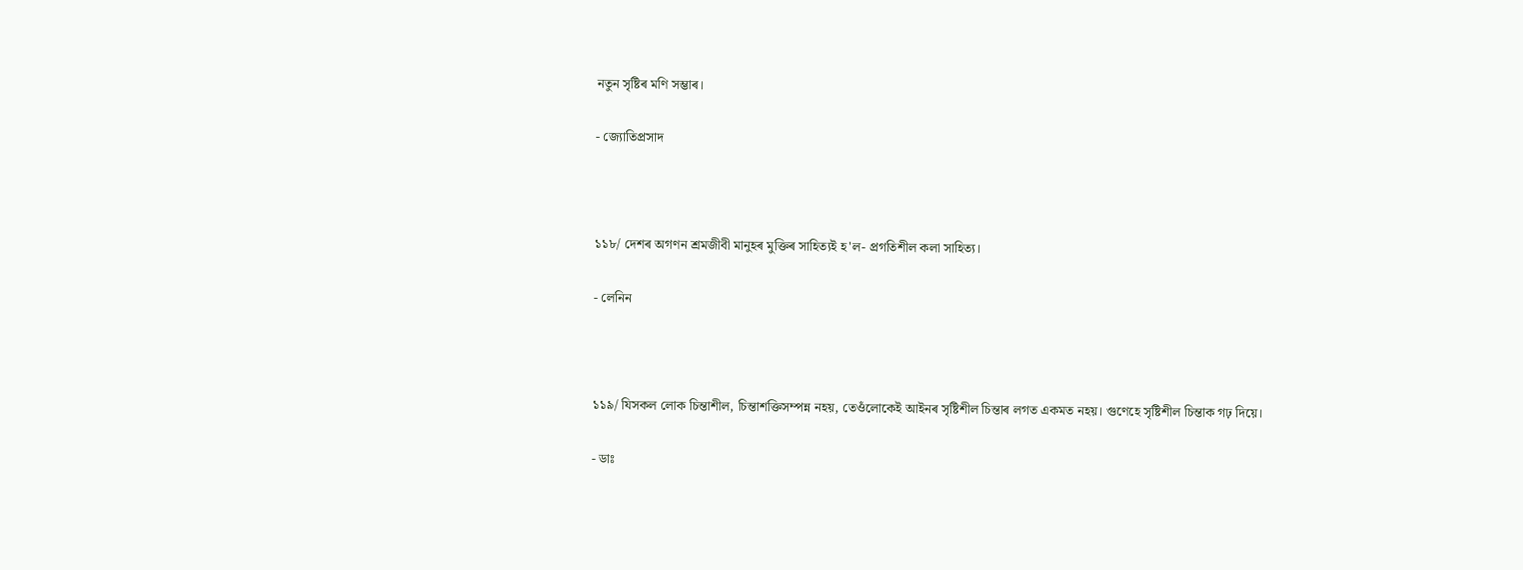নতুন সৃষ্টিৰ মণি সম্ভাৰ।

- জ্যোতিপ্রসাদ



১১৮/ দেশৰ অগণন শ্রমজীবী মানুহৰ মুক্তিৰ সাহিত্যই হ'ল- প্রগতিশীল কলা সাহিত্য।

- লেনিন



১১৯/ যিসকল লোক চিন্তাশীল, চিন্তাশক্তিসম্পন্ন নহয়, তেওঁলোকেই আইনৰ সৃষ্টিশীল চিন্তাৰ লগত একমত নহয়। গুণেহে সৃষ্টিশীল চিন্তাক গঢ় দিয়ে।

- ডাঃ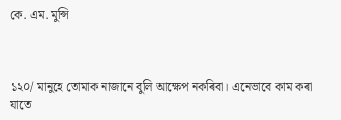কে. এম. মুন্সি



১২০/ মানুহে তোমাক নাজানে বুলি আক্ষেপ নকৰিবা। এনেভাবে কাম কৰা যাতে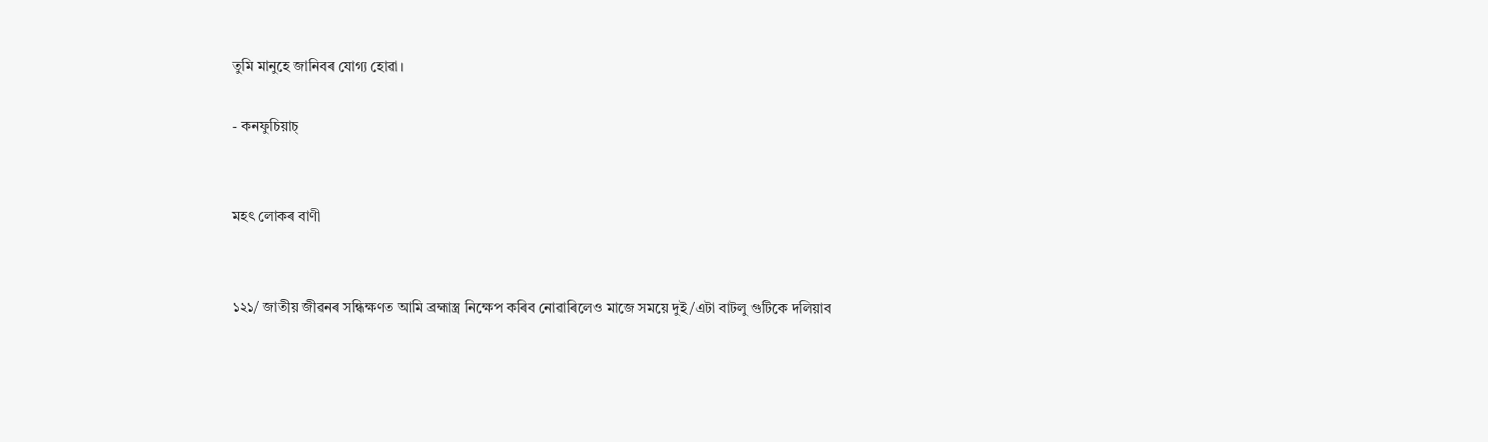তুমি মানুহে জানিবৰ যোগ্য হোৱা।

- কনফুচিয়াচ্


মহৎ লোকৰ বাণী


১২১/ জাতীয় জীৱনৰ সন্ধিক্ষণত আমি ব্রহ্মাস্ত্র নিক্ষেপ কৰিব নোৱাৰিলেও মাজে সময়ে দুই/এটা বাটলু গুটিকে দলিয়াব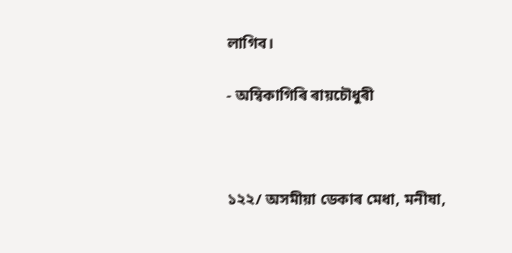লাগিব।

- অম্বিকাগিৰি ৰায়চৌধুৰী



১২২/ অসমীয়া ডেকাৰ মেধা, মনীষা,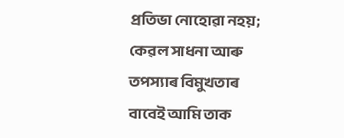প্রতিভা নোহোৱা নহয়; কেৱল সাধনা আৰু তপস্যাৰ বিমুখতাৰ বাবেই আমি তাক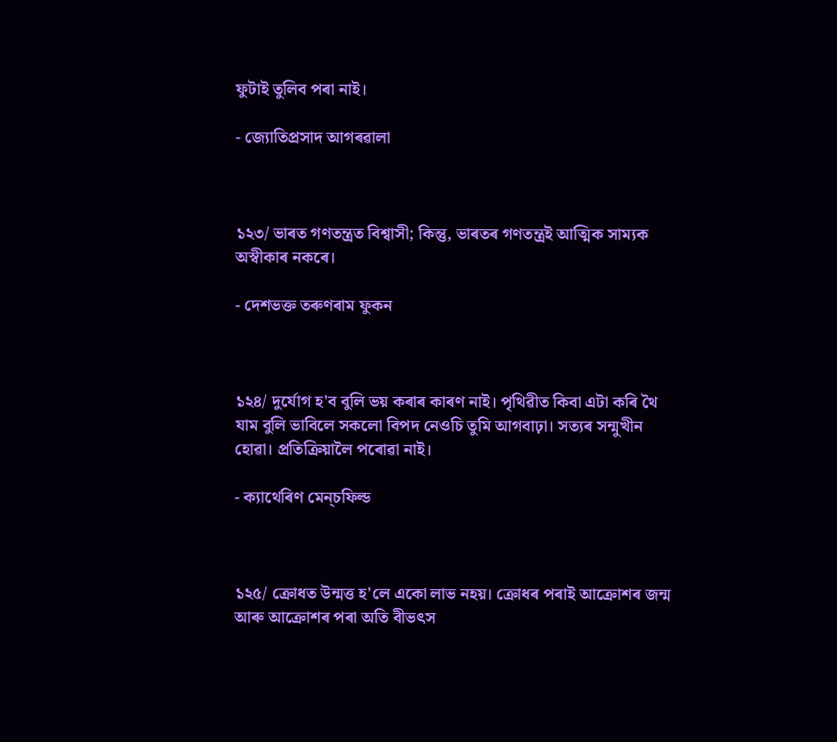ফুটাই তুলিব পৰা নাই।

- জ্যোতিপ্রসাদ‌ আগৰৱালা



১২৩/ ভাৰত গণতন্ত্রত বিশ্বাসী; কিন্তু, ভাৰতৰ গণতন্ত্রই আত্মিক সাম্যক অস্বীকাৰ নকৰে।

- দেশভক্ত তৰুণৰাম ফুকন



১২৪/ দুর্যোগ হ'ব বুলি ভয় কৰাৰ কাৰণ নাই। পৃথিৱীত কিবা এটা কৰি থৈ যাম বুলি ভাবিলে সকলো বিপদ নেওচি তুমি আগবাঢ়া। সত্যৰ সন্মুখীন হোৱা। প্রতিক্রিয়ালৈ পৰোৱা নাই।

- ক্যাথেৰিণ মেন্‌চফিল্ড



১২৫/ ক্রোধত উন্মত্ত হ'লে একো লাভ নহয়। ক্ৰোধৰ পৰাই আক্রোশৰ জন্ম আৰু আক্রোশৰ পৰা অতি বীভৎস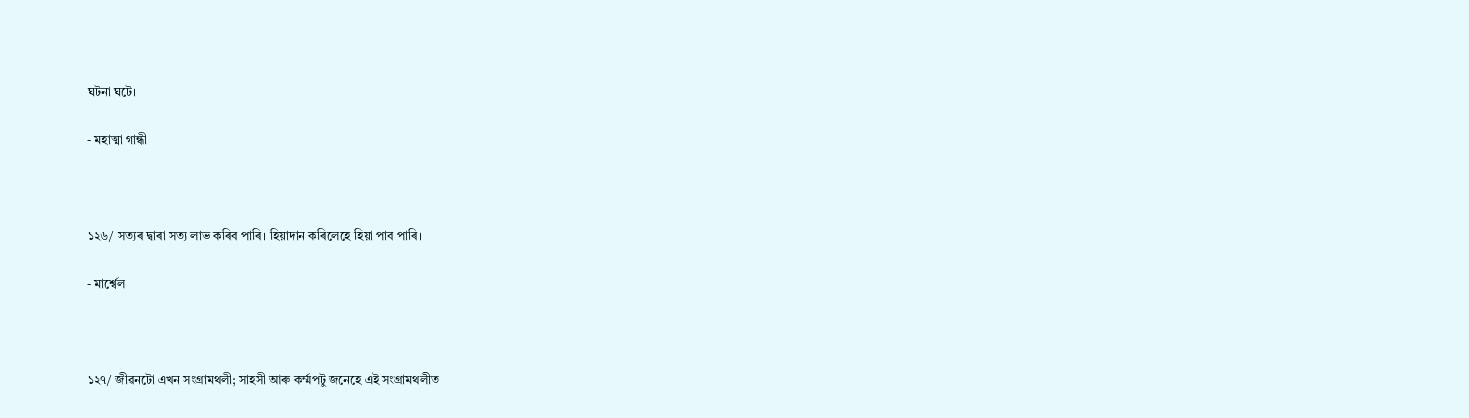ঘটনা ঘটে।

- মহাত্মা গান্ধী



১২৬/ সত্যৰ দ্বাৰা সত্য লাভ কৰিব পাৰি। হিয়াদান কৰিলেহে হিয়া পাব পাৰি।

- মার্শ্বেল



১২৭/ জীৱনটো এখন সংগ্রামথলী; সাহসী আৰু কৰ্ম্মপটু জনেহে এই সংগ্রামথলীত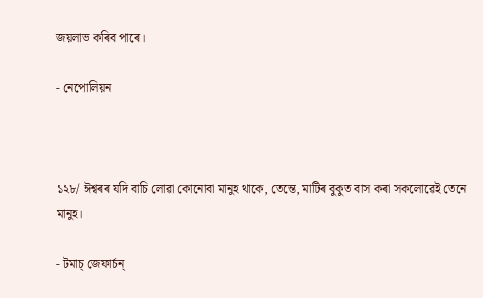জয়লাভ কৰিব পাৰে।

- নেপোলিয়ন



১২৮/ ঈশ্বৰৰ যদি বাচি লোৱা কোনোবা মানুহ থাকে, তেন্তে, মাটিৰ বুকুত বাস কৰা সকলোৱেই তেনে মানুহ।

- টমাচ্ জেফাৰ্চন্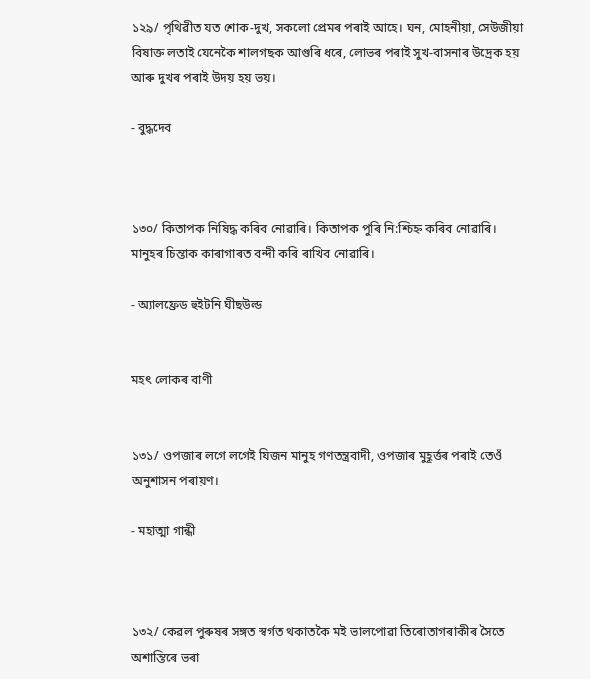১২৯/ পৃথিৱীত যত শোক-দুখ, সকলো প্ৰেমৰ পৰাই আহে। ঘন, মোহনীয়া, সেউজীয়া বিষাক্ত লতাই যেনেকৈ শালগছক আগুৰি ধৰে, লোভৰ পৰাই সুখ-বাসনাৰ উদ্রেক হয় আৰু দুখৰ পৰাই উদয় হয় ভয়।

- বুদ্ধদেব



১৩০/ কিতাপক নিষিদ্ধ কৰিব নোৱাৰি। কিতাপক পুৰি নি:শ্চিহ্ন কৰিব নোৱাৰি। মানুহৰ চিন্তাক কাৰাগাৰত বন্দী কৰি ৰাখিব নোৱাৰি।

- অ্যালফ্রেড হুইটনি ঘীছউল্ড


মহৎ লোকৰ বাণী


১৩১/ ওপজাৰ লগে লগেই যিজন মানুহ গণতন্ত্ৰবাদী, ওপজাৰ মুহূৰ্ত্তৰ পৰাই তেওঁ অনুশাসন পৰায়ণ।

- মহাত্মা গান্ধী



১৩২/ কেৱল পুৰুষৰ সঙ্গত স্বৰ্গত থকাতকৈ মই ভালপোৱা তিৰোতাগৰাকীৰ সৈতে অশান্তিৰে ভৰা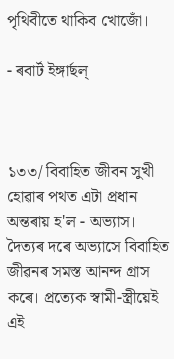পৃথিবীতে থাকিব খোজোঁ।

- ৰবাৰ্ট ইঙ্গাৰ্ছল্



১৩৩/ বিবাহিত জীবন সুখী হোৱাৰ পথত এটা প্রধান অন্তৰায় হ'ল - অভ্যাস। দৈত্যৰ দৰে অভ্যাসে বিবাহিত জীৱনৰ সমস্ত আনন্দ গ্রাস কৰে। প্ৰত্যেক স্বামী-স্ত্রীয়েই এই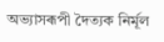অভ্যাসৰূপী দৈত্যক নির্মূল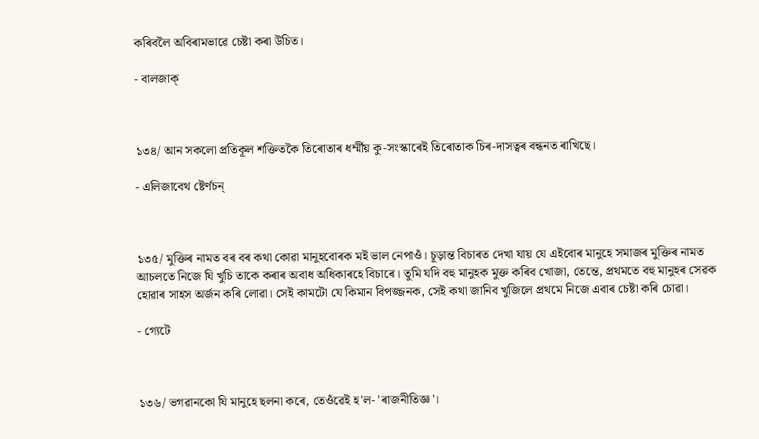কৰিবলৈ অবিৰামভাৱে চেষ্টা কৰা উচিত।

- বালজাক্



১৩৪/ আন সকলো প্রতিকূল শক্তিতকৈ তিৰোতাৰ ধৰ্ম্মীয় কু-সংস্কাৰেই তিৰোতাক চিৰ-দাসত্বৰ বন্ধনত ৰাখিছে।

- এলিজাবেথ ষ্টের্ণচন্



১৩৫/ মুক্তিৰ নামত বৰ বৰ কথা কোৱা মানুহবোৰক মই ভাল নেপাওঁ। চূড়ান্ত বিচাৰত দেখা যায় যে এইবোৰ মানুহে সমাজৰ মুক্তিৰ নামত আচলতে নিজে যি খুচি তাকে কৰাৰ অবাধ অধিকাৰহে বিচাৰে। তুমি যদি বহু মানুহক মুক্ত কৰিব খোজা, তেন্তে, প্রথমতে বহু মানুহৰ সেৱক হোৱাৰ সাহস অৰ্জন কৰি লোৱা। সেই কামটো যে কিমান বিপজ্জনক, সেই কথা জানিব খুজিলে প্রথমে নিজে এবাৰ চেষ্টা কৰি চোৱা।

- গ্যেটে



১৩৬/ ভগৱানকো যি মানুহে ছলনা কৰে, তেওঁৱেই হ'ল- 'ৰাজনীতিজ্ঞ'।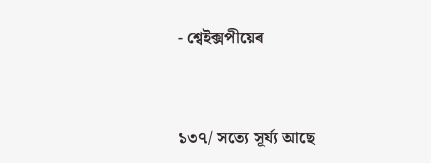- শ্বেইক্সপীয়েৰ



১৩৭/ সত্যে সূর্য্য আছে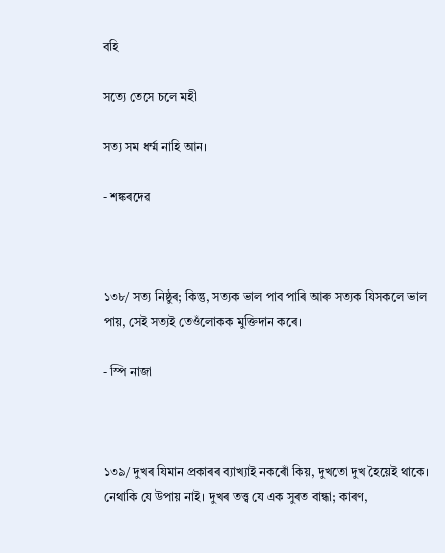বহি

সত্যে তেসে চলে মহী

সত্য সম ধৰ্ম্ম নাহি আন।

- শঙ্কৰদেৱ



১৩৮/ সত্য নিষ্ঠুৰ; কিন্তু, সত্যক ভাল পাব পাৰি আৰু সত্যক যিসকলে ভাল পায়, সেই সত্যই তেওঁলোকক মুক্তিদান কৰে।

- স্পি নাজা



১৩৯/ দুখৰ যিমান প্ৰকাৰৰ ব্যাখ্যাই নকৰোঁ কিয়, দুখতো দুখ হৈয়েই থাকে। নেথাকি যে উপায় নাই। দুখৰ তত্ত্ব যে এক সুৰত বান্ধা; কাৰণ,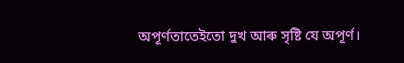অপূর্ণতাতেইতো দুখ আৰু সৃষ্টি যে অপূর্ণ।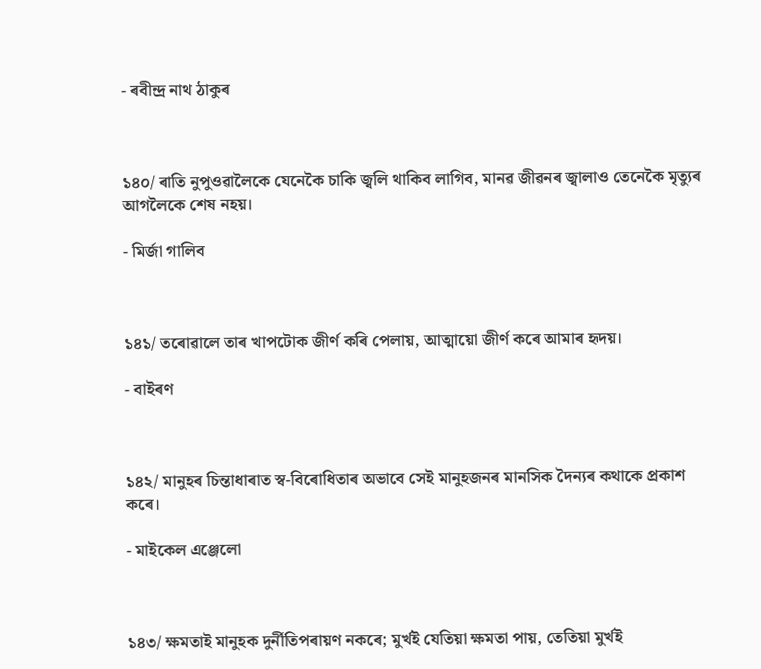- ৰবীন্দ্ৰ নাথ ঠাকুৰ



১৪০/ ৰাতি নুপুওৱালৈকে যেনেকৈ চাকি জ্বলি থাকিব লাগিব, মানৱ জীৱনৰ জ্বালাও তেনেকৈ মৃত্যুৰ আগলৈকে শেষ নহয়।

- মিৰ্জা গালিব



১৪১/ তৰোৱালে তাৰ খাপটোক জীর্ণ কৰি পেলায়, আত্মায়ো জীর্ণ কৰে আমাৰ হৃদয়।

- বাইৰণ



১৪২/ মানুহৰ চিন্তাধাৰাত স্ব-বিৰোধিতাৰ অভাবে সেই মানুহজনৰ মানসিক দৈন্যৰ কথাকে প্রকাশ কৰে।

- মাইকেল এঞ্জেলো



১৪৩/ ক্ষমতাই মানুহক দুর্নীতিপৰায়ণ নকৰে; মুর্খই যেতিয়া ক্ষমতা পায়, তেতিয়া মুর্খই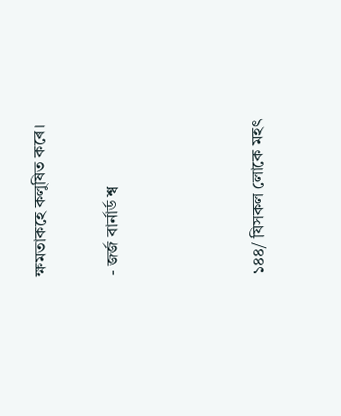ক্ষমতাকহে কলুষিত কৰে।

- জৰ্জ বাৰ্নাৰ্ড শ্ব



১৪৪/ যিসকল লোকে মহৎ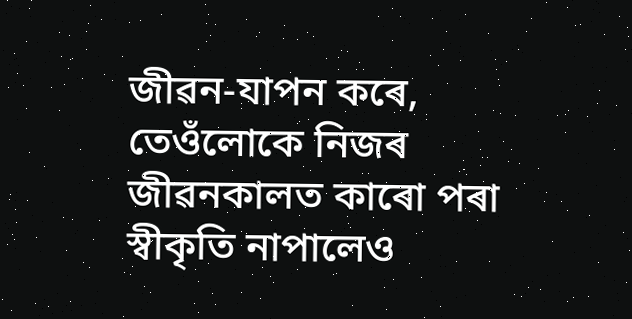জীৱন-যাপন কৰে, তেওঁলোকে নিজৰ জীৱনকালত কাৰো পৰা স্বীকৃতি নাপালেও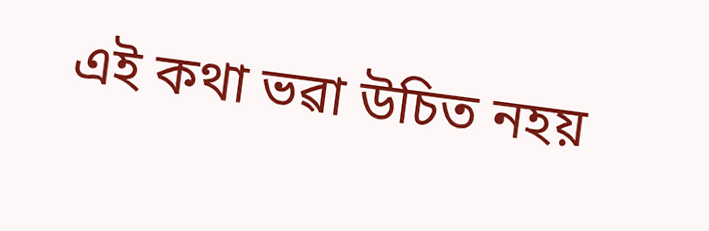এই কথা ভৱা উচিত নহয়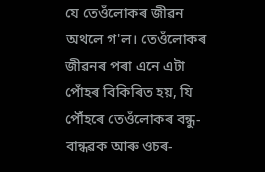যে তেওঁলোকৰ জীৱন অথলে গ'ল। তেওঁলোকৰ জীৱনৰ পৰা এনে এটা পোঁহৰ বিকিৰিত হয়, যি পৌঁহৰে তেওঁলোকৰ বন্ধু-বান্ধৱক আৰু ওচৰ-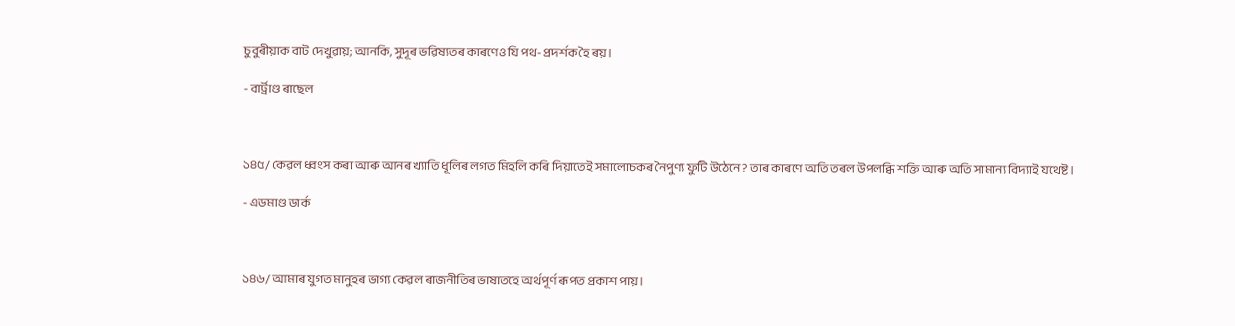চুবুৰীয়াক বাট দেখুৱায়; আনকি, সুদূৰ ভৱিষ্যতৰ কাৰণেও যি পথ-প্রদর্শক হৈ ৰয়।

- বাৰ্ট্ৰাণ্ড ৰাছেল



১৪৫/ কেৱল ধ্বংস কৰা আৰু আনৰ খ্যাতি ধূলিৰ লগত মিহলি কৰি দিয়াতেই সমালোচকৰ নৈপুণ্য ফুটি উঠেনে? তাৰ কাৰণে অতি তৰল উপলব্ধি শক্তি আৰু অতি সামান্য বিদ্যাই যথেষ্ট।

- এডমাণ্ড ডাৰ্ক



১৪৬/ আমাৰ যুগত মানুহৰ ভাগ্য কেৱল ৰাজনীতিৰ ভাষাতহে অর্থপূর্ণ ৰূপত প্রকাশ পায়।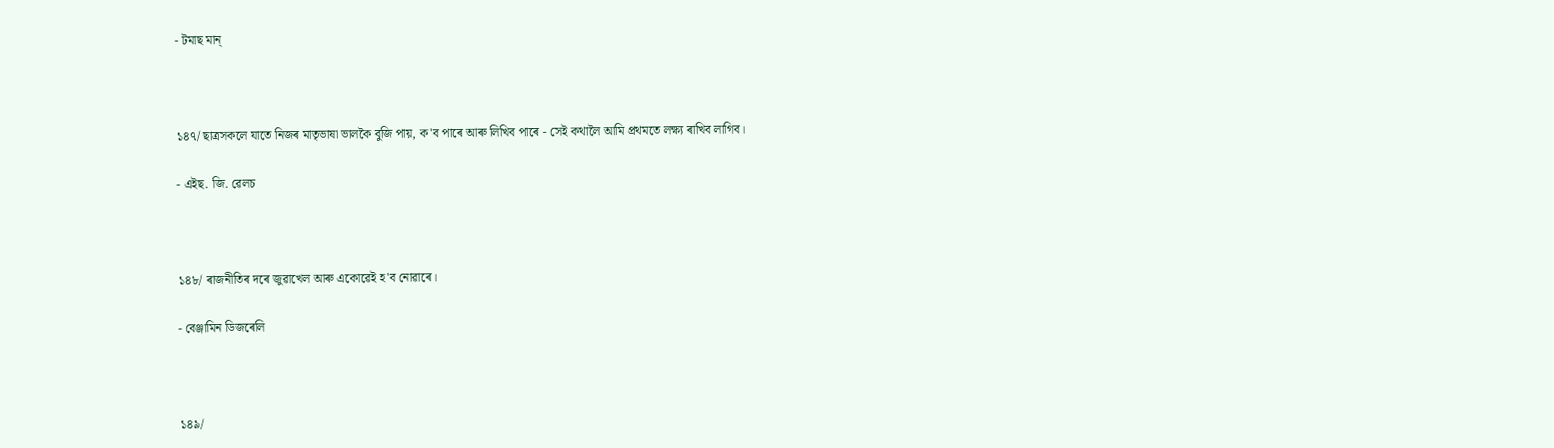- টমাছ মান্



১৪৭/ ছাত্ৰসকলে যাতে নিজৰ মাতৃভাষা ভালকৈ বুজি পায়, ক'ব পাৰে আৰু লিখিব পাৰে - সেই কথালৈ আমি প্রথমতে লক্ষ্য ৰাখিব লাগিব।

- এইছ. জি. ৱেলচ



১৪৮/ ৰাজনীতিৰ দৰে জুৱাখেল আৰু একোৱেই হ'ব নোৱাৰে।

- বেঞ্জামিন ডিজৰেলি



১৪৯/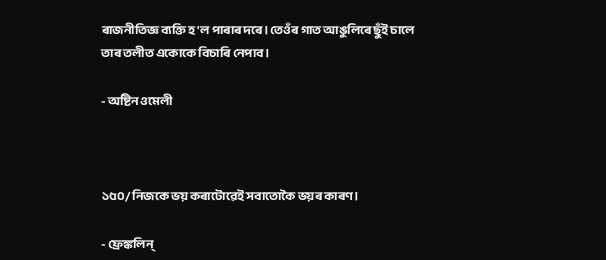ৰাজনীতিজ্ঞ ব্যক্তি হ'ল পাৰাৰ দৰে। তেওঁৰ গাত আঙুলিৰে ছুঁই চালে তাৰ তলীত একোকে বিচাৰি নেপাব।

- অষ্টিন ওমেলী



১৫০/ নিজকে ভয় কৰাটোৱেই সবাতোকৈ ভয়ৰ কাৰণ।

- ফ্রেঙ্কলিন্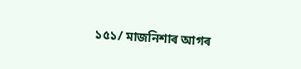১৫১/ মাজনিশাৰ আগৰ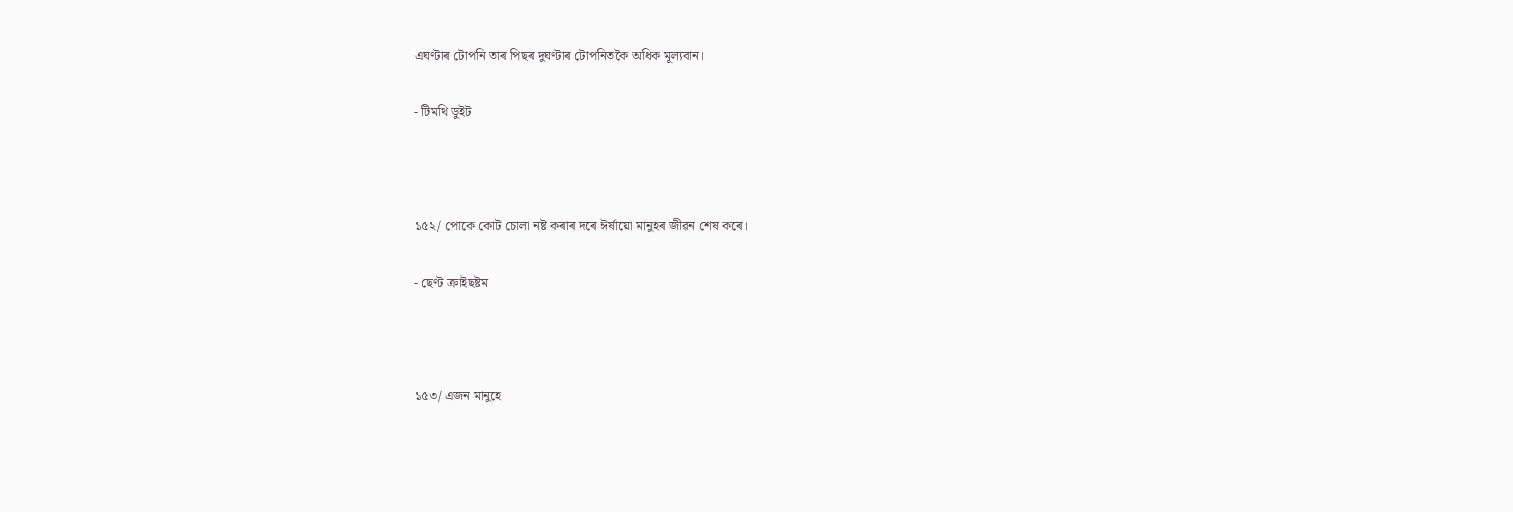এঘণ্টাৰ টোপনি তাৰ পিছৰ দুঘণ্টাৰ টোপনিতকৈ অধিক মূল্যবান।

- টিমথি ডুইট



১৫২/ পোকে কোট চোলা নষ্ট কৰাৰ দৰে ঈর্ষায়ো মানুহৰ জীৱন শেষ কৰে।

- ছেণ্ট ক্রাইছষ্টম



১৫৩/ এজন মানুহে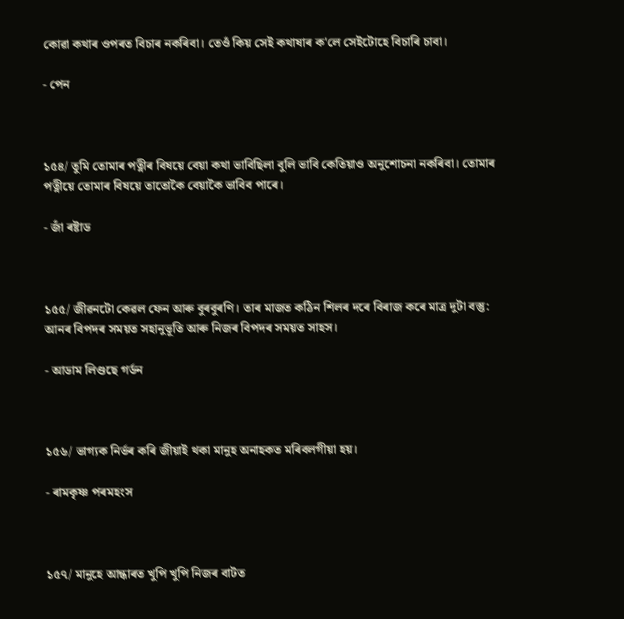কোৱা কথাৰ ওপৰত বিচাৰ নকৰিবা। তেওঁ কিয় সেই কথাষাৰ ক'লে সেইটোহে বিচাৰি চাবা।

- পেন



১৫৪/ তুমি তোমাৰ পত্নীৰ বিষয়ে বেয়া কথা ভাবিছিলা বুলি ভাবি কেতিয়াও অনুশোচনা নকৰিবা। তোমাৰ পত্নীয়ে তোমাৰ বিষয়ে তাতোকৈ বেয়াকৈ ভাবিব পাৰে।

- জাঁ ৰষ্টাড



১৫৫/ জীৱনটো কেৱল ফেন আৰু বুৰবুৰণি। তাৰ মাজত কঠিন শিলৰ দৰে বিৰাজ কৰে মাত্ৰ দুটা বস্তু: আনৰ বিপদৰ সময়ত সহানুভূতি আৰু নিজৰ বিপদৰ সময়ত সাহস।

- আডাম লিণ্ডছে গর্ডন



১৫৬/ ভাগ্যক নিৰ্ভৰ কৰি জীয়াই থকা মানুহ অনাহকত মৰিবলগীয়া হয়।

- ৰামকৃষ্ণ পৰমহংস



১৫৭/ মানুহে আন্ধাৰত খুপি খুপি নিজৰ বাটত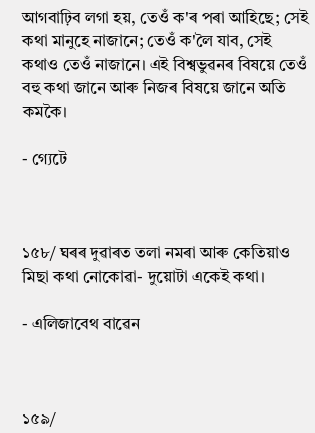আগবাঢ়িব লগা হয়, তেওঁ ক'ৰ পৰা আহিছে; সেই কথা মানুহে নাজানে; তেওঁ ক'লৈ যাব, সেই কথাও তেওঁ নাজানে। এই বিশ্বভুৱনৰ বিষয়ে তেওঁ বহু কথা জানে আৰু নিজৰ বিষয়ে জানে অতি কমকৈ।

- গ্যেটে



১৫৮/ ঘৰৰ দুৱাৰত তলা নমৰা আৰু কেতিয়াও মিছা কথা নোকোৱা- দুয়োটা একেই কথা।

- এলিজাবেথ বাৱেন



১৫৯/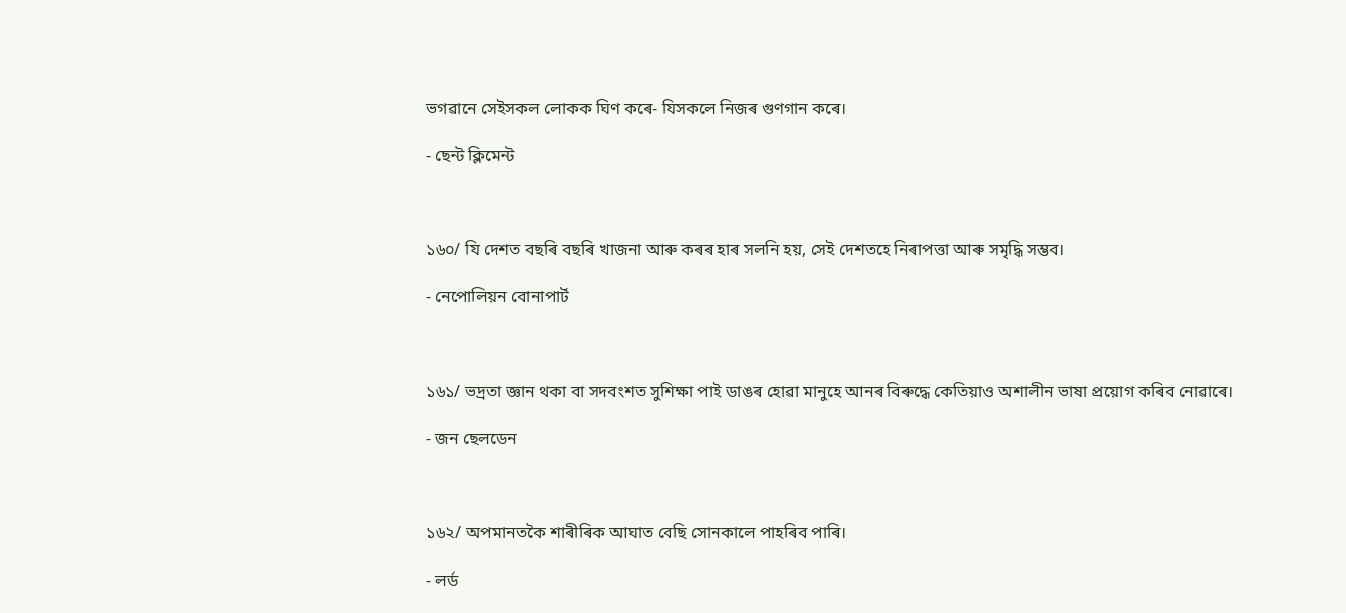ভগৱানে সেইসকল লোকক ঘিণ কৰে- যিসকলে নিজৰ গুণগান কৰে।

- ছেন্ট ক্লিমেন্ট



১৬০/ যি দেশত বছৰি বছৰি খাজনা আৰু কৰৰ হাৰ সলনি হয়, সেই দেশতহে নিৰাপত্তা আৰু সমৃদ্ধি সম্ভব।

- নেপোলিয়ন বোনাপার্ট



১৬১/ ভদ্রতা জ্ঞান থকা বা সদবংশত সুশিক্ষা পাই ডাঙৰ হোৱা মানুহে আনৰ বিৰুদ্ধে কেতিয়াও অশালীন ভাষা প্রয়োগ কৰিব নোৱাৰে।

- জন ছেলডেন



১৬২/ অপমানতকৈ শাৰীৰিক আঘাত বেছি সোনকালে পাহৰিব পাৰি।

- লর্ড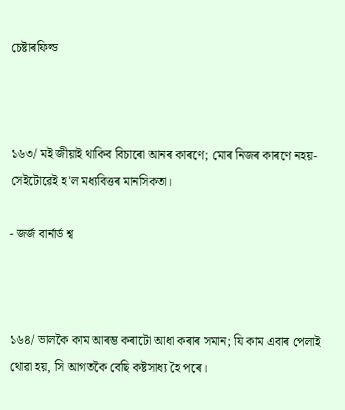চেষ্টাৰফিল্ড



১৬৩/ মই জীয়াই থাকিব বিচাৰো আনৰ কাৰণে; মোৰ নিজৰ কাৰণে নহয়-সেইটোৱেই হ'ল মধ্যবিত্তৰ মানসিকতা।

- জর্জ বার্নার্ড শ্ব



১৬৪/ ভালকৈ কাম আৰম্ভ কৰাটো আধা কৰাৰ সমান; যি কাম এবাৰ পেলাই থোৱা হয়, সি আগতকৈ বেছি কষ্টসাধ্য হৈ পৰে।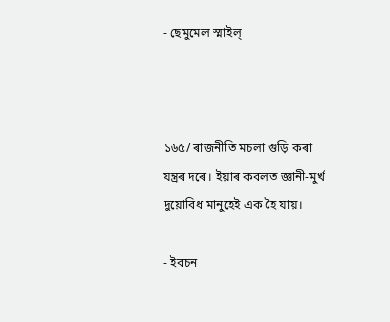- ছেমুমেল স্মাইল্



১৬৫/ ৰাজনীতি মচলা গুড়ি কৰা যন্ত্ৰৰ দৰে। ইয়াৰ কবলত জ্ঞানী-মুর্খ দুয়োবিধ মানুহেই এক হৈ যায়।

- ইবচন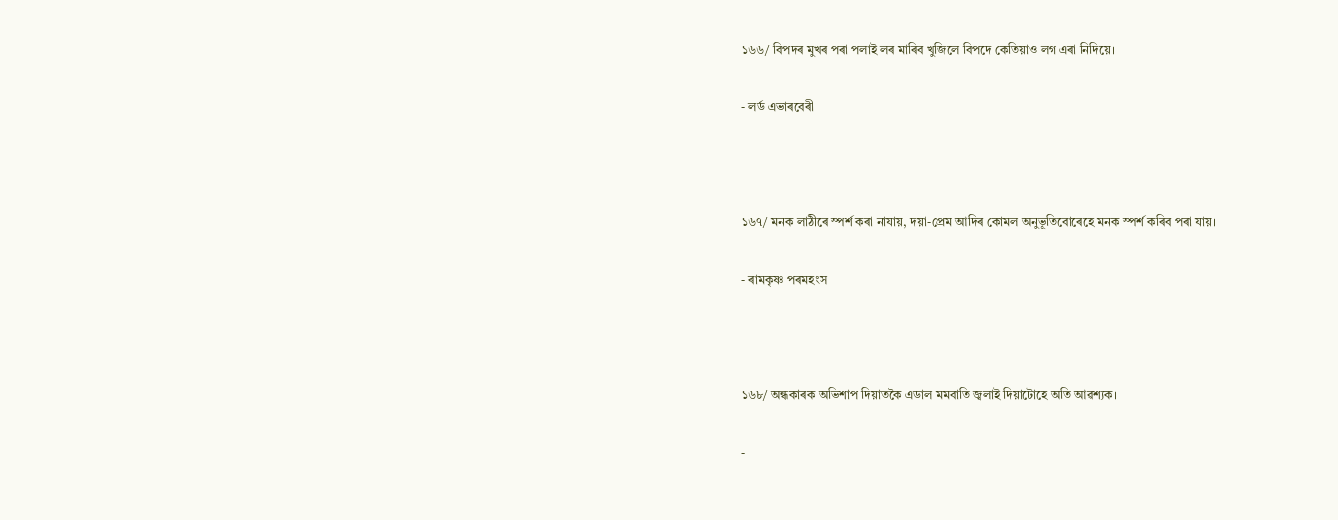১৬৬/ বিপদৰ মুখৰ পৰা পলাই লৰ মাৰিব খুজিলে বিপদে কেতিয়াও লগ এৰা নিদিয়ে।

- লর্ড এভাৰবেৰী



১৬৭/ মনক লাঠীৰে স্পৰ্শ কৰা নাযায়, দয়া-প্রেম আদিৰ কোমল অনুভূতিবোৰেহে মনক স্পৰ্শ কৰিব পৰা যায়।

- ৰামকৃষ্ণ পৰমহংস



১৬৮/ অন্ধকাৰক অভিশাপ দিয়াতকৈ এডাল মমবাতি জ্বলাই দিয়াটোহে অতি আৱশ্যক।

-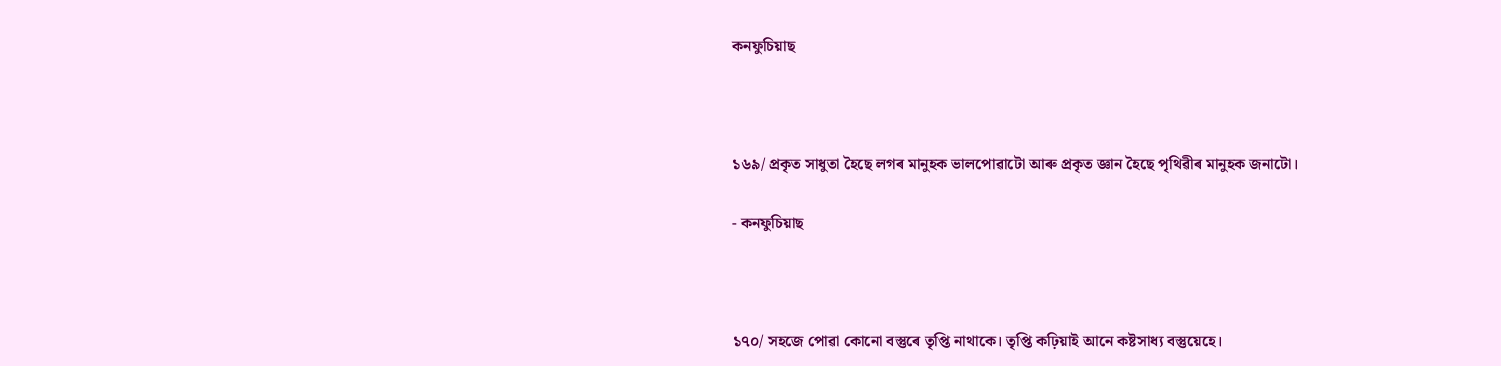কনফুচিয়াছ



১৬৯/ প্রকৃত সাধুতা হৈছে লগৰ মানুহক ভালপোৱাটো আৰু প্ৰকৃত জ্ঞান হৈছে পৃথিৱীৰ মানুহক জনাটো।

- কনফুচিয়াছ



১৭০/ সহজে পোৱা কোনো বস্তুৰে তৃপ্তি নাথাকে। তৃপ্তি কঢ়িয়াই আনে কষ্টসাধ্য বস্তুয়েহে।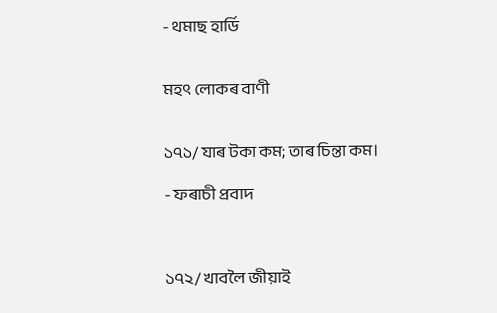- থমাছ হার্ডি


মহৎ লোকৰ বাণী


১৭১/ যাৰ টকা কম; তাৰ চিন্তা কম।

- ফৰাচী প্রবাদ



১৭২/ খাবলৈ জীয়াই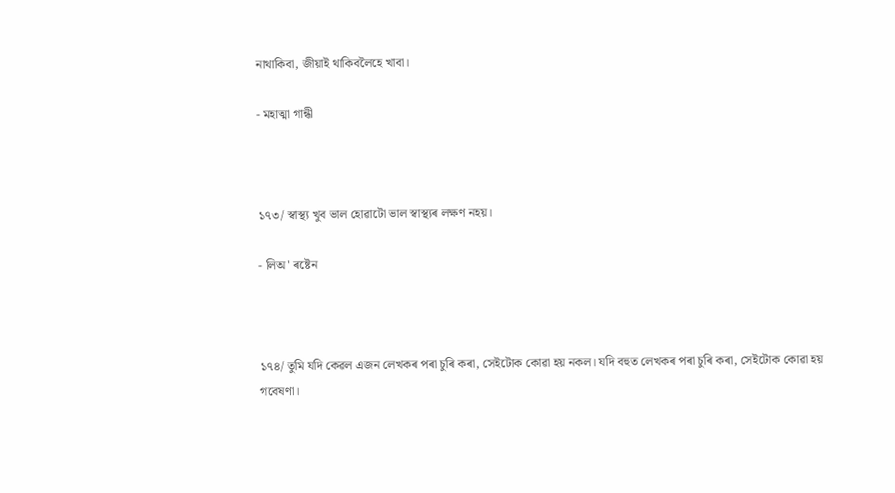নাথাকিবা, জীয়াই থাকিবলৈহে খাবা।

- মহাত্মা গান্ধী



১৭৩/ স্বাস্থ্য খুব ভাল হোৱাটো ভাল স্বাস্থ্যৰ লক্ষণ নহয়।

- লিঅ' ৰষ্টেন



১৭৪/ তুমি যদি কেৱল এজন লেখকৰ পৰা চুৰি কৰা, সেইটোক কোৱা হয় নকল। যদি বহুত লেখকৰ পৰা চুৰি কৰা, সেইটোক কোৱা হয় গবেষণা।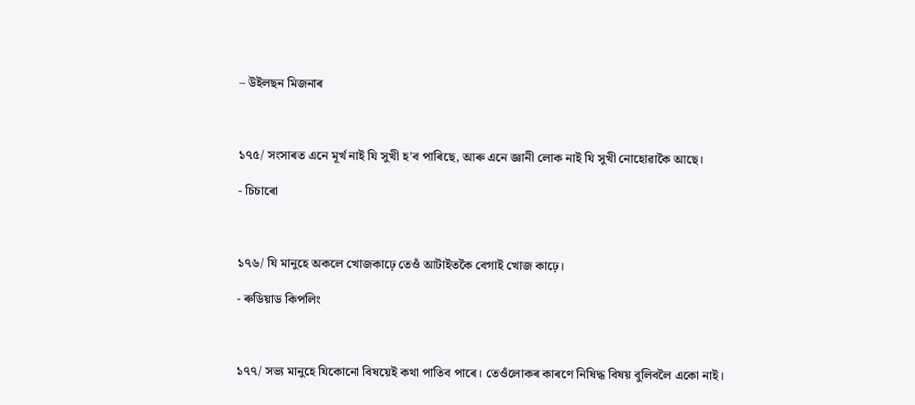– উইলছন মিজনাৰ



১৭৫/ সংসাৰত এনে মূর্খ নাই যি সুখী হ'ব পাৰিছে, আৰু এনে জ্ঞানী লোক নাই যি সুখী নোহোৱাকৈ আছে।

- চিচাৰো



১৭৬/ যি মানুহে অকলে খোজকাঢ়ে তেওঁ আটাইতকৈ বেগাই খোজ কাঢ়ে।

- ৰুডিয়াড কিপলিং



১৭৭/ সভ্য মানুহে যিকোনো বিষয়েই কথা পাতিব পাৰে। তেওঁলোকৰ কাৰণে নিষিদ্ধ বিষয় বুলিবলৈ একো নাই।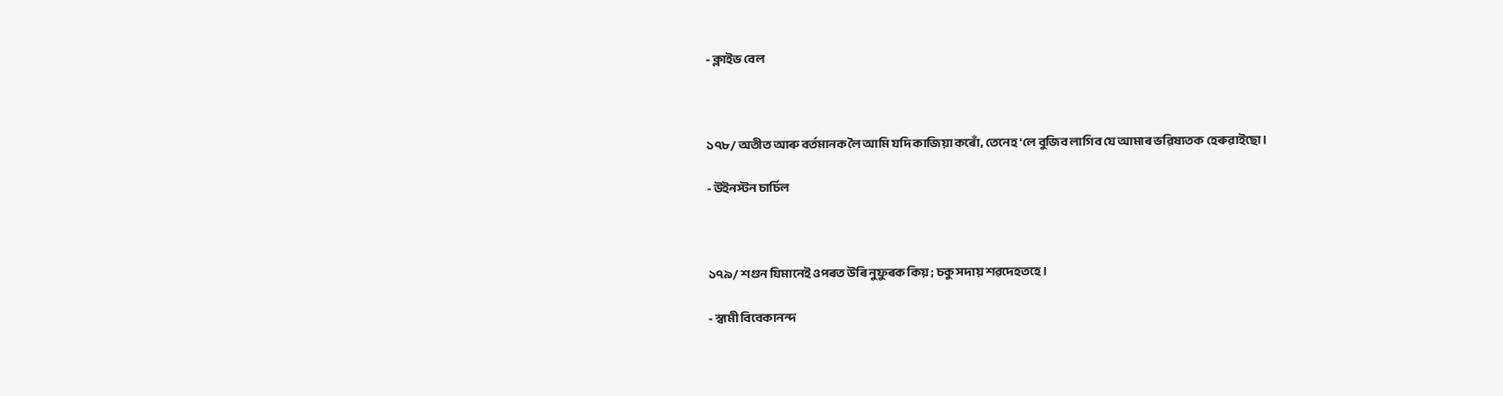- ক্লাইভ বেল



১৭৮/ অতীত আৰু বর্তমানক লৈ আমি যদি কাজিয়া কৰোঁ, তেনেহ'লে বুজিব লাগিব যে আমাৰ ভৱিষ্যতক হেৰুৱাইছো।

- উইনস্টন চার্চিল



১৭৯/ শগুন যিমানেই ওপৰত উৰি নুফুৰক কিয়; চকু সদায় শৱদেহতহে।

- স্বামী বিবেকানন্দ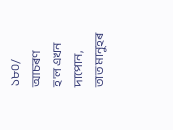১৮০/ আচৰণ হ'ল এখন দাপোন, তাত মানুহৰ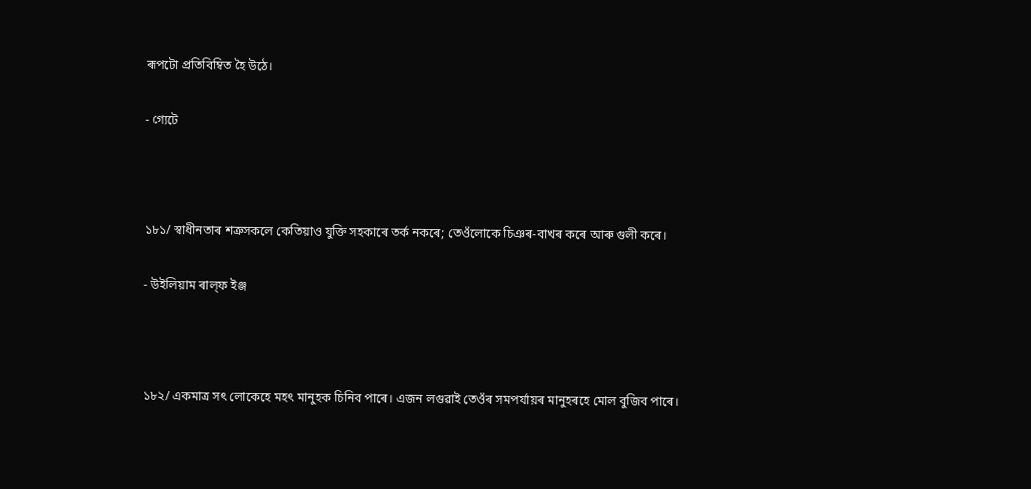ৰূপটো প্রতিবিম্বিত হৈ উঠে।

- গ্যেটে



১৮১/ স্বাধীনতাৰ শত্ৰুসকলে কেতিয়াও যুক্তি সহকাৰে তৰ্ক নকৰে; তেওঁলোকে চিঞৰ-বাখৰ কৰে আৰু গুলী কৰে।

- উইলিয়াম ৰাল্‌ফ ইঞ্জ



১৮২/ একমাত্র সৎ লোকেহে মহৎ মানুহক চিনিব পাৰে। এজন লগুৱাই তেওঁৰ সমপৰ্যায়ৰ মানুহৰহে মোল বুজিব পাৰে।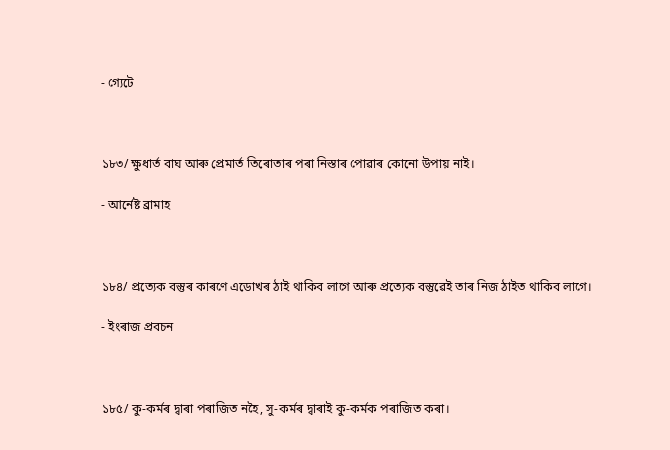- গ্যেটে



১৮৩/ ক্ষুধার্ত বাঘ আৰু প্ৰেমাৰ্ত তিৰোতাৰ পৰা নিস্তাৰ পোৱাৰ কোনো উপায় নাই।

- আর্নেষ্ট ব্রামাহ



১৮৪/ প্রত্যেক বস্তুৰ কাৰণে এডোখৰ ঠাই থাকিব লাগে আৰু প্ৰত্যেক বস্তুৱেই তাৰ নিজ ঠাইত থাকিব লাগে।

- ইংৰাজ প্রবচন



১৮৫/ কু-কৰ্মৰ দ্বাৰা পৰাজিত নহৈ, সু-কৰ্মৰ দ্বাৰাই কু-কৰ্মক পৰাজিত কৰা।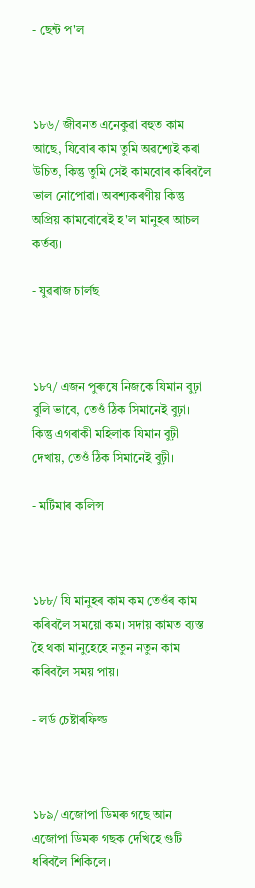- ছেন্ট প'ল



১৮৬/ জীবনত এনেকুৱা বহুত কাম আছে, যিবোৰ কাম তুমি অৱশ্যেই কৰা উচিত, কিন্তু তুমি সেই কামবোৰ কৰিবলৈ ভাল নোপোৱা। অবশ্যকৰণীয় কিন্তু অপ্রিয় কামবোৰেই হ'ল মানুহৰ আচল কর্তব্য।

- যুৱৰাজ চাৰ্লছ



১৮৭/ এজন পুৰুষে নিজকে যিমান বুঢ়া বুলি ভাবে, তেওঁ ঠিক সিমানেই বুঢ়া। কিন্তু এগৰাকী মহিলাক যিমান বুঢ়ী দেখায়, তেওঁ ঠিক সিমানেই বুঢ়ী।

- মৰ্টিমাৰ কলিন্স



১৮৮/ যি মানুহৰ কাম কম তেওঁৰ কাম কৰিবলৈ সময়ো কম। সদায় কামত ব্যস্ত হৈ থকা মানুহেহে নতুন নতুন কাম কৰিবলৈ সময় পায়।

- লর্ড চেষ্টাৰফিল্ড



১৮৯/ এজোপা ডিমৰু গছে আন এজোপা ডিমৰু গছক দেখিহে গুটি ধৰিবলৈ শিকিলে।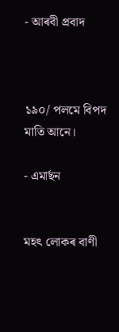- আৰবী প্রবাদ



১৯০/ পলমে বিপদ মাতি আনে।

- এমাৰ্ছন


মহৎ লোকৰ বাণী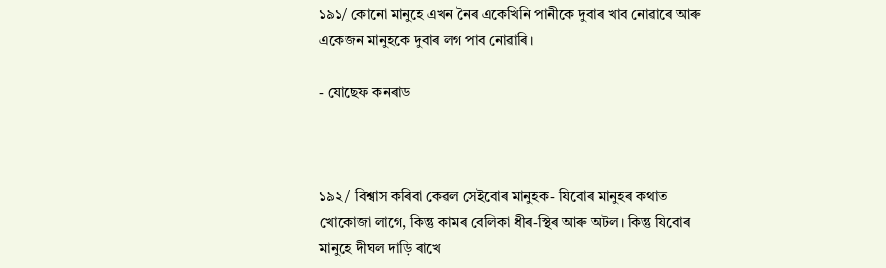১৯১/ কোনো মানুহে এখন নৈৰ একেখিনি পানীকে দুবাৰ খাব নোৱাৰে আৰু একেজন মানুহকে দুবাৰ লগ পাব নোৱাৰি।

- যোছেফ কনৰাড



১৯২/ বিশ্বাস কৰিবা কেৱল সেইবোৰ মানুহক- যিবোৰ মানুহৰ কথাত খোকোজা লাগে, কিন্তু কামৰ বেলিকা ধীৰ-স্থিৰ আৰু অটল। কিন্তু যিবোৰ মানুহে দীঘল দাড়ি ৰাখে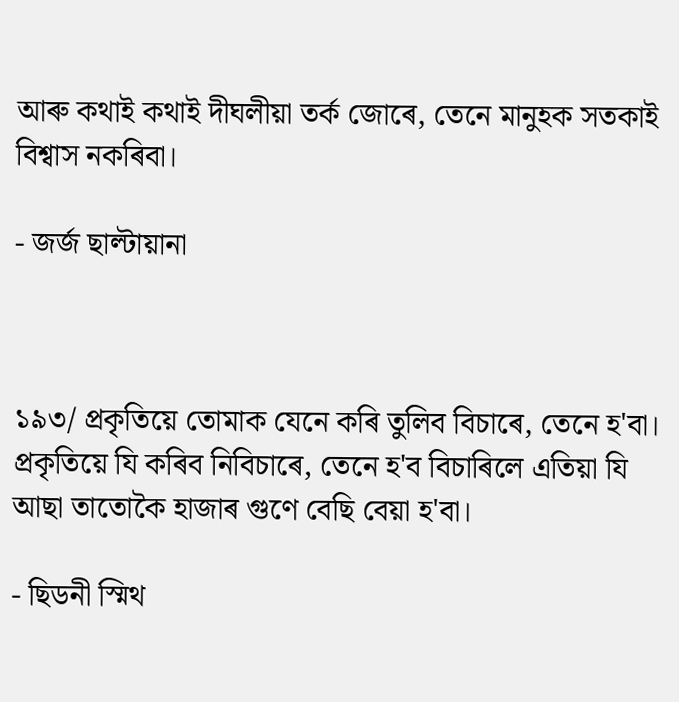আৰু কথাই কথাই দীঘলীয়া তর্ক জোৰে, তেনে মানুহক সতকাই বিশ্বাস নকৰিবা।

- জর্জ ছাল্টায়ানা



১৯৩/ প্রকৃতিয়ে তোমাক যেনে কৰি তুলিব বিচাৰে, তেনে হ'বা। প্রকৃতিয়ে যি কৰিব নিবিচাৰে, তেনে হ'ব বিচাৰিলে এতিয়া যি আছা তাতোকৈ হাজাৰ গুণে বেছি বেয়া হ'বা।

- ছিডনী স্মিথ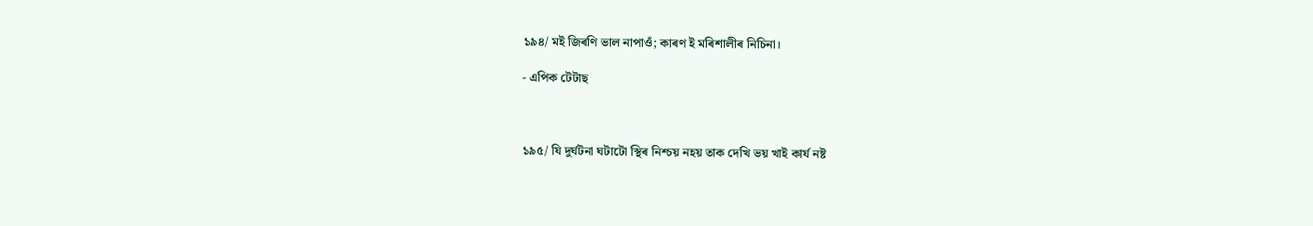১৯৪/ মই জিৰণি ভাল নাপাওঁ; কাৰণ ই মৰিশালীৰ নিচিনা।

- এপিক টেটাছ



১৯৫/ যি দুর্ঘটনা ঘটাটো স্থিৰ নিশ্চয় নহয় তাক দেখি ভয় খাই কার্য নষ্ট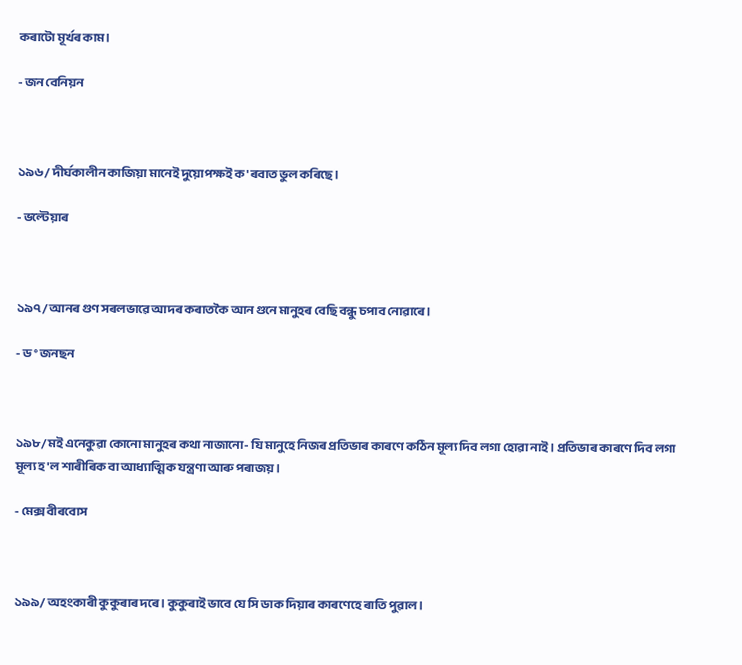কৰাটো মূর্খৰ কাম।

- জন বেনিয়ন



১৯৬/ দীর্ঘকালীন কাজিয়া মানেই দুয়োপক্ষই ক'ৰবাত ভুল কৰিছে।

- ভল্টেয়াৰ



১৯৭/ আনৰ গুণ সৰলভাৱে আদৰ কৰাতকৈ আন গুনে মানুহৰ বেছি বন্ধু চপাব নোৱাৰে।

- ড° জনছন



১৯৮/ মই এনেকুৱা কোনো মানুহৰ কথা নাজানো- যি মানুহে নিজৰ প্ৰতিভাৰ কাৰণে কঠিন মূল্য দিব লগা হোৱা নাই। প্রতিভাৰ কাৰণে দিব লগা মূল্য হ'ল শাৰীৰিক বা আধ্যাত্মিক যন্ত্রণা আৰু পৰাজয়।

- মেক্স বীৰবোস



১৯৯/ অহংকাৰী কুকুৰাৰ দৰে। কুকুৰাই ভাবে যে সি ডাক দিয়াৰ কাৰণেহে ৰাতি পুৱাল।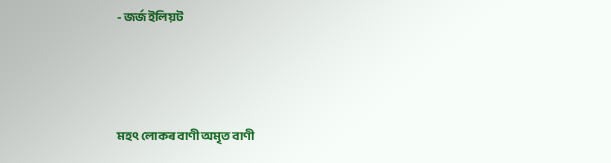- জর্জ ইলিয়ট



মহৎ লোকৰ বাণী অমৃত বাণী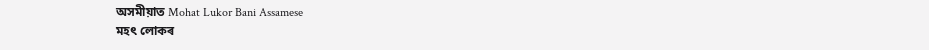অসমীয়াত Mohat Lukor Bani Assamese
মহৎ লোকৰ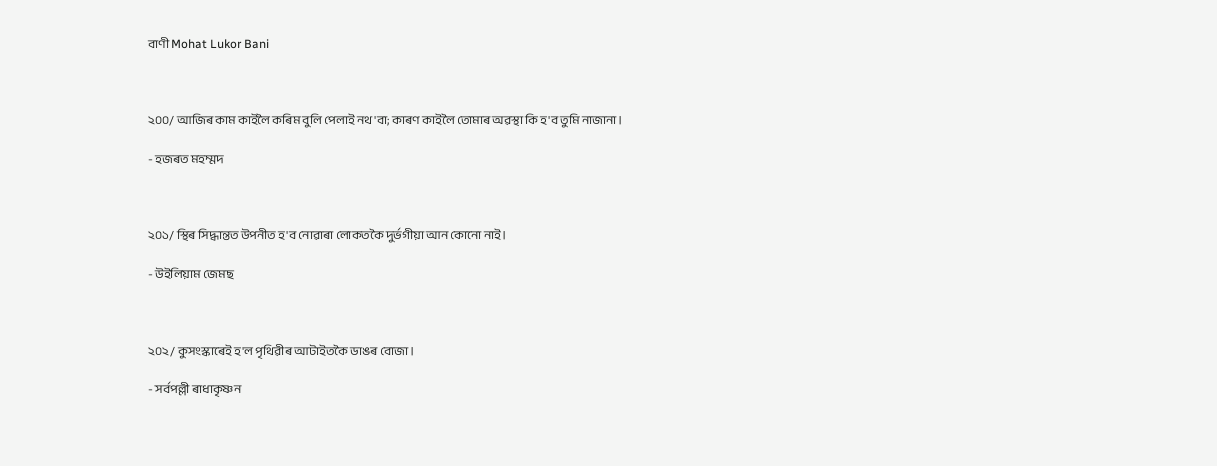বাণী Mohat Lukor Bani



২০০/ আজিৰ কাম কাইলৈ কৰিম বুলি পেলাই নথ'বা; কাৰণ কাইলৈ তোমাৰ অৱস্থা কি হ'ব তুমি নাজানা।

- হজৰত মহম্মদ



২০১/ স্থিৰ সিদ্ধান্তত উপনীত হ'ব নোৱাৰা লোকতকৈ দুৰ্ভগীয়া আন কোনো নাই।

- উইলিয়াম জেমছ



২০২/ কুসংস্কাৰেই হ'ল পৃথিৱীৰ আটাইতকৈ ডাঙৰ বোজা।

- সৰ্বপল্লী ৰাধাকৃষ্ণন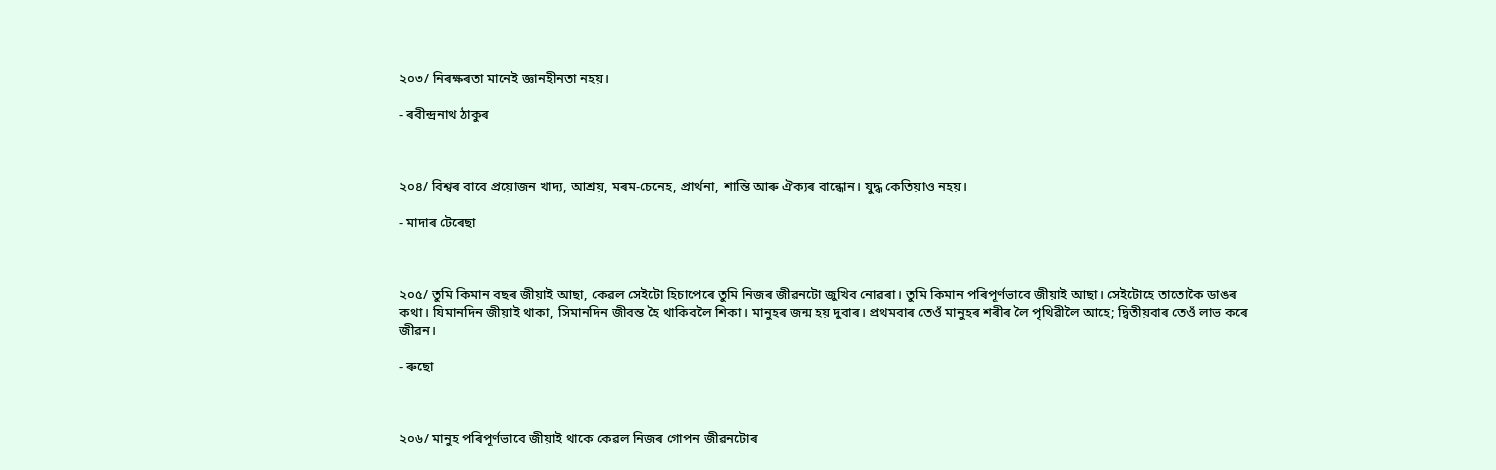২০৩/ নিৰক্ষৰতা মানেই জ্ঞানহীনতা নহয়।

- ৰবীন্দ্ৰনাথ ঠাকুৰ



২০৪/ বিশ্বৰ বাবে প্রয়োজন খাদ্য, আশ্রয়, মৰম-চেনেহ, প্রার্থনা, শান্তি আৰু ঐক্যৰ বান্ধোন। যুদ্ধ কেতিয়াও নহয়।

- মাদাৰ টেৰেছা



২০৫/ তুমি কিমান বছৰ জীয়াই আছা, কেৱল সেইটো হিচাপেৰে তুমি নিজৰ জীৱনটো জুখিব নোৱৰা। তুমি কিমান পৰিপূৰ্ণভাবে জীয়াই আছা। সেইটোহে তাতোকৈ ডাঙৰ কথা। যিমানদিন জীয়াই থাকা, সিমানদিন জীবন্ত হৈ থাকিবলৈ শিকা।‌ মানুহৰ জন্ম হয় দুবাৰ। প্ৰথমবাৰ তেওঁ মানুহৰ শৰীৰ লৈ পৃথিৱীলৈ আহে; দ্বিতীয়বাৰ তেওঁ লাভ কৰে জীৱন।

- ৰুছো



২০৬/ মানুহ পৰিপূৰ্ণভাবে জীয়াই থাকে কেৱল নিজৰ গোপন জীৱনটোৰ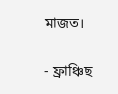মাজত।

- ফ্রাঞ্চিছ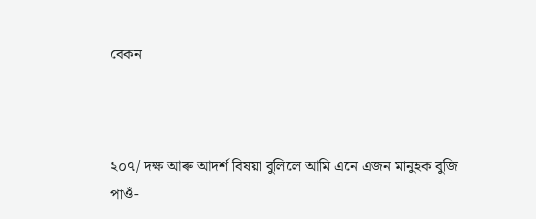বেকন



২০৭/ দক্ষ আৰু আদর্শ বিষয়া বুলিলে আমি এনে এজন মানুহক বুজি পাওঁ-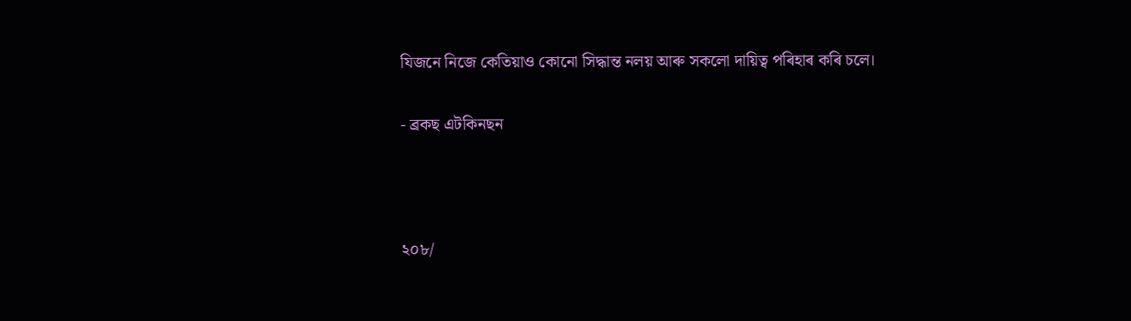যিজনে নিজে কেতিয়াও কোনো সিদ্ধান্ত নলয় আৰু সকলো দায়িত্ব পৰিহাৰ কৰি চলে।

- ব্ৰকছ এটকিনছন



২০৮/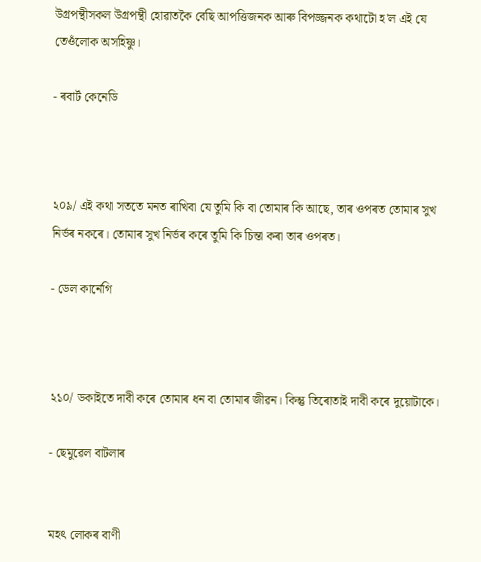উগ্রপন্থীসকল উগ্রপন্থী হোৱাতকৈ বেছি আপত্তিজনক আৰু বিপজ্জনক কথাটো হ'ল এই যে তেওঁলোক অসহিষ্ণু।

- ৰবার্ট কেনেডি



২০৯/ এই কথা সততে মনত ৰাখিবা যে তুমি কি বা তোমাৰ কি আছে, তাৰ ওপৰত তোমাৰ সুখ নিৰ্ভৰ নকৰে। তোমাৰ সুখ নিৰ্ভৰ কৰে তুমি কি চিন্তা কৰা তাৰ ওপৰত।

- ডেল কার্নেগি



২১০/ ডকাইতে দাবী কৰে তোমাৰ ধন বা তোমাৰ জীৱন। কিন্তু তিৰোতাই দাবী কৰে দুয়োটাকে।

- ছেমুৱেল বাটলাৰ


মহৎ লোকৰ বাণী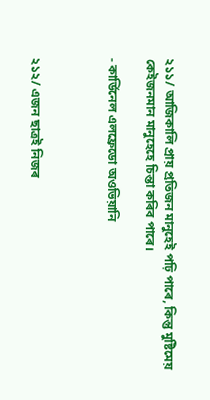২১১/ আজিকালি প্রায় প্রতিজন মানুহেই পঢ়ি পাৰে, কিন্তু মুষ্টিমেয় কেইজনমান মানুহেহে চিন্তা কৰিব পাৰে।

- কার্ডিনেল এলফ্রেডো অওভিয়ানি



২১২/ এজন ছাত্রই নিজৰ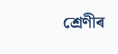শ্ৰেণীৰ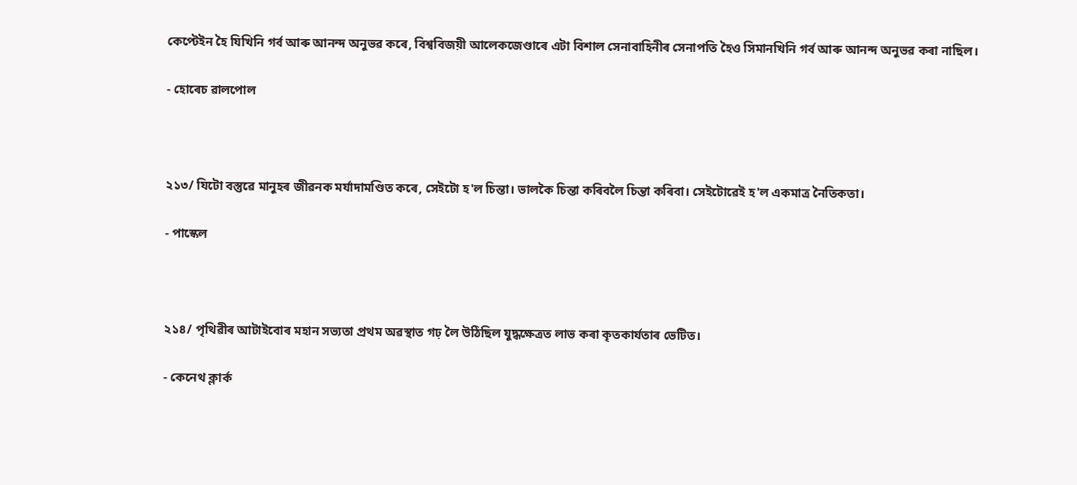কেপ্টেইন হৈ যিখিনি গর্ব আৰু আনন্দ অনুভৱ কৰে, বিশ্ববিজয়ী আলেকজেণ্ডাৰে এটা বিশাল সেনাবাহিনীৰ সেনাপতি হৈও সিমানখিনি গর্ব আৰু আনন্দ অনুভৱ কৰা নাছিল।

- হোৰেচ ৱালপোল



২১৩/ যিটো বস্তুৱে মানুহৰ জীৱনক মর্যাদামণ্ডিত কৰে, সেইটো হ'ল চিন্তা। ভালকৈ চিন্তা কৰিবলৈ চিন্তা কৰিবা। সেইটোৱেই হ'ল একমাত্র নৈতিকতা।

- পাস্কেল



২১৪/ পৃথিৱীৰ আটাইবোৰ মহান সভ্যতা প্রথম অৱস্থাত গঢ় লৈ উঠিছিল যুদ্ধক্ষেত্ৰত লাভ কৰা কৃতকাৰ্যতাৰ ভেটিত।

- কেনেথ ক্লার্ক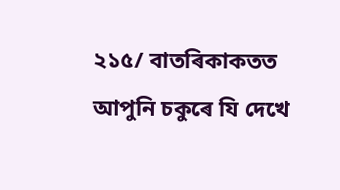২১৫/ বাতৰিকাকতত আপুনি চকুৰে যি দেখে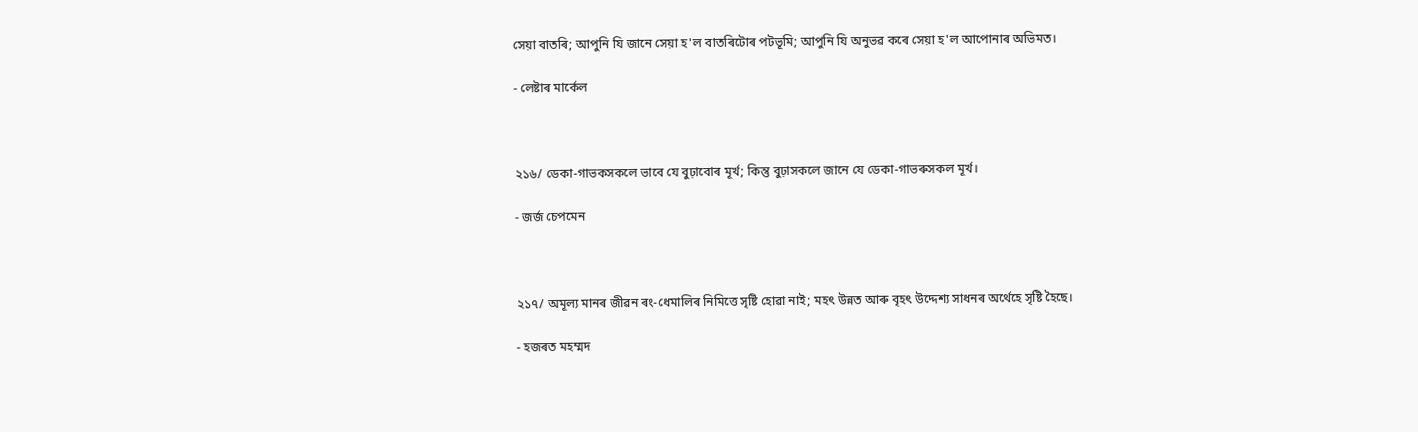সেয়া বাতৰি; আপুনি যি জানে সেয়া হ'ল বাতৰিটোৰ পটভূমি; আপুনি যি অনুভৱ কৰে সেয়া হ'ল আপোনাৰ অভিমত।

- লেষ্টাৰ মার্কেল



২১৬/ ডেকা-গাভকসকলে ভাবে যে বুঢ়াবোৰ মূর্খ; কিন্তু বুঢ়াসকলে জানে যে ডেকা-গাভৰুসকল মূর্খ।

- জর্জ চেপমেন



২১৭/ অমূল্য মানৰ জীৱন ৰং-ধেমালিৰ নিমিত্তে সৃষ্টি হোৱা নাই; মহৎ উন্নত আৰু বৃহৎ উদ্দেশ্য সাধনৰ অৰ্থেহে সৃষ্টি হৈছে।

- হজৰত মহম্মদ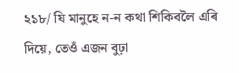২১৮/ যি মানুহে ন-ন কথা শিকিবলৈ এৰি দিয়ে, তেওঁ এজন বুঢ়া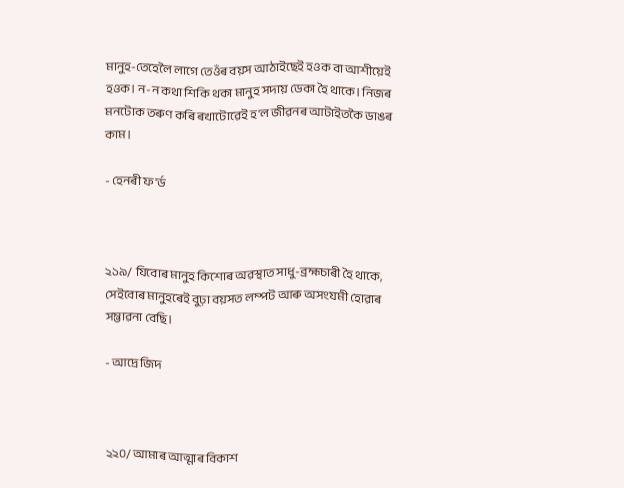মানুহ-তেহেলৈ লাগে তেওঁৰ বয়স আঠাইছেই হওক বা আশীয়েই হওক। ন-ন কথা শিকি থকা মানুহ সদায় ডেকা হৈ থাকে। নিজৰ মনটোক তৰুণ কৰি ৰখাটোৱেই হ'ল জীৱনৰ আটাইতকৈ ডাঙৰ কাম।

- হেনৰী ফ'ৰ্ড



২১৯/ যিবোৰ মানুহ কিশোৰ অৱস্থাত সাধু-ব্রহ্মচাৰী হৈ থাকে, সেইবোৰ মানুহৰেই বুঢ়া বয়সত লম্পট আৰু অসংযমী হোৱাৰ সম্ভাৱনা বেছি।

- আদ্রে জিদ



২২০/ আমাৰ আত্মাৰ বিকাশ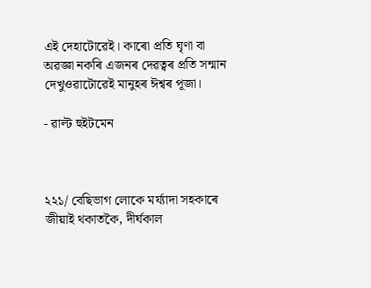এই দেহাটোৱেই। কাৰো প্ৰতি ঘৃণা বা অৱজ্ঞা নকৰি এজনৰ দেৱত্বৰ প্ৰতি সন্মান দেখুওৱাটোৱেই মানুহৰ ঈশ্বৰ পূজা।

- ৱাল্ট হুইটমেন



২২১/ বেছিভাগ লোকে মর্য্যাদা সহকাৰে জীয়াই থকাতকৈ, দীর্ঘকাল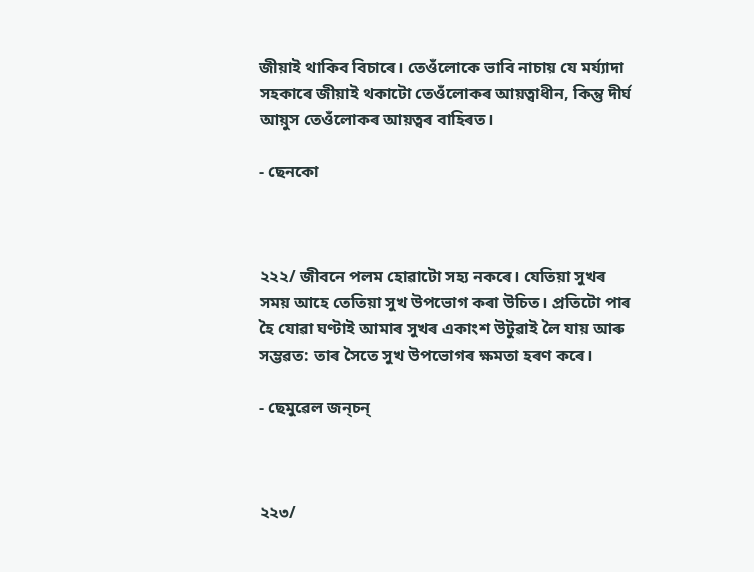জীয়াই থাকিব বিচাৰে। তেওঁলোকে ভাবি নাচায় যে মৰ্য্যাদা সহকাৰে জীয়াই থকাটো তেওঁলোকৰ আয়ত্বাধীন, কিন্তু দীর্ঘ আয়ুস তেওঁলোকৰ আয়ত্বৰ বাহিৰত।

- ছেনকো



২২২/ জীবনে পলম হোৱাটো সহ্য নকৰে। যেতিয়া সুখৰ সময় আহে তেতিয়া সুখ উপভোগ কৰা উচিত। প্ৰতিটো পাৰ হৈ যোৱা ঘণ্টাই আমাৰ সুখৰ একাংশ উটুৱাই লৈ যায় আৰু সম্ভৱত: তাৰ সৈতে সুখ উপভোগৰ ক্ষমতা হৰণ কৰে।

- ছেমুৱেল জন্‌চন্



২২৩/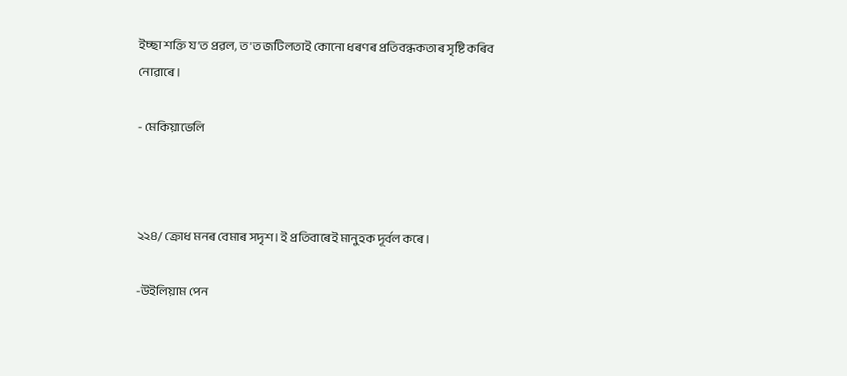ইচ্ছা শক্তি য'ত প্ৰৱল, ত'ত জটিলতাই কোনো ধৰণৰ প্ৰতিবন্ধকতাৰ সৃষ্টি কৰিব নোৱাৰে।

- মেকিয়াভেলি



২২৪/ ক্রোধ মনৰ বেমাৰ সদৃশ। ই প্রতিবাৰেই মানুহক দূর্বল কৰে।

-উইলিয়াম পেন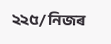২২৫/ নিজৰ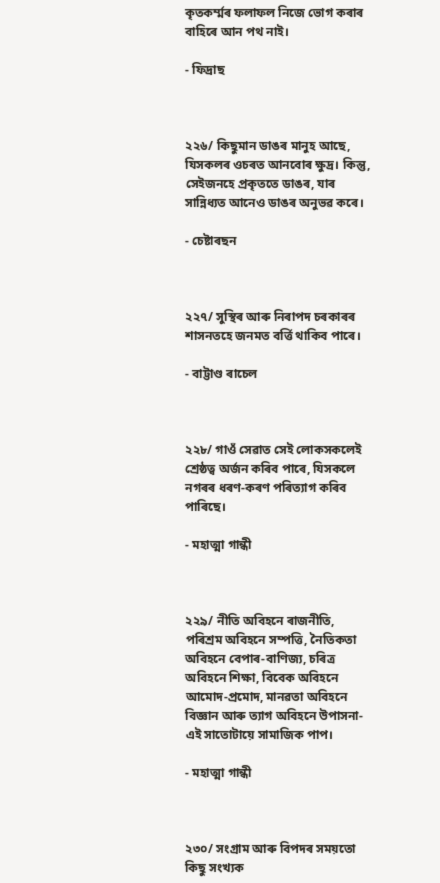কৃতকৰ্ম্মৰ ফলাফল নিজে ভোগ কৰাৰ বাহিৰে আন পথ নাই।

- ফিদ্রাছ



২২৬/ কিছুমান ডাঙৰ মানুহ আছে, যিসকলৰ ওচৰত আনবোৰ ক্ষুদ্র। কিন্তু, সেইজনহে প্ৰকৃততে ডাঙৰ, যাৰ সান্নিধ্যত আনেও ডাঙৰ অনুভৱ কৰে।

- চেষ্টাৰছন



২২৭/ সুস্থিৰ আৰু নিৰাপদ চৰকাৰৰ শাসনতহে জনমত বৰ্ত্তি থাকিব পাৰে।

- বাট্টাণ্ড ৰাচেল



২২৮/ গাওঁ সেৱাত সেই লোকসকলেই শ্রেষ্ঠত্ব অর্জন কৰিব পাৰে, যিসকলে নগৰৰ ধৰণ-কৰণ পৰিত্যাগ কৰিব পাৰিছে।

- মহাত্মা গান্ধী



২২৯/ নীতি অবিহনে ৰাজনীতি, পৰিশ্ৰম অবিহনে সম্পত্তি, নৈতিকতা অবিহনে বেপাৰ-বাণিজ্য, চৰিত্ৰ অবিহনে শিক্ষা, বিবেক অবিহনে আমোদ-প্রমোদ, মানৱতা অবিহনে বিজ্ঞান আৰু ত্যাগ অবিহনে উপাসনা- এই সাতোটায়ে সামাজিক পাপ।

- মহাত্মা গান্ধী



২৩০/ সংগ্ৰাম আৰু বিপদৰ সময়তো কিছু সংখ্যক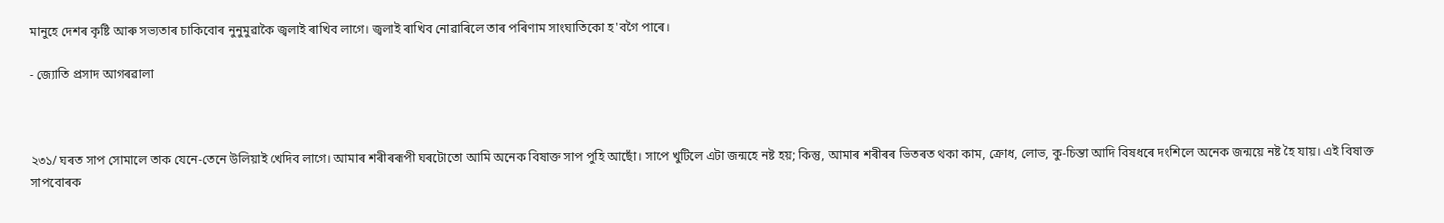মানুহে দেশৰ কৃষ্টি আৰু সভ্যতাৰ চাকিবোৰ নুনুমুৱাকৈ জ্বলাই ৰাখিব লাগে। জ্বলাই ৰাখিব নোৱাৰিলে তাৰ পৰিণাম সাংঘাতিকো হ'বগৈ পাৰে।

- জ্যোতি প্ৰসাদ আগৰৱালা



২৩১/ ঘৰত সাপ সোমালে তাক যেনে-তেনে উলিয়াই খেদিব লাগে। আমাৰ শৰীৰৰূপী ঘৰটোতো আমি অনেক বিষাক্ত সাপ পুহি আছোঁ। সাপে খুটিলে এটা জন্মহে নষ্ট হয়; কিন্তু, আমাৰ শৰীৰৰ ভিতৰত থকা কাম, ক্রোধ, লোভ, কু-চিন্তা আদি বিষধৰে দংশিলে অনেক জন্ময়ে নষ্ট হৈ যায়। এই বিষাক্ত সাপবোৰক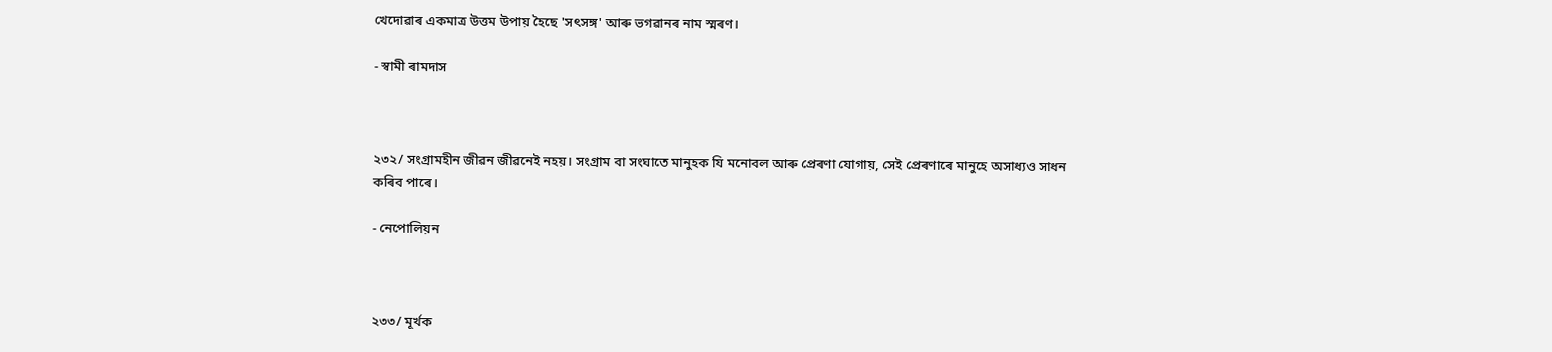খেদোৱাৰ একমাত্র উত্তম উপায় হৈছে 'সৎসঙ্গ' আৰু ভগৱানৰ নাম স্মৰণ।

- স্বামী ৰামদাস



২৩২/ সংগ্রামহীন জীৱন জীৱনেই নহয়। সংগ্রাম বা সংঘাতে মানুহক যি মনোবল আৰু প্ৰেৰণা যোগায়, সেই প্ৰেৰণাৰে মানুহে অসাধ্যও সাধন কৰিব পাৰে।

- নেপোলিয়ন



২৩৩/ মূর্খক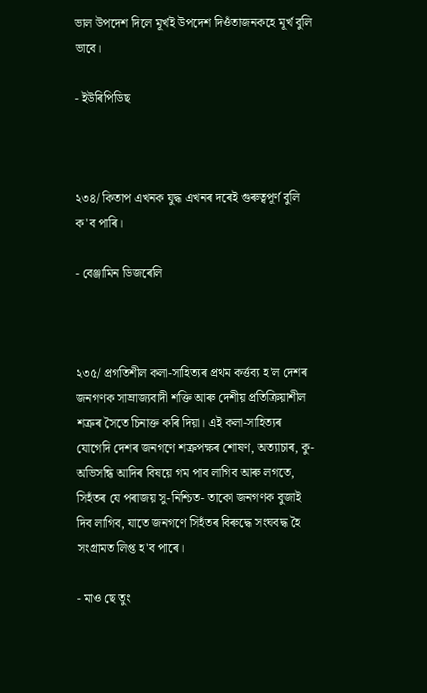ভাল উপদেশ দিলে মূর্খই উপদেশ দিওঁতাজনকহে মূর্খ বুলি ভাবে।

- ইউৰিপিডিছ



২৩৪/ কিতাপ এখনক যুদ্ধ এখনৰ দৰেই গুৰুত্বপূৰ্ণ বুলি ক'ব পাৰি।

- বেঞ্জামিন ডিজৰেলি



২৩৫/ প্রগতিশীল কলা-সাহিত্যৰ প্ৰথম কৰ্ত্তব্য হ'ল দেশৰ জনগণক সাম্রাজ্যবাদী শক্তি আৰু দেশীয় প্রতিক্রিয়াশীল শত্ৰুৰ সৈতে চিনাক্ত কৰি দিয়া। এই কলা-সাহিত্যৰ যোগেদি দেশৰ জনগণে শত্রুপক্ষৰ শোষণ, অত্যাচাৰ, কু-অভিসন্ধি আদিৰ বিষয়ে গম পাব লাগিব আৰু লগতে, সিহঁতৰ যে পৰাজয় সু-নিশ্চিত- তাকো জনগণক বুজাই দিব লাগিব, যাতে জনগণে সিহঁতৰ বিৰুদ্ধে সংঘবদ্ধ হৈ সংগ্রামত লিপ্ত হ'ব পাৰে।

- মাও ছে তুং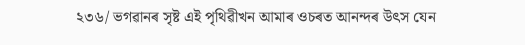২৩৬/ ভগৱানৰ সৃষ্ট এই পৃথিৱীখন আমাৰ ওচৰত আনন্দৰ উৎস যেন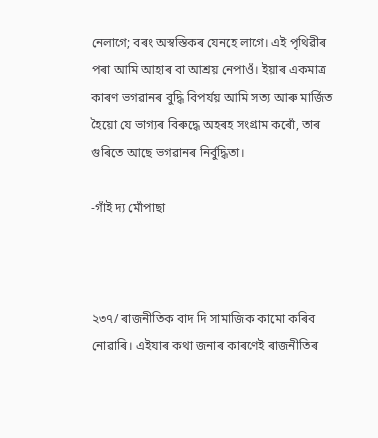নেলাগে; বৰং অস্বস্তিকৰ যেনহে লাগে। এই পৃথিৱীৰ পৰা আমি আহাৰ বা আশ্রয় নেপাওঁ। ইয়াৰ একমাত্ৰ কাৰণ ভগৱানৰ বুদ্ধি বিপৰ্যয় আমি সত্য আৰু মার্জিত হৈয়ো যে ভাগ্যৰ বিৰুদ্ধে অহৰহ সংগ্ৰাম কৰোঁ, তাৰ গুৰিতে আছে ভগৱানৰ নির্বুদ্ধিতা।

-গাঁই দ্য মোঁপাছা



২৩৭/ ৰাজনীতিক বাদ দি সামাজিক কামো কৰিব নোৱাৰি। এইযাৰ কথা জনাৰ কাৰণেই ৰাজনীতিৰ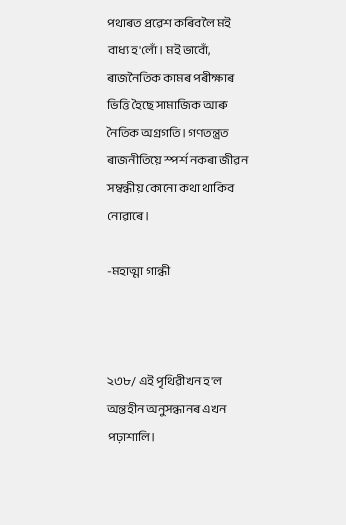পথাৰত প্ৰৱেশ কৰিবলৈ মই বাধ্য হ'লোঁ। মই ভাবোঁ, ৰাজনৈতিক কামৰ পৰীক্ষাৰ ভিত্তি হৈছে সামাজিক আৰু নৈতিক অগ্রগতি। গণতন্ত্ৰত ৰাজনীতিয়ে স্পর্শ নকৰা জীৱন সম্বন্ধীয় কোনো কথা থাকিব নোৱাৰে।

-মহাত্মা গান্ধী



২৩৮/ এই পৃথিৱীখন হ'ল অন্তহীন অনুসন্ধানৰ এখন পঢ়াশালি।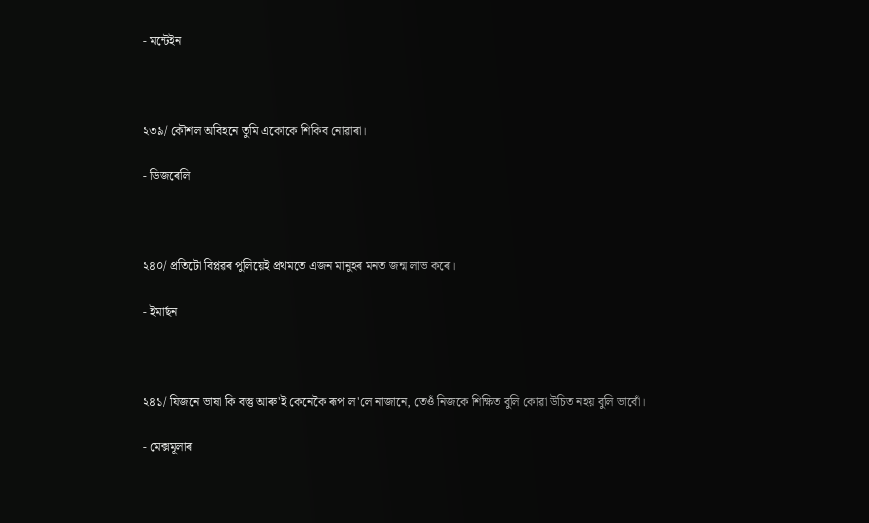- মন্টেইন



২৩৯/ কৌশল অবিহনে তুমি একোকে শিকিব নোৱাৰা।

- ডিজৰেলি



২৪০/ প্রতিটো বিপ্লৱৰ পুলিয়েই প্ৰথমতে এজন মানুহৰ মনত জন্ম লাভ কৰে।

- ইমাৰ্ছন



২৪১/ যিজনে ভাষা কি বস্তু আৰু'ই কেনেকৈ ৰূপ ল'লে নাজানে, তেওঁ নিজকে শিক্ষিত বুলি কোৱা উচিত নহয় বুলি ভাবোঁ।

- মেক্সমূলাৰ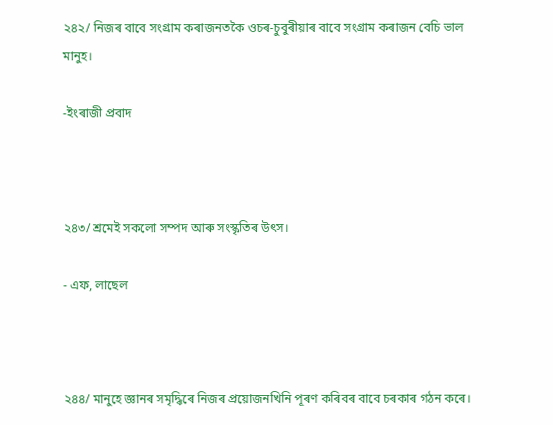২৪২/ নিজৰ বাবে সংগ্ৰাম কৰাজনতকৈ ওচৰ-চুবুৰীয়াৰ বাবে সংগ্ৰাম কৰাজন বেচি ভাল মানুহ।

-ইংৰাজী প্রবাদ



২৪৩/ শ্রমেই সকলো সম্পদ আৰু সংস্কৃতিৰ উৎস।

- এফ, লাছেল



২৪৪/ মানুহে জ্ঞানৰ সমৃদ্ধিৰে নিজৰ প্ৰয়োজনখিনি পূৰণ কৰিবৰ বাবে চৰকাৰ গঠন কৰে।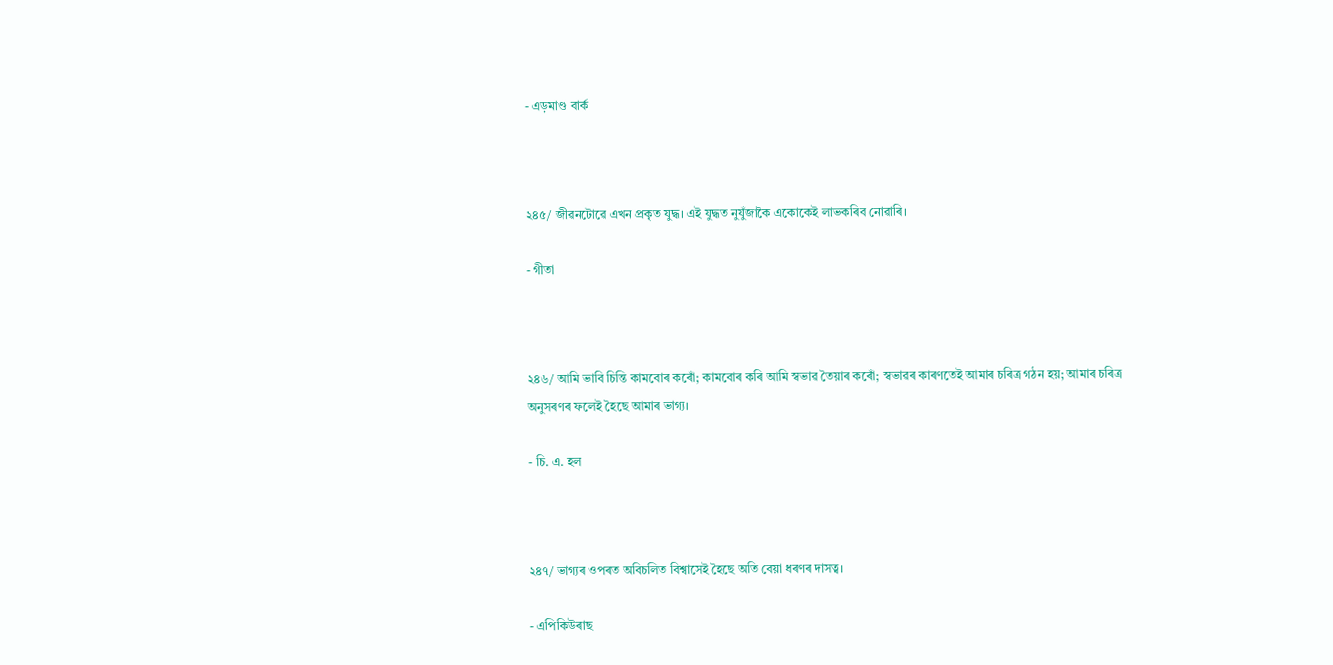- এড়মাণ্ড বার্ক



২৪৫/ জীৱনটোৱে এখন প্রকৃত যুদ্ধ। এই যুদ্ধত নুযুঁজাকৈ একোকেই লাভকৰিব নোৱাৰি।

- গীতা



২৪৬/ আমি ভাবি চিন্তি কামবোৰ কৰোঁ; কামবোৰ কৰি আমি স্বভাৱ তৈয়াৰ কৰোঁ; স্বভাৱৰ কাৰণতেই আমাৰ চৰিত্ৰ গঠন হয়; আমাৰ চৰিত্ৰ অনুসৰণৰ ফলেই হৈছে আমাৰ ভাগ্য।

- চি. এ. হল



২৪৭/ ভাগ্যৰ ওপৰত অবিচলিত বিশ্বাসেই হৈছে অতি বেয়া ধৰণৰ দাসত্ব।

- এপিকিউৰাছ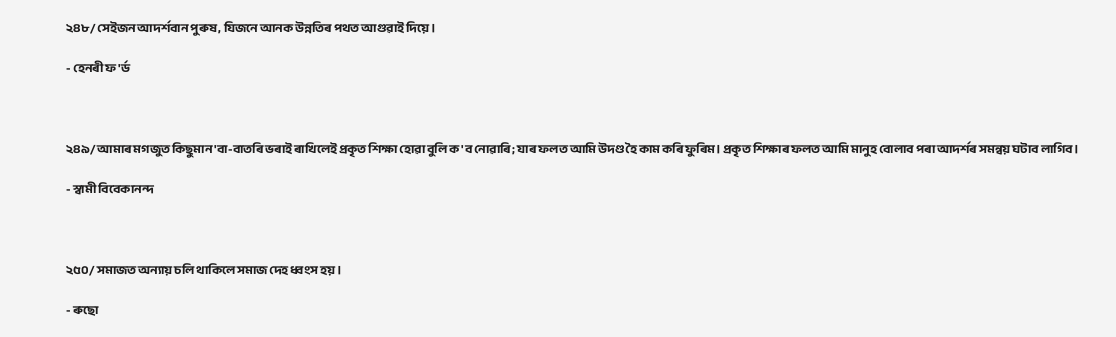২৪৮/ সেইজন আদর্শবান পুৰুষ, যিজনে আনক উন্নতিৰ পথত আগুৱাই দিয়ে।

- হেনৰী ফ'ৰ্ড



২৪৯/ আমাৰ মগজুত কিছুমান 'বা-বাতৰি ভৰাই ৰাখিলেই প্রকৃত শিক্ষা হোৱা বুলি ক'ব নোৱাৰি; যাৰ ফলত আমি উদণ্ড হৈ কাম কৰি ফুৰিম। প্রকৃত শিক্ষাৰ ফলত আমি মানুহ বোলাব পৰা আদৰ্শৰ সমন্বয় ঘটাব লাগিব।

- স্বামী বিবেকানন্দ



২৫০/ সমাজত অন্যায় চলি থাকিলে সমাজ দেহ ধ্বংস হয়।

- ৰুছো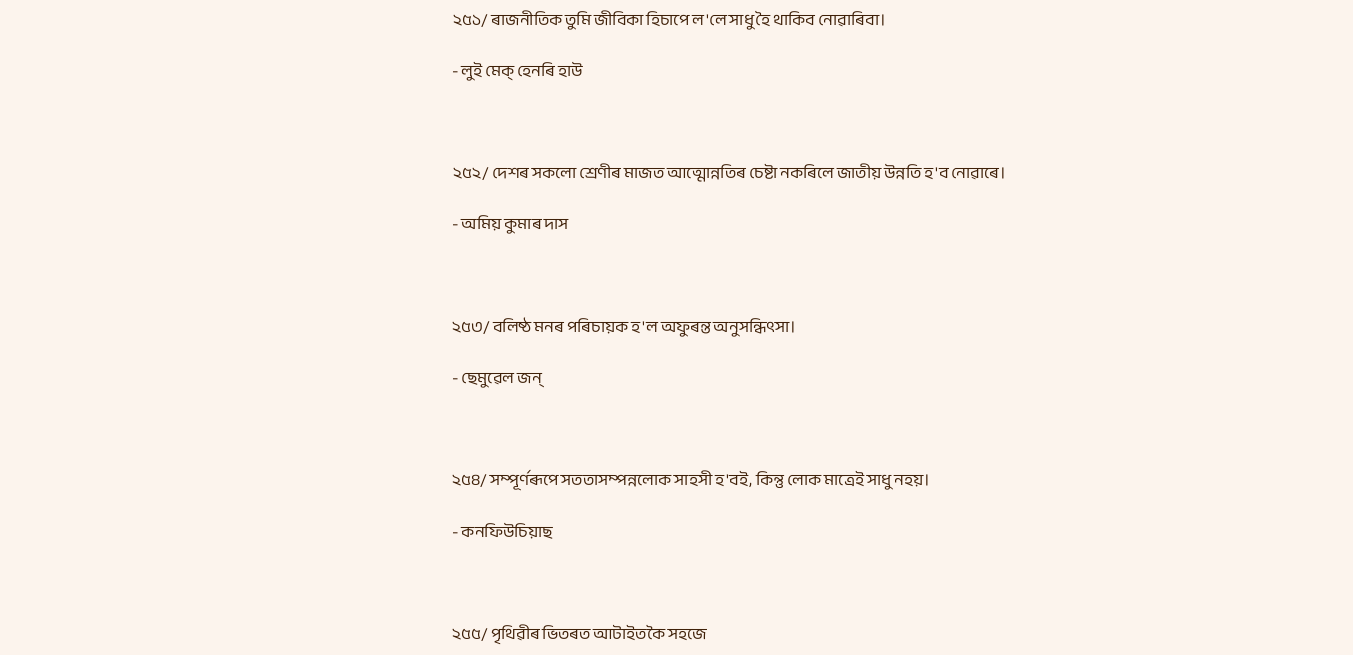২৫১/ ৰাজনীতিক তুমি জীবিকা হিচাপে ল'লে সাধু হৈ থাকিব নোৱাৰিবা।

- লুই মেক্‌ হেনৰি হাউ



২৫২/ দেশৰ সকলো শ্ৰেণীৰ মাজত আত্মোন্নতিৰ চেষ্টা নকৰিলে জাতীয় উন্নতি হ'ব নোৱাৰে।

- অমিয় কুমাৰ দাস



২৫৩/ বলিষ্ঠ মনৰ পৰিচায়ক হ'ল অফুৰন্ত অনুসন্ধিৎসা।

- ছেমুৱেল জন্



২৫৪/ সম্পূৰ্ণৰূপে সততাসম্পন্নলোক সাহসী হ'বই, কিন্তু লোক মাত্রেই সাধু নহয়।

- কনফিউচিয়াছ



২৫৫/ পৃথিৱীৰ ভিতৰত আটাইতকৈ সহজে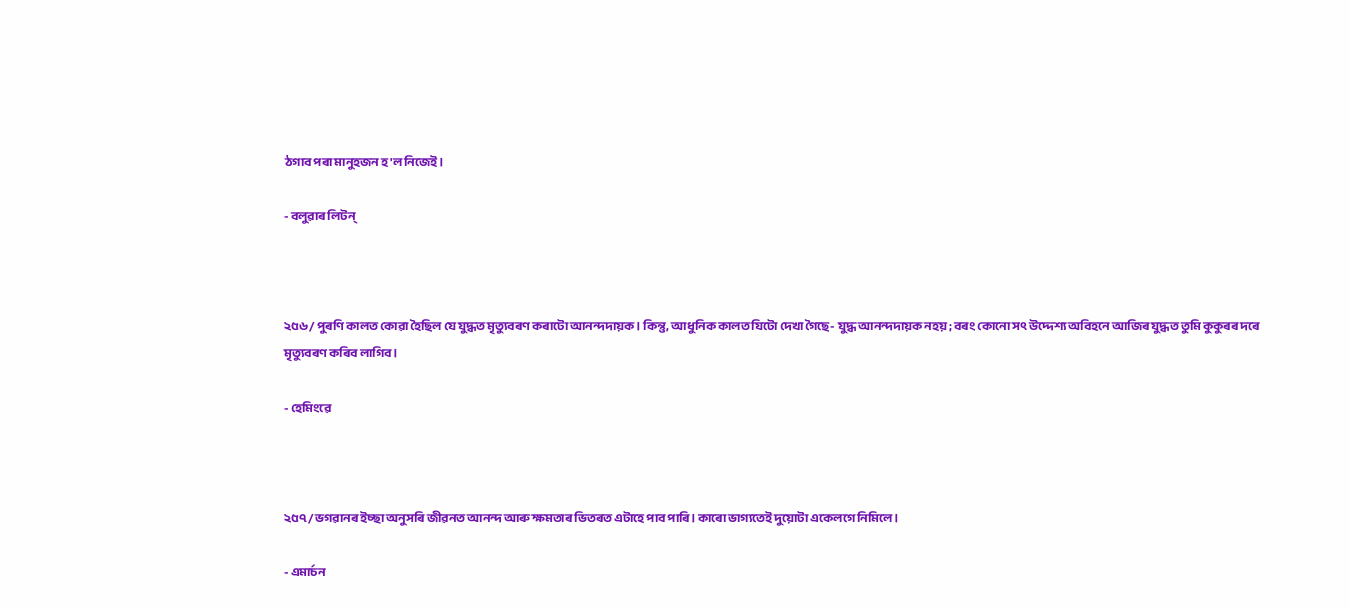ঠগাব পৰা মানুহজন হ'ল নিজেই।

- বলুৱাৰ লিটন্‌



২৫৬/ পুৰণি কালত কোৱা হৈছিল যে যুদ্ধত মৃত্যুবৰণ কৰাটো আনন্দদায়ক। কিন্তু, আধুনিক কালত যিটো দেখা গৈছে- যুদ্ধ আনন্দদায়ক নহয়; বৰং কোনো সৎ উদ্দেশ্য অবিহনে আজিৰ যুদ্ধত তুমি কুকুৰৰ দৰে মৃত্যুবৰণ কৰিব লাগিব।

- হেমিংৱে



২৫৭/ ভগৱানৰ ইচ্ছা অনুসৰি জীৱনত আনন্দ আৰু ক্ষমতাৰ ভিতৰত এটাহে পাব পাৰি। কাৰো ভাগ্যতেই দুয়োটা একেলগে নিমিলে।

- এমার্চন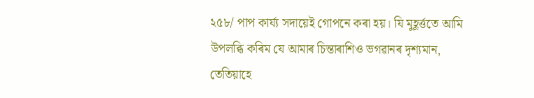২৫৮/ পাপ কার্য্য সদায়েই গোপনে কৰা হয়। যি মুহূৰ্ত্ততে আমি উপলব্ধি কৰিম যে আমাৰ চিন্তাৰাশিও ভগৱানৰ দৃশ্যমান, তেতিয়াহে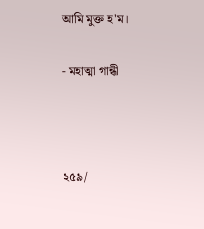আমি মুক্ত হ'ম।

- মহাত্মা গান্ধী



২৫৯/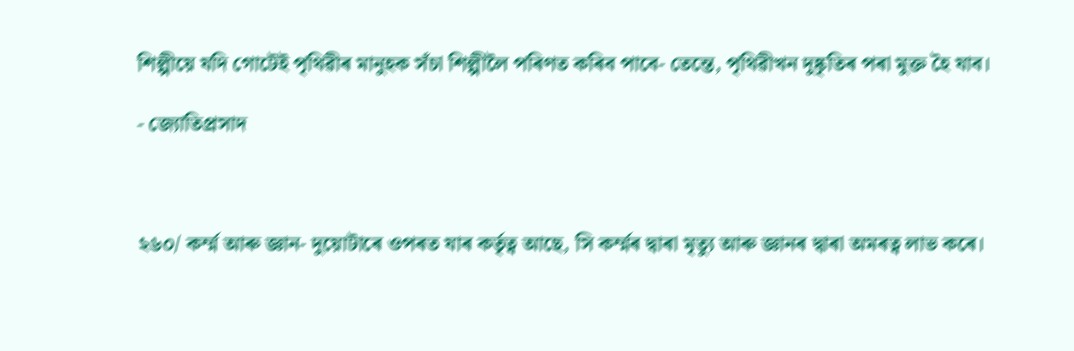শিল্পীয়ে যদি গোটেই পৃথিৱীৰ মানুহক সঁচা শিল্পীলৈ পৰিণত কৰিব পাবে- তেন্তে, পৃথিৱীখন দুষ্কৃতিৰ পৰা মুক্ত হৈ যাব।

- জ্যোতিপ্রসাদ



২৬০/ কৰ্ম্ম আৰু জ্ঞান- দুয়োটাৰে ওপৰত যাৰ কর্তৃত্ব আছে, সি কৰ্ম্মৰ দ্বাৰা মৃত্যু আৰু জ্ঞানৰ দ্বাৰা অমৰত্ব লাভ কৰে।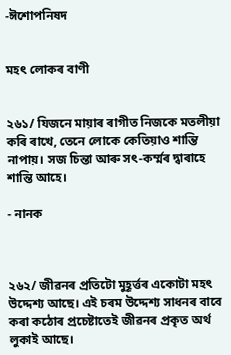-ঈশোপনিষদ


মহৎ লোকৰ বাণী


২৬১/ যিজনে মায়াৰ ৰাগীত নিজকে মতলীয়া কৰি ৰাখে, তেনে লোকে কেতিয়াও শান্তি নাপায়। সজ চিন্তা আৰু সৎ-কৰ্ম্মৰ দ্বাৰাহে শান্তি আহে।

- নানক



২৬২/ জীৱনৰ প্ৰতিটো মুহূৰ্ত্তৰ একোটা মহৎ উদ্দেশ্য আছে। এই চৰম উদ্দেশ্য সাধনৰ বাবে কৰা কঠোৰ প্ৰচেষ্টাতেই জীৱনৰ প্ৰকৃত অৰ্থ লুকাই আছে।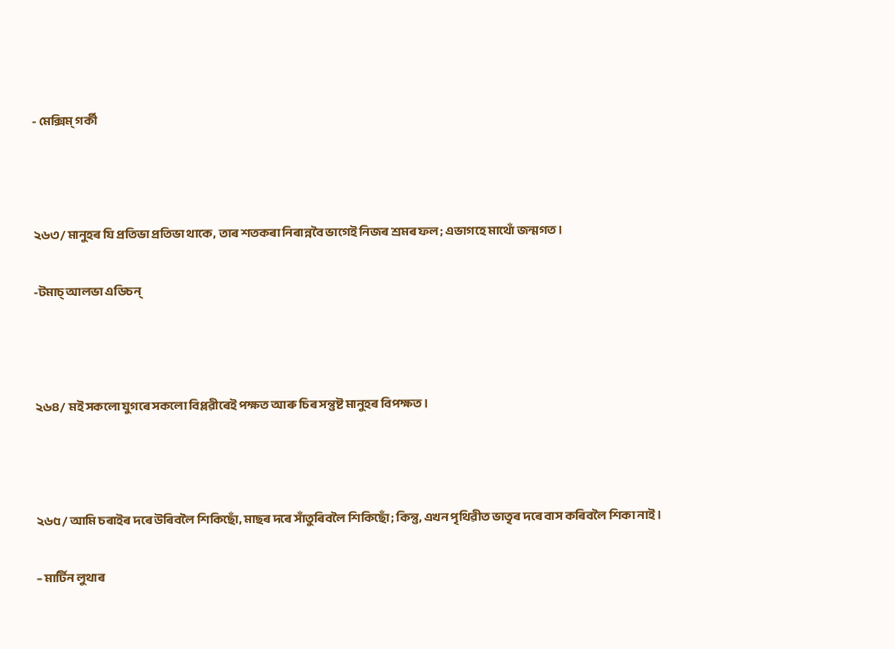- মেক্সিম্ গৰ্কী



২৬৩/ মানুহৰ যি প্রতিভা প্রতিভা থাকে, তাৰ শতকৰা নিৰান্নবৈ ভাগেই নিজৰ শ্ৰমৰ ফল; এভাগহে মাথোঁ জন্মগত।

-টমাচ্ আলভা এডিচন্



২৬৪/ মই সকলো যুগৰে সকলো বিপ্লৱীৰেই পক্ষত আৰু চিৰ সন্তুষ্ট মানুহৰ বিপক্ষত।



২৬৫/ আমি চৰাইৰ দৰে উৰিবলৈ শিকিছোঁ, মাছৰ দৰে সাঁতুৰিবলৈ শিকিছোঁ; কিন্তু, এখন পৃথিৱীত ভাতৃৰ দৰে বাস কৰিবলৈ শিকা নাই।

– মার্টিন লুথাৰ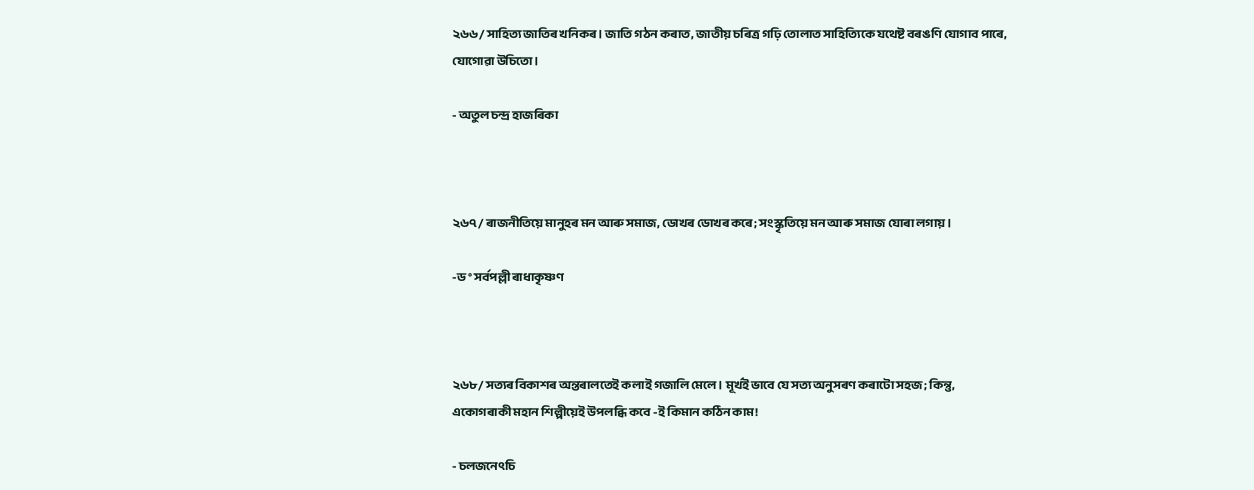২৬৬/ সাহিত্য জাতিৰ খনিকৰ। জাতি গঠন কৰাত, জাতীয় চৰিত্ৰ গঢ়ি তোলাত সাহিত্যিকে যথেষ্ট বৰঙণি যোগাব পাৰে, যোগোৱা উচিতো।

- অতুল চন্দ্ৰ হাজৰিকা



২৬৭/ ৰাজনীতিয়ে মানুহৰ মন আৰু সমাজ, ডোখৰ ডোখৰ কৰে; সংস্কৃতিয়ে মন আৰু সমাজ যোৰা লগায়।

-ড° সৰ্বপল্লী ৰাধাকৃষ্ণণ



২৬৮/ সত্যৰ বিকাশৰ অন্তৰালতেই কলাই গজালি মেলে। মূর্খই ভাবে যে সত্য অনুসৰণ কৰাটো সহজ; কিন্তু, একোগৰাকী মহান শিল্পীয়েই উপলব্ধি কবে -ই কিমান কঠিন কাম!

- চলজনেৎচি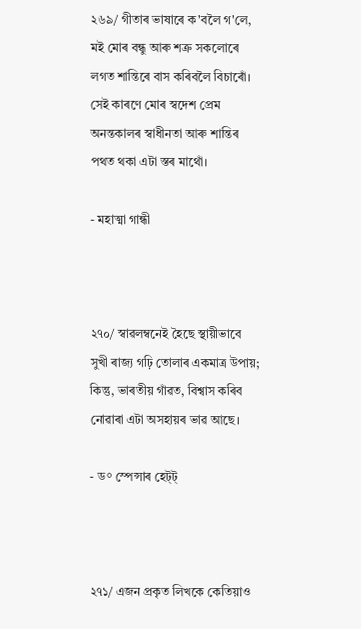২৬৯/ গীতাৰ ভাষাৰে ক'বলৈ গ'লে, মই মোৰ বন্ধু আৰু শত্ৰু সকলোৰে লগত শান্তিৰে বাস কৰিবলৈ বিচাৰোঁ। সেই কাৰণে মোৰ স্বদেশ প্রেম অনন্তকালৰ স্বাধীনতা আৰু শান্তিৰ পথত থকা এটা স্তৰ মাথোঁ।

- মহাত্মা গান্ধী



২৭০/ স্বাৱলম্বনেই হৈছে স্থায়ীভাবে সুখী ৰাজ্য গঢ়ি তোলাৰ একমাত্র উপায়; কিন্তু, ভাৰতীয় গাঁৱত, বিশ্বাস কৰিব নোৱাৰা এটা অসহায়ৰ ভাৱ আছে।

- ড° স্পেন্সাৰ হেট্‌ট্‌



২৭১/ এজন প্রকৃত লিখকে কেতিয়াও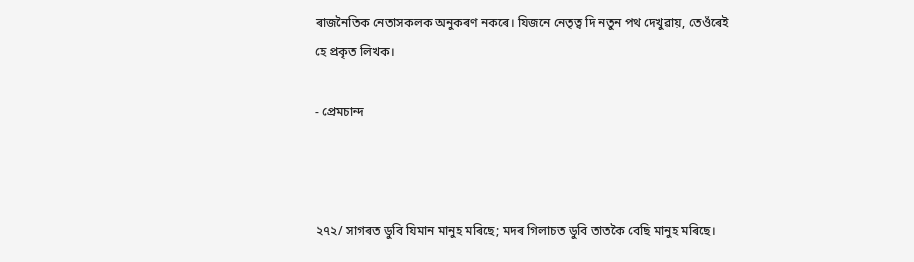ৰাজনৈতিক নেতাসকলক অনুকৰণ নকৰে। যিজনে নেতৃত্ব দি নতুন পথ দেখুৱায়, তেওঁৰেই হে প্রকৃত লিখক।

- প্রেমচান্দ



২৭২/ সাগৰত ডুবি যিমান মানুহ মৰিছে; মদৰ গিলাচত ডুবি তাতকৈ বেছি মানুহ মৰিছে।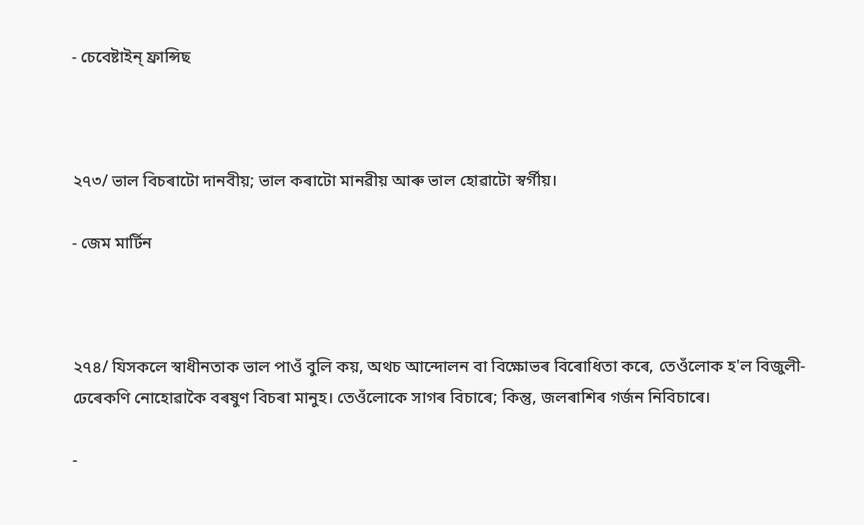- চেবেষ্টাইন্ ফ্রান্সিছ



২৭৩/ ভাল বিচৰাটো দানবীয়; ভাল কৰাটো মানৱীয় আৰু ভাল হোৱাটো স্বর্গীয়।

- জেম মার্টিন



২৭৪/ যিসকলে স্বাধীনতাক ভাল পাওঁ বুলি কয়, অথচ আন্দোলন বা বিক্ষোভৰ বিৰোধিতা কৰে, তেওঁলোক হ'ল বিজুলী-ঢেৰেকণি নোহোৱাকৈ বৰষুণ বিচৰা মানুহ। তেওঁলোকে সাগৰ বিচাৰে; কিন্তু, জলৰাশিৰ গৰ্জন নিবিচাৰে।

-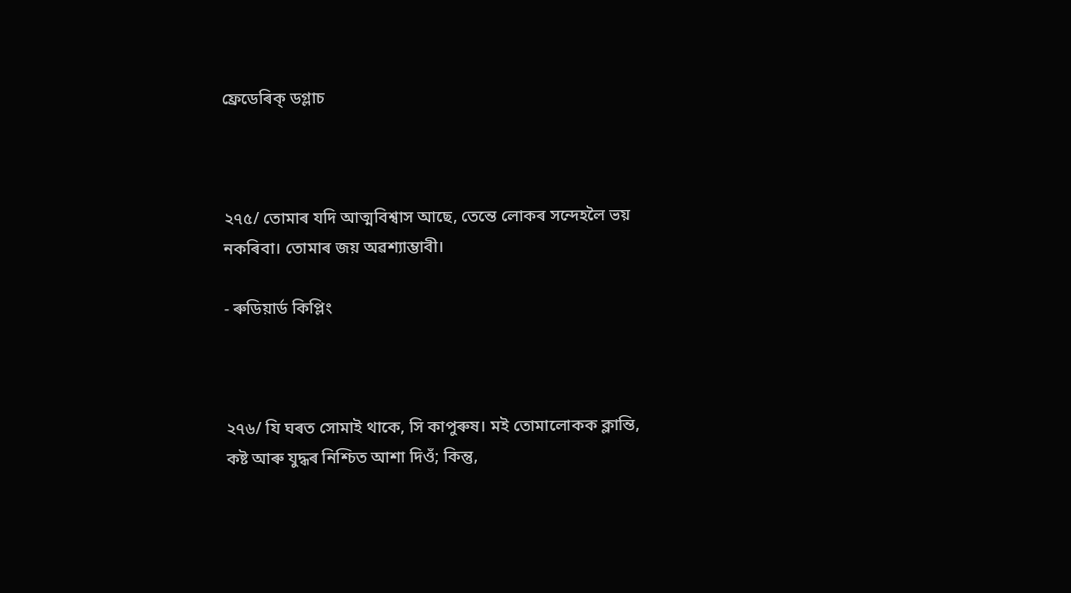ফ্রেডেৰিক্ ডগ্লাচ



২৭৫/ তোমাৰ যদি আত্মবিশ্বাস আছে, তেন্তে লোকৰ সন্দেহলৈ ভয় নকৰিবা। তোমাৰ জয় অৱশ্যাম্ভাবী।

- ৰুডিয়ার্ড কিপ্লিং



২৭৬/ যি ঘৰত সোমাই থাকে, সি কাপুৰুষ। মই তোমালোকক ক্লান্তি, কষ্ট আৰু যুদ্ধৰ নিশ্চিত আশা দিওঁ; কিন্তু,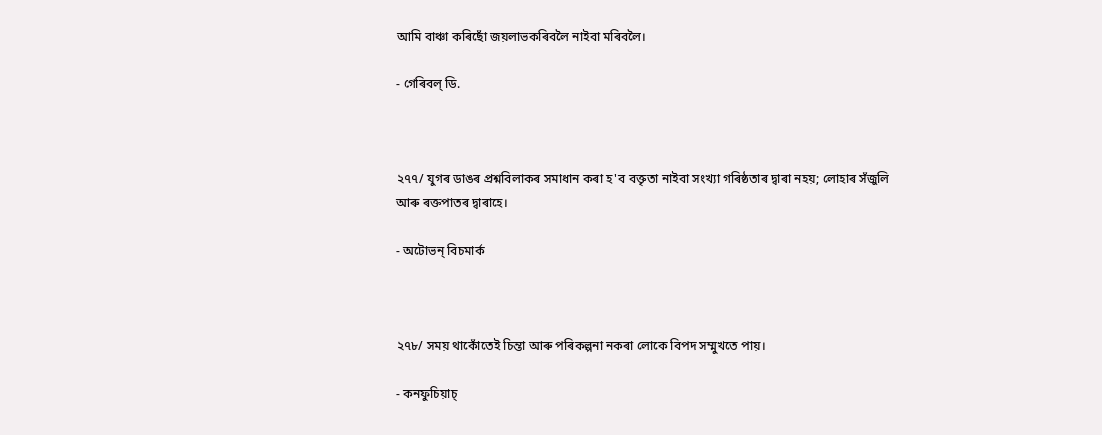আমি বাঞ্চা কৰিছোঁ জয়লাভকৰিবলৈ নাইবা মৰিবলৈ।

- গেৰিবল্ ডি.



২৭৭/ যুগৰ ডাঙৰ প্ৰশ্নবিলাকৰ সমাধান কৰা হ'ব বক্তৃতা নাইবা সংখ্যা গৰিষ্ঠতাৰ দ্বাৰা নহয়; লোহাৰ সঁজুলি আৰু ৰক্তপাতৰ দ্বাৰাহে।

- অটোভন্ বিচমার্ক



২৭৮/ সময় থাকোঁতেই চিন্তা আৰু পৰিকল্পনা নকৰা লোকে বিপদ সম্মুখতে পায়।

- কনফুচিয়াচ্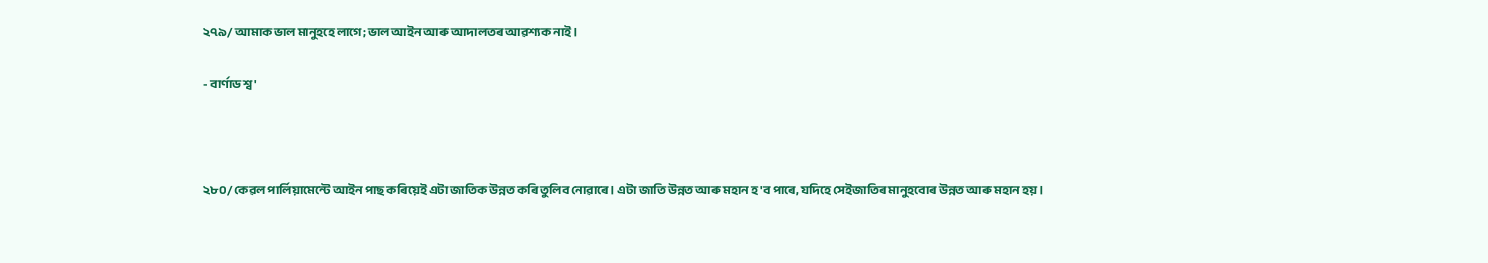২৭৯/ আমাক ভাল মানুহহে লাগে; ভাল আইন আৰু আদালতৰ আৱশ্যক নাই।

- বার্ণাড শ্ব'



২৮০/ কেৱল পার্লিয়ামেন্টে আইন পাছ কৰিয়েই এটা জাতিক উন্নত কৰি তুলিব নোৱাৰে। এটা জাতি উন্নত আৰু মহান হ'ব পাৰে, যদিহে সেইজাতিৰ মানুহবোৰ উন্নত আৰু মহান হয়।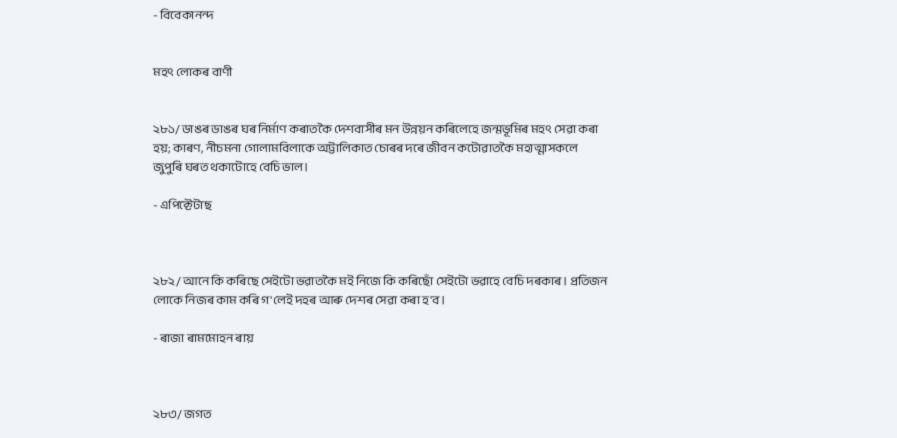- বিবেকানন্দ


মহৎ লোকৰ বাণী


২৮১/ ডাঙৰ ডাঙৰ ঘৰ নিৰ্মাণ কৰাতকৈ দেশবাসীৰ মন উন্নয়ন কৰিলেহে জন্মভূমিৰ মহৎ সেৱা কৰা হয়; কাৰণ, নীচমনা গোলামবিলাকে অট্টালিকাত চোৰৰ দৰে জীবন কটোৱাতকৈ মহাত্মাসকলে জুপুৰি ঘৰত থকাটোহে বেচি ভাল।

- এপিক্টেটাছ



২৮২/ আনে কি কৰিছে সেইটো ভৱাতকৈ মই নিজে কি কৰিছোঁ সেইটো ভৱাহে বেচি দৰকাৰ। প্ৰতিজন লোকে নিজৰ কাম কৰি গ'লেই দহৰ আৰু দেশৰ সেৱা কৰা হ'ব।

- ৰাজা ৰামমোহন ৰায়



২৮৩/ জগত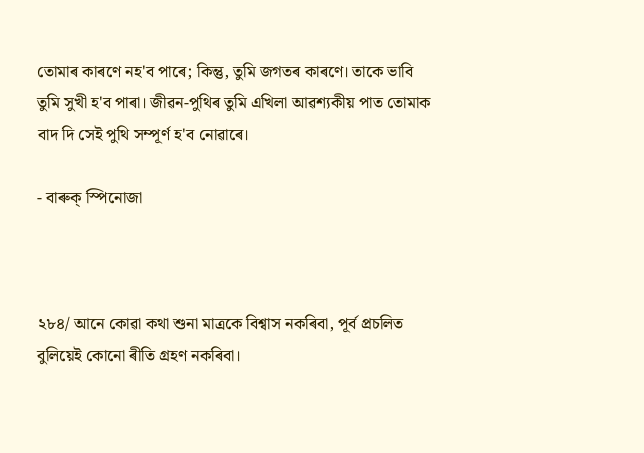তোমাৰ কাৰণে নহ'ব পাৰে; কিন্তু, তুমি জগতৰ কাৰণে। তাকে ভাবি তুমি সুখী হ'ব পাৰা। জীৱন-পুথিৰ তুমি এখিলা আৱশ্যকীয় পাত তোমাক বাদ দি সেই পুথি সম্পূৰ্ণ হ'ব নোৱাৰে।

- বাৰুক্ স্পিনোজা



২৮৪/ আনে কোৱা কথা শুনা মাত্রকে বিশ্বাস নকৰিবা, পূৰ্ব প্রচলিত বুলিয়েই কোনো ৰীতি গ্রহণ নকৰিবা।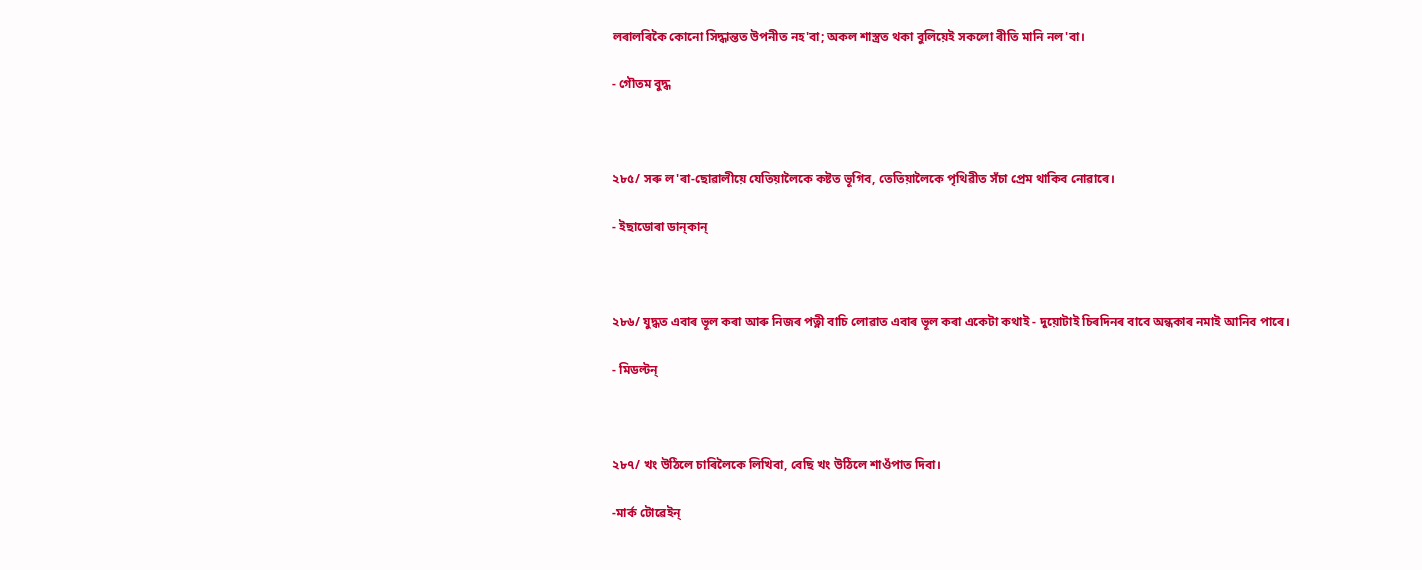লৰালৰিকৈ কোনো সিদ্ধান্তত উপনীত নহ'বা; অকল শাস্ত্ৰত থকা বুলিয়েই সকলো ৰীতি মানি নল'বা।

- গৌতম বুদ্ধ



২৮৫/ সৰু ল'ৰা-ছোৱালীয়ে যেতিয়ালৈকে কষ্টত ভূগিব, তেতিয়ালৈকে পৃথিৱীত সঁচা প্রেম থাকিব নোৱাৰে।

- ইছাডোৰা ডান্‌কান্



২৮৬/ যুদ্ধত এবাৰ ভূল কৰা আৰু নিজৰ পত্নী বাচি লোৱাত এবাৰ ভূল কৰা একেটা কথাই - দুয়োটাই চিৰদিনৰ বাবে অন্ধকাৰ নমাই আনিব পাৰে।

- মিডল্টন্‌



২৮৭/ খং উঠিলে চাৰিলৈকে লিখিবা, বেছি খং উঠিলে শাওঁপাত দিবা।

-মার্ক টোৱেইন্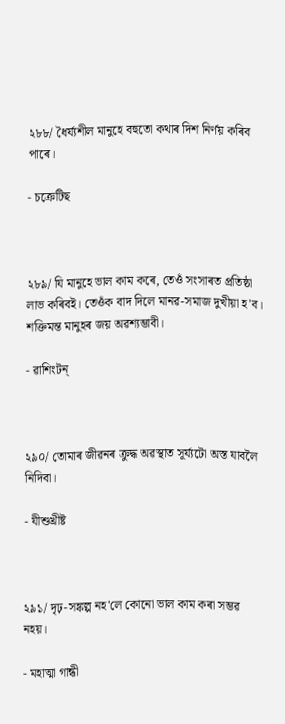২৮৮/ ধৈর্য্যশীল মানুহে বহুতো কথাৰ দিশ নিৰ্ণয় কৰিব পাৰে।

- চক্রেটিছ



২৮৯/ যি মানুহে ভাল কাম কৰে, তেওঁ সংসাৰত প্ৰতিষ্ঠা লাভ কৰিবই। তেওঁক বাদ দিলে মানৱ-সমাজ দুখীয়া হ'ব। শক্তিমন্ত মানুহৰ জয় অৱশ্যম্ভাবী।

- ৱাশিংটন্



২৯০/ তোমাৰ জীৱনৰ ক্রুদ্ধ অৱস্থাত সূৰ্য্যটো অস্ত যাবলৈ নিদিবা।

- যীশুখ্রীষ্ট



২৯১/ দৃঢ়-সঙ্কল্প নহ'লে কোনো ভাল কাম কৰা সম্ভৱ নহয়।

- মহাত্মা গান্ধী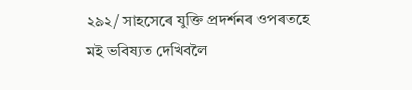২৯২/ সাহসেৰে যুক্তি প্ৰদৰ্শনৰ ওপৰতহে মই ভবিষ্যত দেখিবলৈ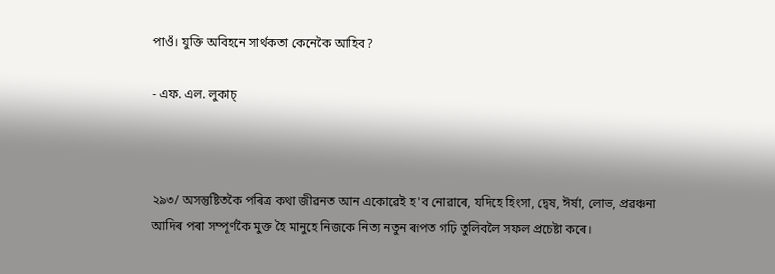পাওঁ। যুক্তি অবিহনে সার্থকতা কেনেকৈ আহিব?

- এফ. এল. লুকাচ্



২৯৩/ অসন্তুষ্টিতকৈ পৰিত্ৰ কথা জীৱনত আন একোৱেই হ'ব নোৱাৰে, যদিহে হিংসা, দ্বেষ, ঈর্ষা, লোভ, প্ৰৱঞ্চনা আদিৰ পৰা সম্পূৰ্ণকৈ মুক্ত হৈ মানুহে নিজকে নিত্য নতুন ৰূপত গঢ়ি তুলিবলৈ সফল প্রচেষ্টা কৰে।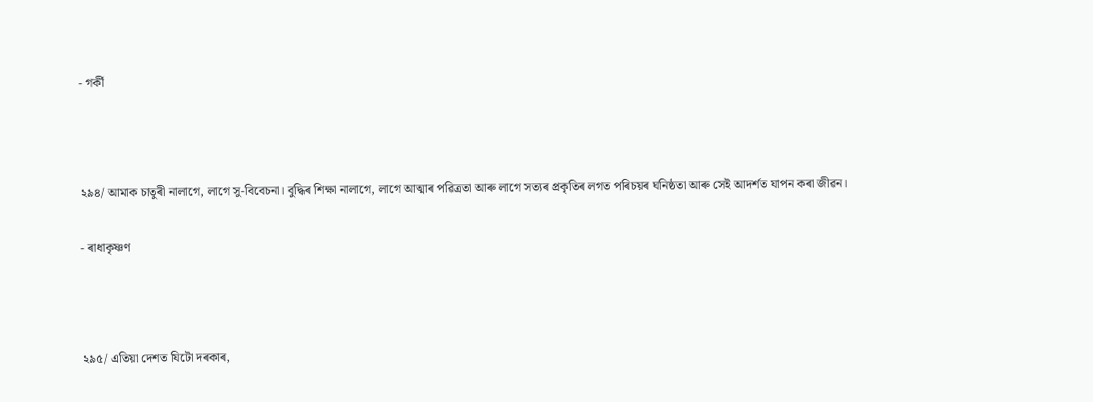- গর্কী



২৯৪/ আমাক চাতুৰী নালাগে, লাগে সু-বিবেচনা। বুদ্ধিৰ শিক্ষা নালাগে, লাগে আত্মাৰ পৱিত্ৰতা আৰু লাগে সত্যৰ প্ৰকৃতিৰ লগত পৰিচয়ৰ ঘনিষ্ঠতা আৰু সেই আদর্শত যাপন কৰা জীৱন।

- ৰাধাকৃষ্ণণ



২৯৫/ এতিয়া দেশত যিটো দৰকাৰ,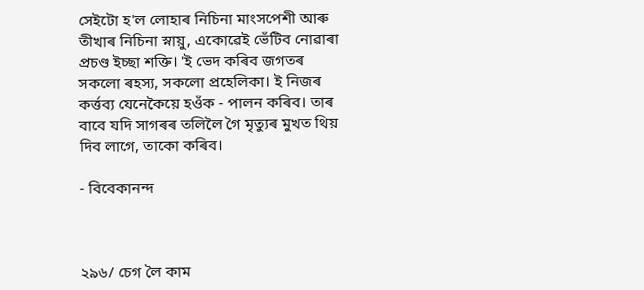সেইটো হ'ল লোহাৰ নিচিনা মাংসপেশী আৰু তীখাৰ নিচিনা স্নায়ু, একোৱেই ভেঁটিব নোৱাৰা প্ৰচণ্ড ইচ্ছা শক্তি। 'ই ভেদ কৰিব জগতৰ সকলো ৰহস্য, সকলো প্রহেলিকা। ই নিজৰ কৰ্ত্তব্য যেনেকৈয়ে হওঁক - পালন কৰিব। তাৰ বাবে যদি সাগৰৰ তলিলৈ গৈ মৃত্যুৰ মুখত থিয় দিব লাগে, তাকো কৰিব।

- বিবেকানন্দ



২৯৬/ চেগ লৈ কাম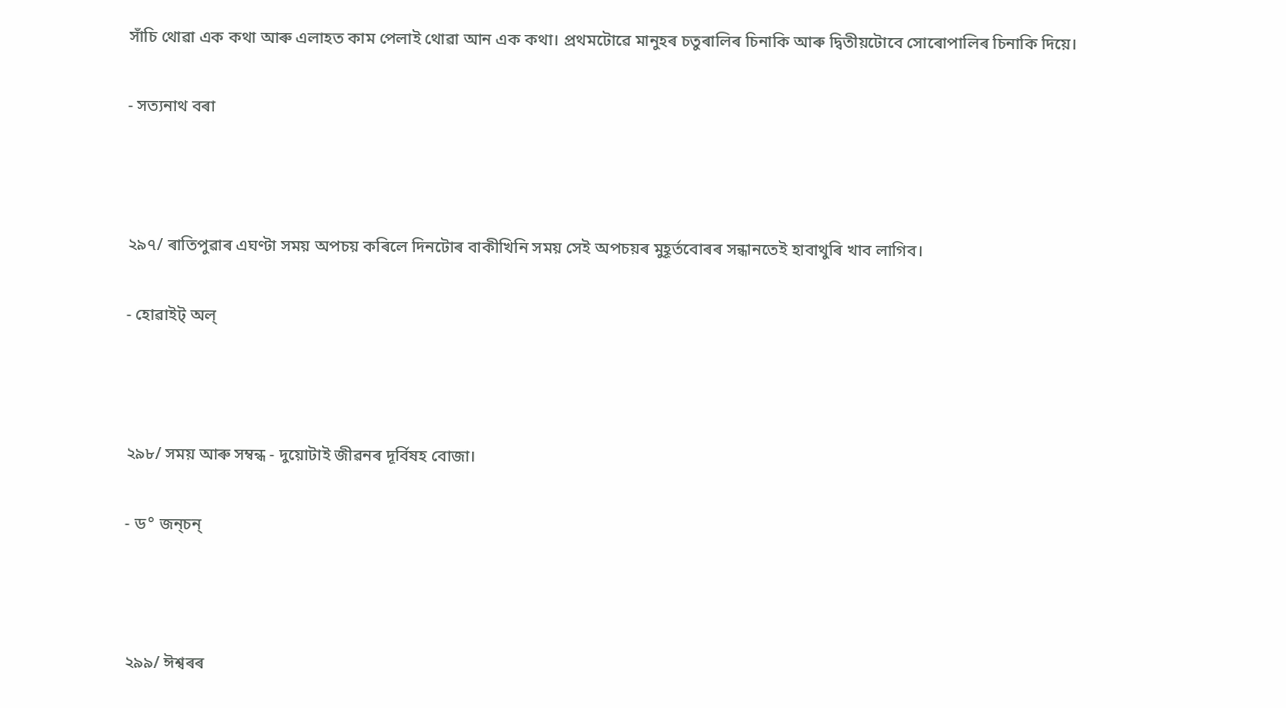সাঁচি থোৱা এক কথা আৰু এলাহত কাম পেলাই থোৱা আন এক কথা। প্রথমটোৱে মানুহৰ চতুৰালিৰ চিনাকি আৰু দ্বিতীয়টোবে সোৰোপালিৰ চিনাকি দিয়ে।

- সত্যনাথ বৰা



২৯৭/ ৰাতিপুৱাৰ এঘণ্টা সময় অপচয় কৰিলে দিনটোৰ বাকীখিনি সময় সেই অপচয়ৰ মুহূৰ্তবোৰৰ সন্ধানতেই হাবাথুৰি খাব লাগিব।

- হোৱাইট্ অল্



২৯৮/ সময় আৰু সম্বন্ধ - দুয়োটাই জীৱনৰ দূর্বিষহ বোজা।

- ড° জন্‌চন্



২৯৯/ ঈশ্বৰৰ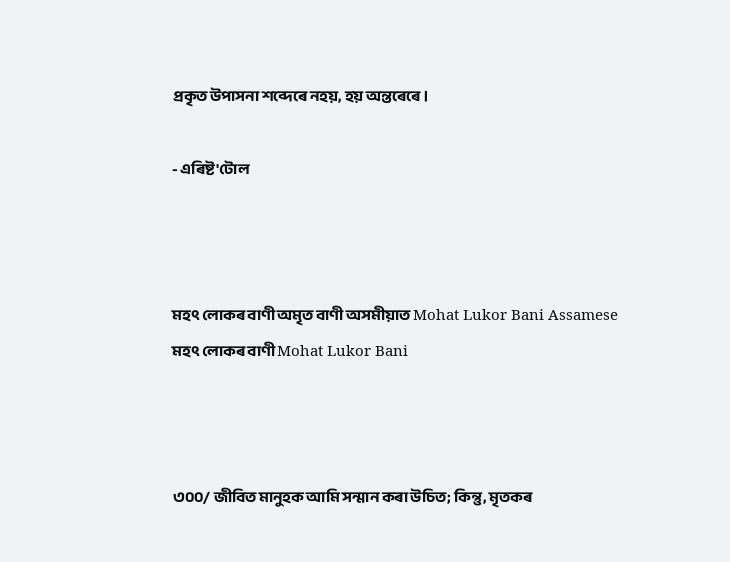প্ৰকৃত উপাসনা শব্দেৰে নহয়, হয় অন্তৰেৰে।

- এৰিষ্ট'টোল



মহৎ লোকৰ বাণী অমৃত বাণী অসমীয়াত Mohat Lukor Bani Assamese
মহৎ লোকৰ বাণী Mohat Lukor Bani



৩০০/ জীবিত মানুহক আমি সন্মান কৰা উচিত; কিন্তু, মৃতকৰ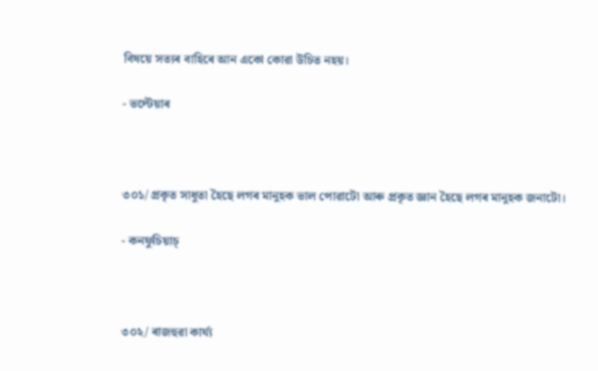বিষয়ে সত্যৰ বাহিৰে আন একো কোৱা উচিত নহয়।

- ভল্টেয়াৰ



৩০১/ প্রকৃত সাধুতা হৈছে লগৰ মানুহক ভাল পোৱাটো আৰু প্ৰকৃত জ্ঞান হৈছে লগৰ মানুহক জনাটো।

- কনফুচিয়াচ্



৩০২/ ৰাজহুৱা কাৰ্য্য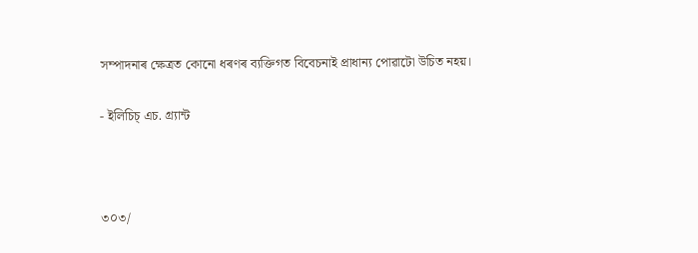সম্পাদনাৰ ক্ষেত্ৰত কোনো ধৰণৰ ব্যক্তিগত বিবেচনাই প্রাধান্য পোৱাটো উচিত নহয়।

- ইলিচিচ্ এচ. গ্র্যান্ট



৩০৩/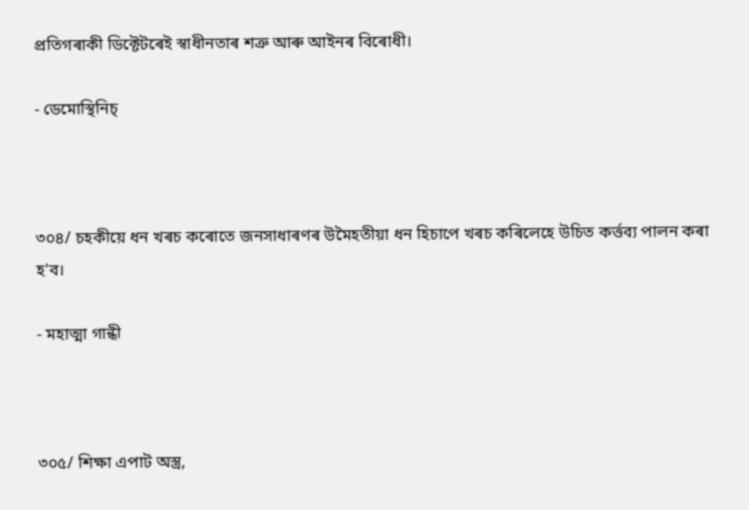প্ৰতিগৰাকী ডিক্টেটৰেই স্বাধীনতাৰ শত্ৰু আৰু আইনৰ বিৰোধী।

- ডেমোস্থিনিচ্



৩০৪/ চহকীয়ে ধন খৰচ কৰোতে জনসাধাৰণৰ উমৈহতীয়া ধন হিচাপে খৰচ কৰিলেহে উচিত কৰ্ত্তব্য পালন কৰা হ'ব।

- মহাত্মা গান্ধী



৩০৫/ শিক্ষা এপাট অস্ত্ৰ,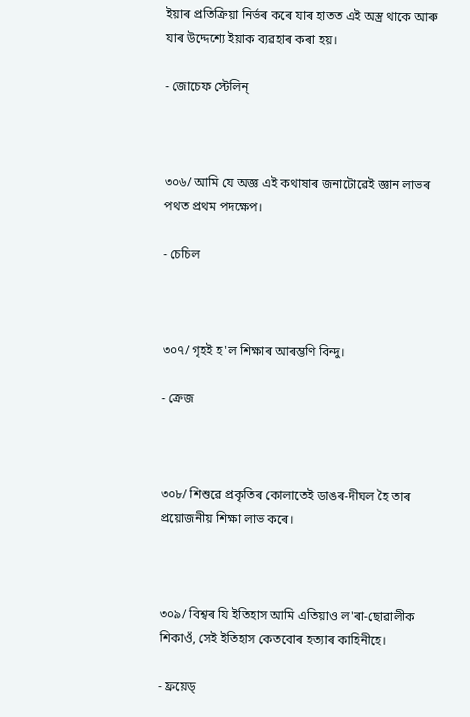ইয়াৰ প্ৰতিক্রিয়া নিৰ্ভৰ কৰে যাৰ হাতত এই অস্ত্র থাকে আৰু যাৰ উদ্দেশ্যে ইয়াক ব্যৱহাৰ কৰা হয়।

- জোচেফ স্টেলিন্



৩০৬/ আমি যে অজ্ঞ এই কথাষাৰ জনাটোৱেই জ্ঞান লাভৰ পথত প্রথম পদক্ষেপ।

- চেচিল



৩০৭/ গৃহই হ'ল শিক্ষাৰ আৰম্ভণি বিন্দু।

- ক্রেজ



৩০৮/ শিশুৱে প্ৰকৃতিৰ কোলাতেই ডাঙৰ-দীঘল হৈ তাৰ প্ৰয়োজনীয় শিক্ষা লাভ কৰে।



৩০৯/ বিশ্বৰ যি ইতিহাস আমি এতিয়াও ল'ৰা-ছোৱালীক শিকাওঁ, সেই ইতিহাস কেতবোৰ হত্যাৰ কাহিনীহে।

- ফ্রয়েড্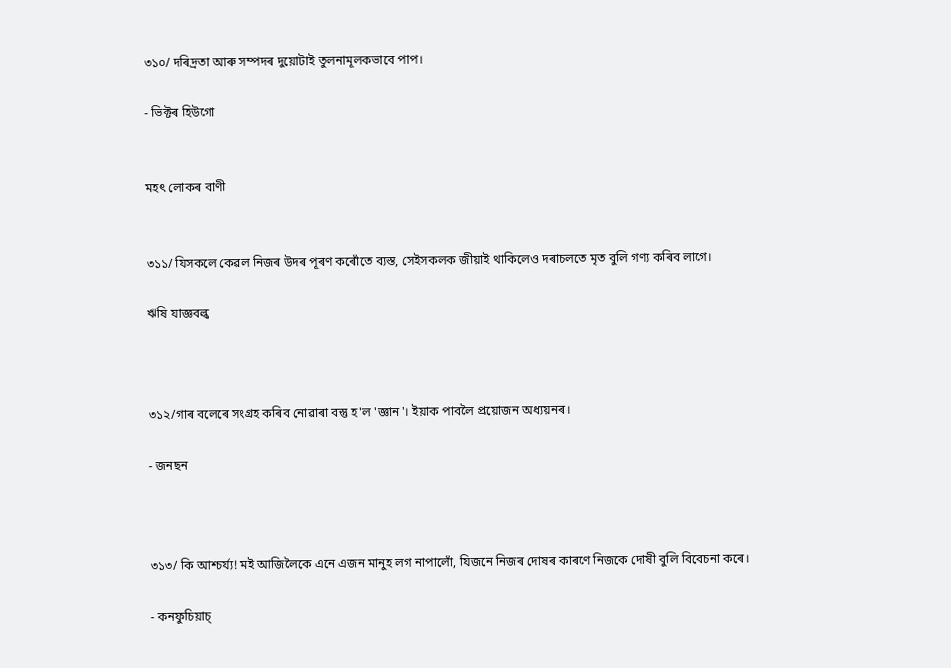৩১০/ দৰিদ্ৰতা আৰু সম্পদৰ দুয়োটাই তুলনামূলকভাবে পাপ।

- ভিক্টৰ হিউগো


মহৎ লোকৰ বাণী


৩১১/ যিসকলে কেৱল নিজৰ উদৰ পূৰণ কৰোঁতে ব্যস্ত, সেইসকলক জীয়াই থাকিলেও দৰাচলতে মৃত বুলি গণ্য কৰিব লাগে।

ঋষি যাজ্ঞবল্ক



৩১২/গাৰ বলেৰে সংগ্ৰহ কৰিব নোৱাৰা বস্তু হ'ল 'জ্ঞান'। ইয়াক পাবলৈ প্রয়োজন অধ্যয়নৰ।

- জনছন



৩১৩/ কি আশ্চর্য্য! মই আজিলৈকে এনে এজন মানুহ লগ নাপালোঁ, যিজনে নিজৰ দোষৰ কাৰণে নিজকে দোষী বুলি বিবেচনা কৰে।

- কনফুচিয়াচ্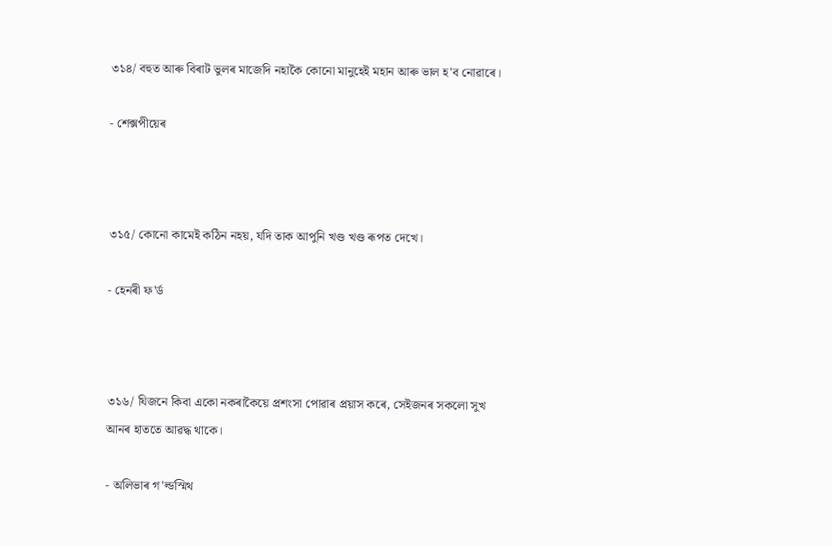৩১৪/ বহুত আৰু বিৰাট ভুলৰ মাজেদি নহাকৈ কোনো মানুহেই মহান আৰু ভাল হ'ব নোৱাৰে।

- শেক্সপীয়েৰ



৩১৫/ কোনো কামেই কঠিন নহয়, যদি তাক আপুনি খণ্ড খণ্ড ৰূপত দেখে।

- হেনৰী ফ'ৰ্ড



৩১৬/ যিজনে কিবা একো নকৰাকৈয়ে প্রশংসা পোৱাৰ প্ৰয়াস কৰে, সেইজনৰ সকলো সুখ আনৰ হাততে আৱদ্ধ থাকে।

- অলিভাৰ গ'ল্ডস্মিথ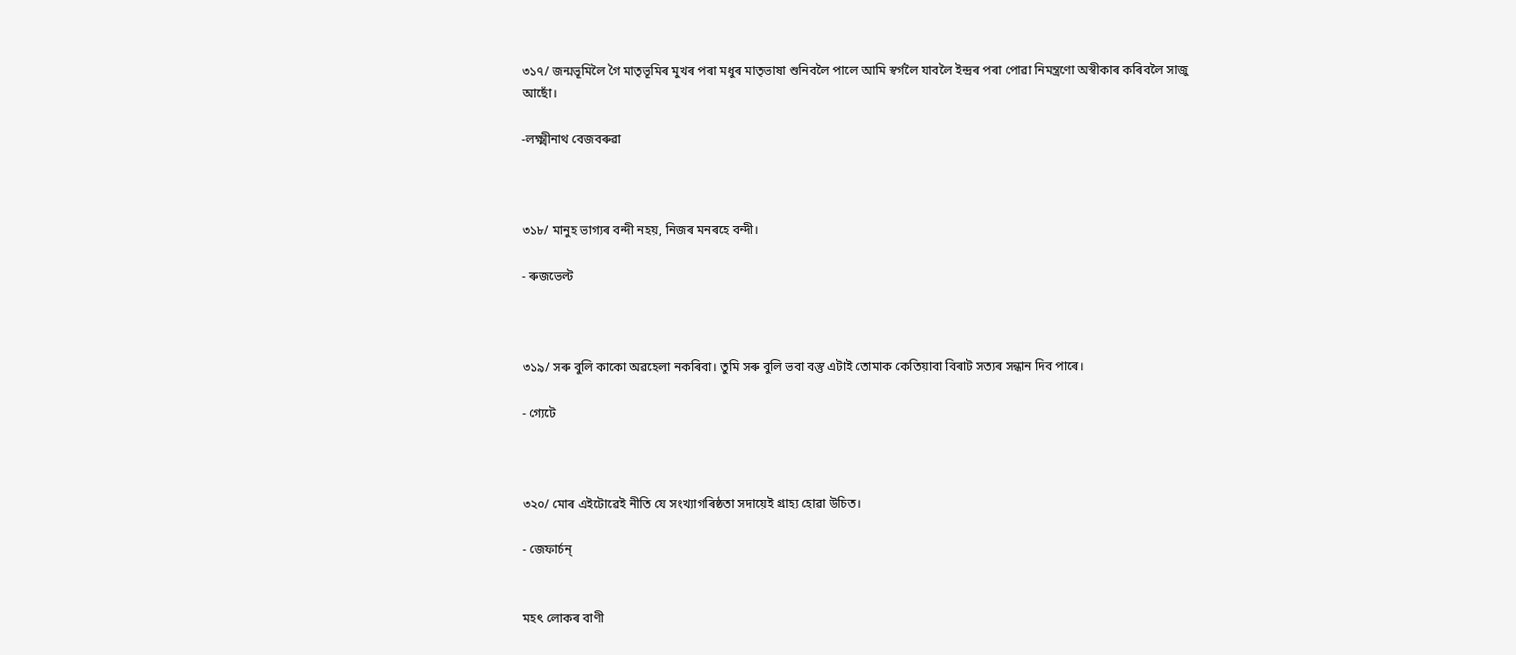৩১৭/ জন্মভূমিলৈ গৈ মাতৃভূমিৰ মুখৰ পৰা মধুৰ মাতৃভাষা শুনিবলৈ পালে আমি স্বৰ্গলৈ যাবলৈ ইন্দ্ৰৰ পৰা পোৱা নিমন্ত্ৰণো অস্বীকাৰ কৰিবলৈ সাজু আছোঁ।

-লক্ষ্মীনাথ বেজবৰুৱা



৩১৮/ মানুহ ভাগ্যৰ বন্দী নহয়, নিজৰ মনৰহে বন্দী।

- ৰুজভেল্ট



৩১৯/ সৰু বুলি কাকো অৱহেলা নকৰিবা। তুমি সৰু বুলি ভবা বস্তু এটাই তোমাক কেতিয়াবা বিৰাট সত্যৰ সন্ধান দিব পাৰে।

- গ্যেটে



৩২০/ মোৰ এইটোৱেই নীতি যে সংখ্যাগৰিষ্ঠতা সদায়েই গ্রাহ্য হোৱা উচিত।

- জেফাৰ্চন্


মহৎ লোকৰ বাণী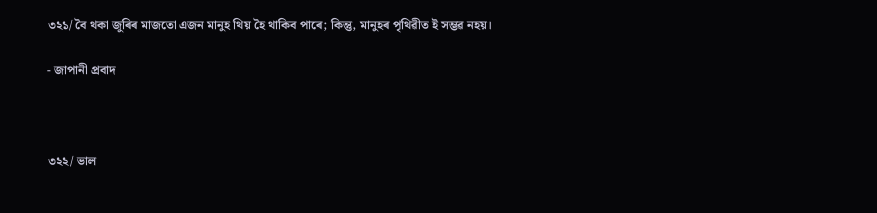৩২১/ বৈ থকা জুৰিৰ মাজতো এজন মানুহ থিয় হৈ থাকিব পাৰে; কিন্তু, মানুহৰ পৃথিৱীত ই সম্ভৱ নহয়।

- জাপানী প্রবাদ



৩২২/ ভাল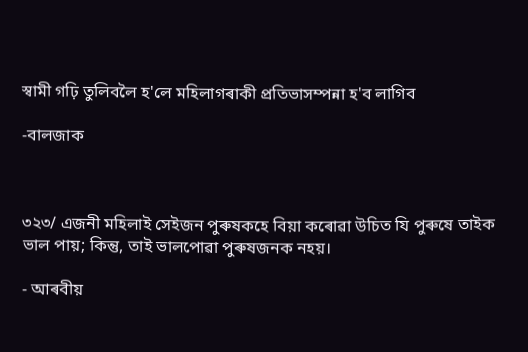স্বামী গঢ়ি তুলিবলৈ হ'লে মহিলাগৰাকী প্রতিভাসম্পন্না হ'ব লাগিব

-বালজাক



৩২৩/ এজনী মহিলাই সেইজন পুৰুষকহে বিয়া কৰোৱা উচিত যি পুৰুষে তাইক ভাল পায়; কিন্তু, তাই ভালপোৱা পুৰুষজনক নহয়।

- আৰবীয়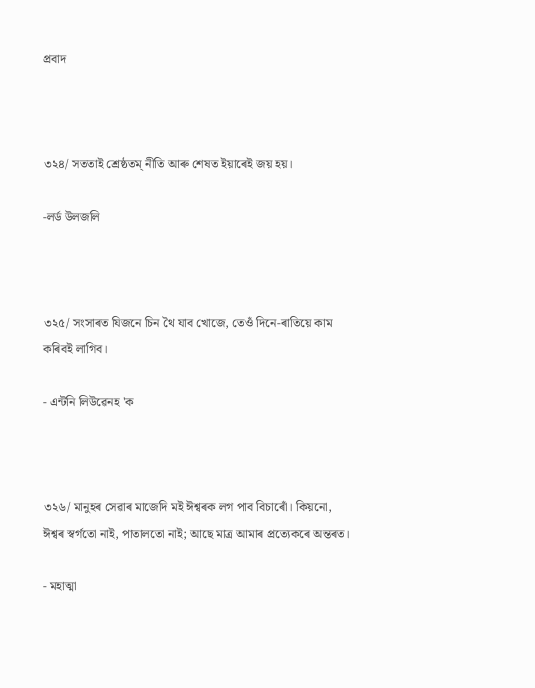প্রবাদ



৩২৪/ সততাই শ্রেষ্ঠতম্ নীতি আৰু শেষত ইয়াৰেই জয় হয়।

-লর্ড উলজলি



৩২৫/ সংসাৰত যিজনে চিন থৈ যাব খোজে, তেওঁ দিনে-ৰাতিয়ে কাম কৰিবই লাগিব।

- এন্টনি লিউৱেনহ 'ক



৩২৬/ মানুহৰ সেৱাৰ মাজেদি মই ঈশ্বৰক লগ পাব বিচাৰোঁ। কিয়নো, ঈশ্বৰ স্বর্গতো নাই, পাতালতো নাই; আছে মাত্র আমাৰ প্ৰত্যেকৰে অন্তৰত।

- মহাত্মা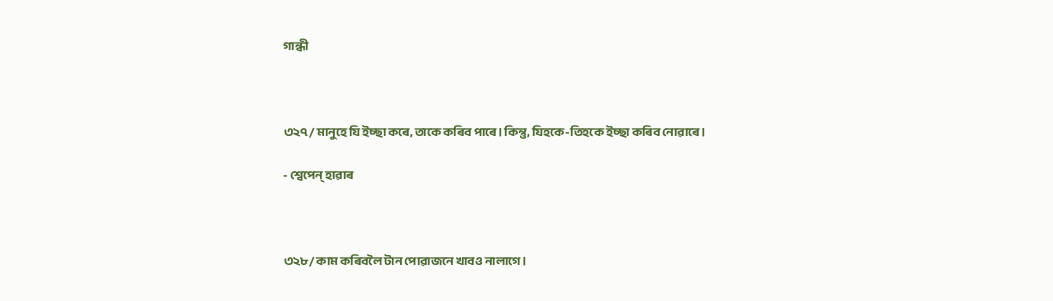গান্ধী



৩২৭/ মানুহে যি ইচ্ছা কৰে, তাকে কৰিব পাৰে। কিন্তু, যিহকে-তিহকে ইচ্ছা কৰিব নোৱাৰে।

- শ্বেপেন্ হাৱাৰ



৩২৮/ কাম কৰিবলৈ টান পোৱাজনে খাবও নালাগে।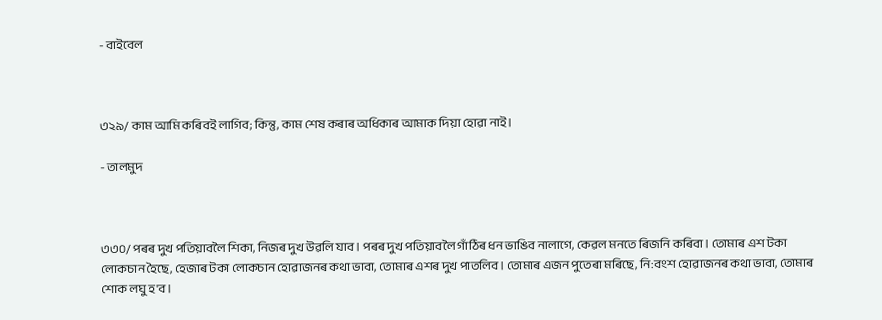- বাইবেল



৩২৯/ কাম আমি কৰিবই লাগিব; কিন্তু, কাম শেষ কৰাৰ অধিকাৰ আমাক দিয়া হোৱা নাই।

- তালমুদ



৩৩০/ পৰৰ দুখ পতিয়াবলৈ শিকা, নিজৰ দুখ উৱলি যাব। পৰৰ দুখ পতিয়াবলৈ গাঁঠিৰ ধন ভাঙিব নালাগে, কেৱল মনতে ৰিজনি কৰিবা। তোমাৰ এশ টকা লোকচান হৈছে, হেজাৰ টকা লোকচান হোৱাজনৰ কথা ভাবা, তোমাৰ এশৰ দুখ পাতলিব। তোমাৰ এজন পুতেৰা মৰিছে, নি:বংশ হোৱাজনৰ কথা ভাবা, তোমাৰ শোক লঘু হ'ব।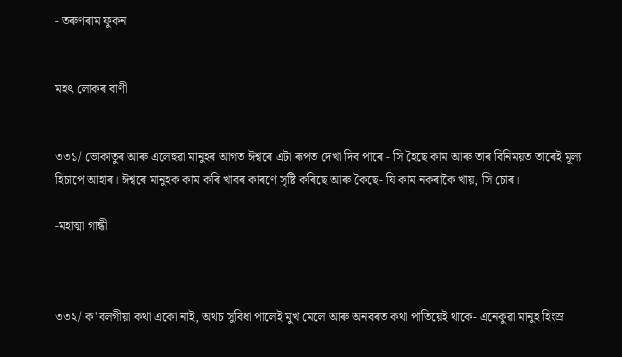- তৰুণৰাম ফুকন


মহৎ লোকৰ বাণী


৩৩১/ ভোকাতুৰ আৰু এলেহুৱা মানুহৰ আগত ঈশ্বৰে এটা ৰূপত দেখা দিব পাৰে - সি হৈছে কাম আৰু তাৰ বিনিময়ত তাৰেই মূল্য হিচাপে আহাৰ। ঈশ্বৰে মানুহক কাম কৰি খাবৰ কাৰণে সৃষ্টি কৰিছে আৰু কৈছে- যি কাম নকৰাকৈ খায়, সি চোৰ।

-মহাত্মা গান্ধী



৩৩২/ ক'বলগীয়া কথা একো নাই, অথচ সুবিধা পালেই মুখ মেলে আৰু অনবৰত কথা পাতিয়েই থাকে- এনেকুৱা মানুহ হিংস্র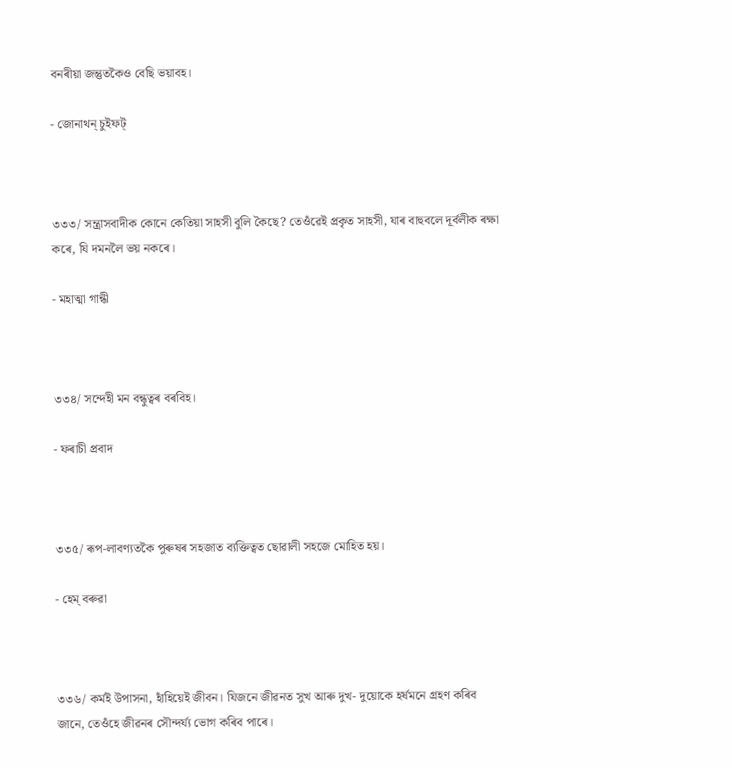বনৰীয়া জন্তুতকৈও বেছি ভয়াবহ।

- জোনাথন্ চুইফট্



৩৩৩/ সন্ত্রাসবাদীক কোনে কেতিয়া সাহসী বুলি কৈছে? তেওঁৱেই প্রকৃত সাহসী, যাৰ বাহুবলে দূৰ্বলীক ৰক্ষা কৰে, যি দমনলৈ ভয় নকৰে।

- মহাত্মা গান্ধী



৩৩৪/ সন্দেহী মন বন্ধুত্বৰ বৰবিহ।

- ফৰাচী প্রবাদ



৩৩৫/ ৰূপ-লাবণ্যতকৈ পুৰুষৰ সহজাত ব্যক্তিত্বত ছোৱালী সহজে মোহিত হয়।

- হেম্ বৰুৱা



৩৩৬/ কর্মই উপাসনা, হাঁহিয়েই জীবন। যিজনে জীৱনত সুখ আৰু দুখ- দুয়োকে হৰ্ষমনে গ্রহণ কৰিব জানে, তেওঁহে জীৱনৰ সৌন্দৰ্য্য ভোগ কৰিব পাৰে।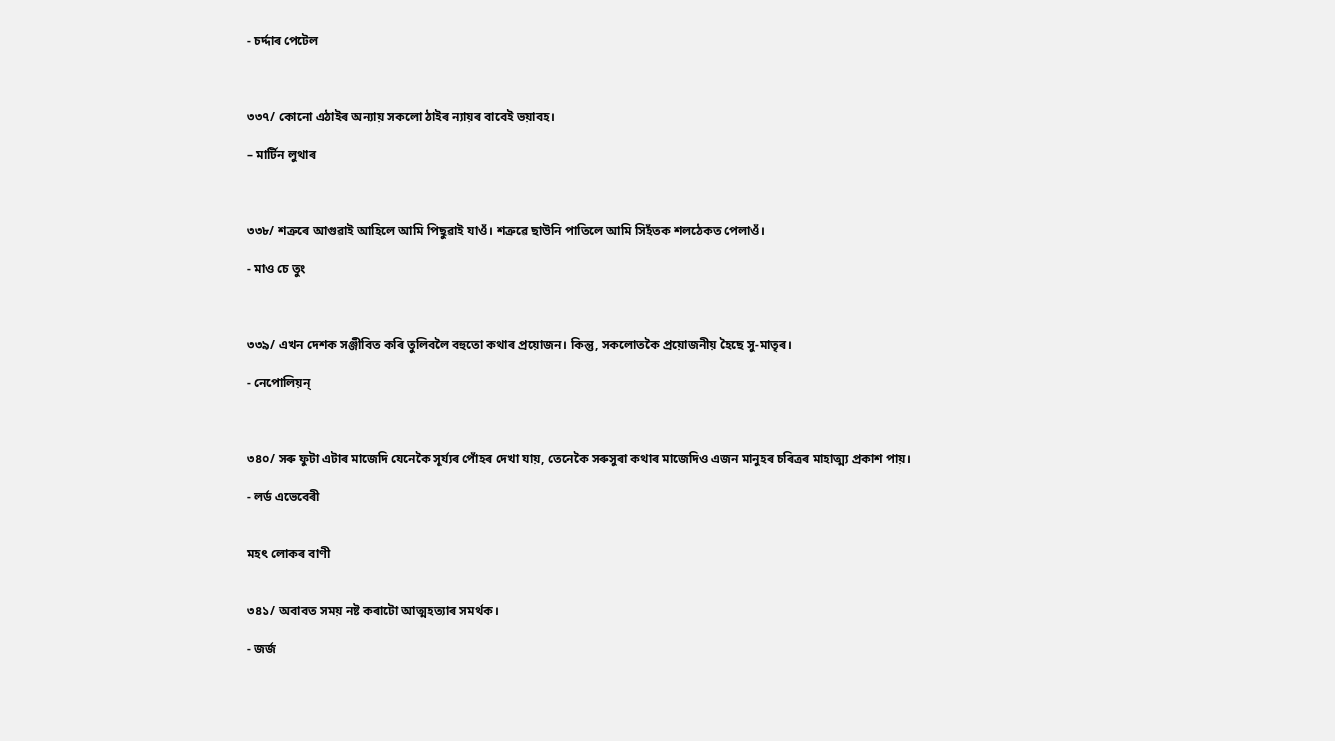- চৰ্দ্দাৰ পেটেল



৩৩৭/ কোনো এঠাইৰ অন্যায় সকলো ঠাইৰ ন্যায়ৰ বাবেই ভয়াবহ।

– মার্টিন লুথাৰ



৩৩৮/ শত্রুৰে আগুৱাই আহিলে আমি পিছুৱাই যাওঁ। শত্রুৱে ছাউনি পাতিলে আমি সিহঁতক শলঠেকত পেলাওঁ।

- মাও চে তুং



৩৩৯/ এখন দেশক সঞ্জীবিত কৰি তুলিবলৈ বহুতো কথাৰ প্রয়োজন। কিন্তু, সকলোতকৈ প্রয়োজনীয় হৈছে সু-মাতৃৰ।

- নেপোলিয়ন্



৩৪০/ সৰু ফুটা এটাৰ মাজেদি যেনেকৈ সূৰ্য্যৰ পোঁহৰ দেখা যায়, তেনেকৈ সৰুসুৰা কথাৰ মাজেদিও এজন মানুহৰ চৰিত্ৰৰ মাহাত্ম্য প্রকাশ পায়।

- লর্ড এভেবেৰী


মহৎ লোকৰ বাণী


৩৪১/ অবাবত সময় নষ্ট কৰাটো আত্মহত্যাৰ সমৰ্থক।

- জর্জ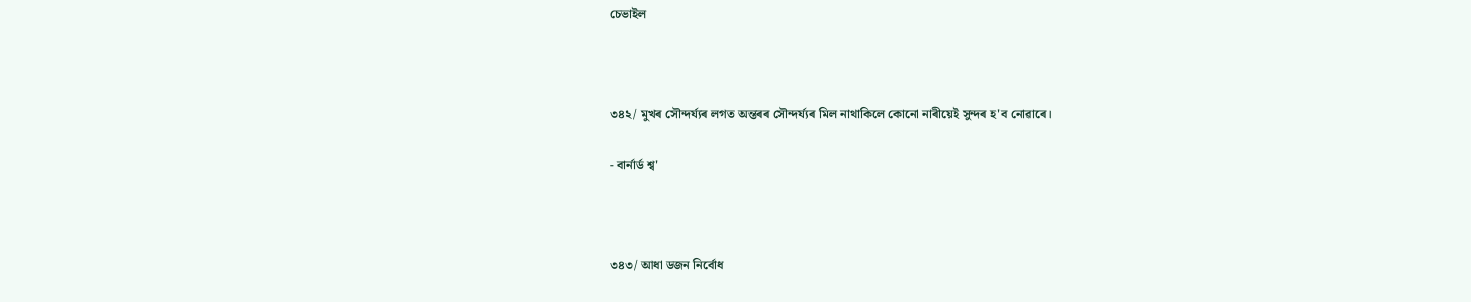চেভাইল



৩৪২/ মুখৰ সৌন্দৰ্য্যৰ লগত অন্তৰৰ সৌন্দৰ্য্যৰ মিল নাথাকিলে কোনো নাৰীয়েই সুন্দৰ হ'ব নোৱাৰে।

- বার্নার্ড শ্ব'



৩৪৩/ আধা ডজন নির্বোধ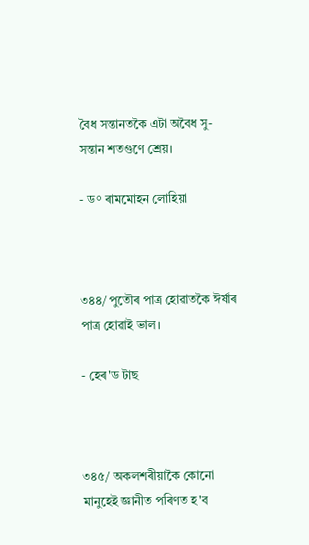বৈধ সন্তানতকৈ এটা অবৈধ সু-সন্তান শতগুণে শ্রেয়।

- ড° ৰামমোহন লোহিয়া



৩৪৪/ পুতৌৰ পাত্ৰ হোৱাতকৈ ঈৰ্ষাৰ পাত্ৰ হোৱাই ভাল।

- হেৰ'ড টাছ



৩৪৫/ অকলশৰীয়াকৈ কোনো মানুহেই জ্ঞানীত পৰিণত হ'ব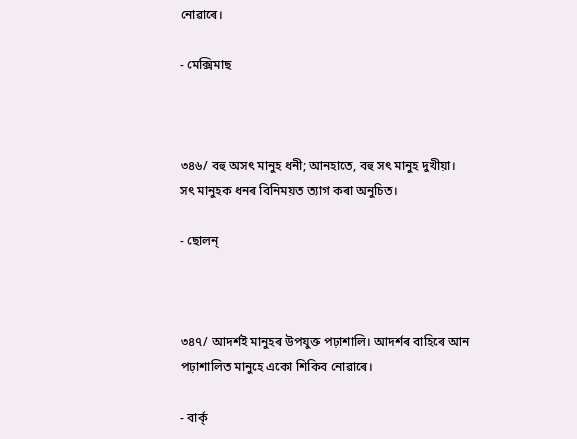নোৱাৰে।

- মেক্সিমাছ



৩৪৬/ বহু অসৎ মানুহ ধনী; আনহাতে, বহু সৎ মানুহ দুখীয়া। সৎ মানুহক ধনৰ বিনিময়ত ত্যাগ কৰা অনুচিত।

- ছোলন্



৩৪৭/ আদর্শই মানুহৰ উপযুক্ত পঢ়াশালি। আদৰ্শৰ বাহিৰে আন পঢ়াশালিত মানুহে একো শিকিব নোৱাৰে।

- বাৰ্ক্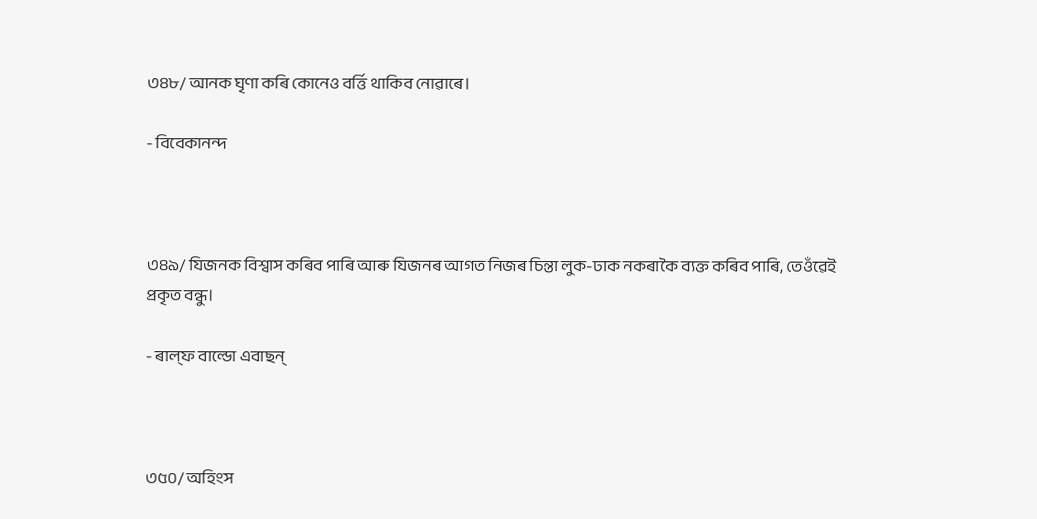৩৪৮/ আনক ঘৃণা কৰি কোনেও বৰ্ত্তি থাকিব নোৱাৰে।

- বিবেকানন্দ



৩৪৯/ যিজনক বিশ্বাস কৰিব পাৰি আৰু যিজনৰ আগত নিজৰ চিন্তা লুক-ঢাক নকৰাকৈ ব্যক্ত কৰিব পাৰি, তেওঁৱেই প্রকৃত বন্ধু।

- ৰাল্‌ফ বাল্ডো এবাছন্



৩৫০/ অহিংস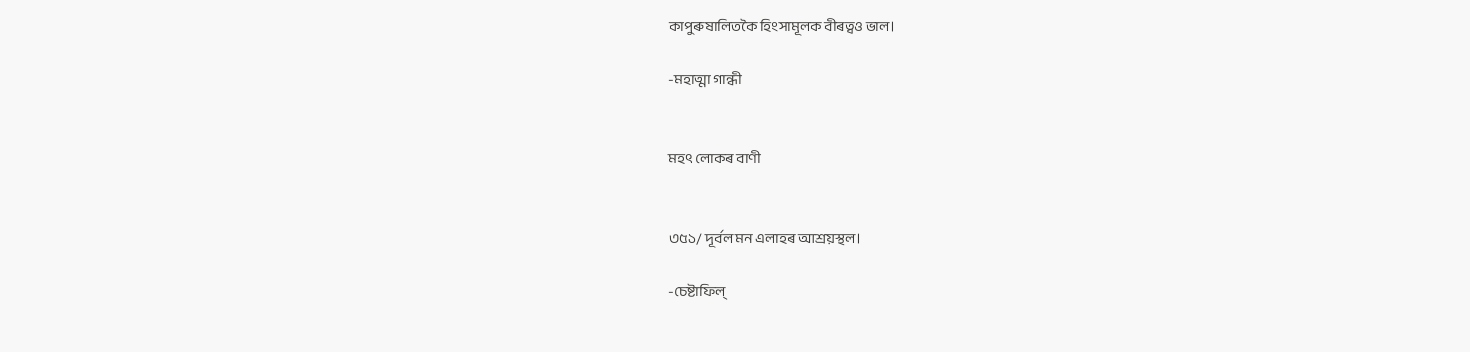কাপুৰুষালিতকৈ হিংসামূলক বীৰত্বও ভাল।

-মহাত্মা গান্ধী


মহৎ লোকৰ বাণী


৩৫১/ দূৰ্বল মন এলাহৰ আশ্রয়স্থল।

-চেষ্টাফিল্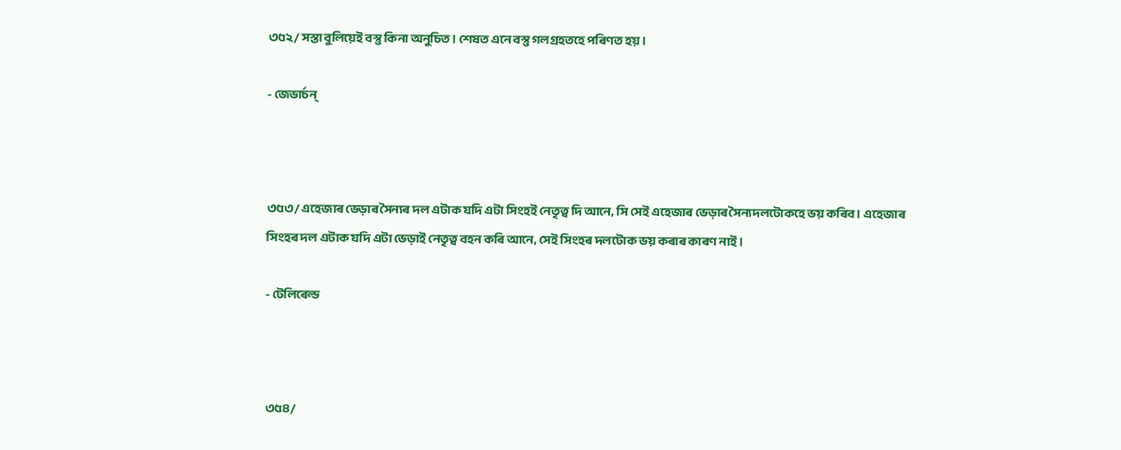৩৫২/ সস্তা বুলিয়েই বস্তু কিনা অনুচিত। শেষত এনে বস্তু গলগ্রহতহে পৰিণত হয়।

- জেভার্চন্



৩৫৩/ এহেজাৰ ভেড়াৰ সৈন্যৰ দল এটাক যদি এটা সিংহই নেতৃত্ব দি আনে, সি সেই এহেজাৰ ভেড়াৰ সৈন্যদলটোকহে ভয় কৰিব। এহেজাৰ সিংহৰ দল এটাক যদি এটা ভেড়াই নেতৃত্ব বহন কৰি আনে, সেই সিংহৰ দলটোক ভয় কৰাৰ কাৰণ নাই।

- টেলিৰেল্ড



৩৫৪/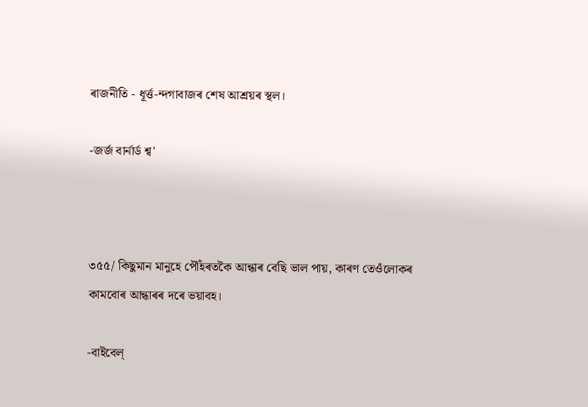ৰাজনীতি - ধূৰ্ত্ত-ন্দগাবাজৰ শেষ আশ্ৰয়ৰ স্থল।

-জর্জ বার্নার্ড শ্ব'



৩৫৫/ কিছুমান মানুহে পৌঁহৰতকৈ আন্ধাৰ বেছি ভাল পায়, কাৰণ তেওঁলোকৰ কামবোৰ আন্ধাৰৰ দৰে ভয়াবহ।

-বাইবেল্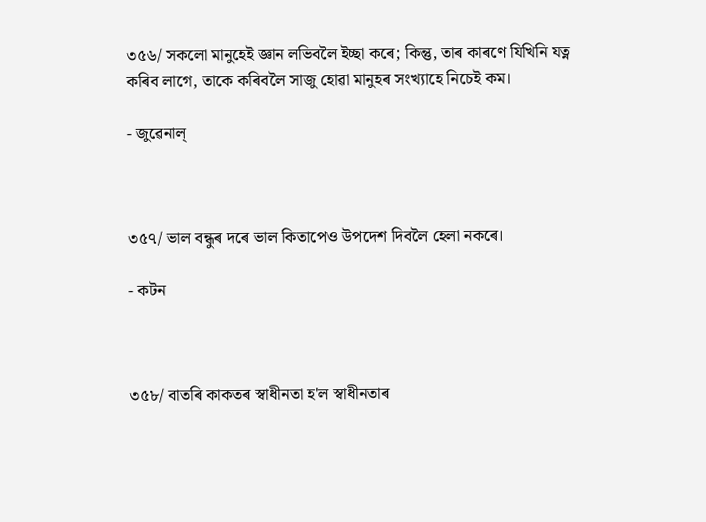৩৫৬/ সকলো মানুহেই জ্ঞান লভিবলৈ ইচ্ছা কৰে; কিন্তু, তাৰ কাৰণে যিখিনি যত্ন কৰিব লাগে, তাকে কৰিবলৈ সাজু হোৱা মানুহৰ সংখ্যাহে নিচেই কম।

- জুৱেনাল্



৩৫৭/ ভাল বন্ধুৰ দৰে ভাল কিতাপেও উপদেশ দিবলৈ হেলা নকৰে।

- কটন



৩৫৮/ বাতৰি কাকতৰ স্বাধীনতা হ'ল স্বাধীনতাৰ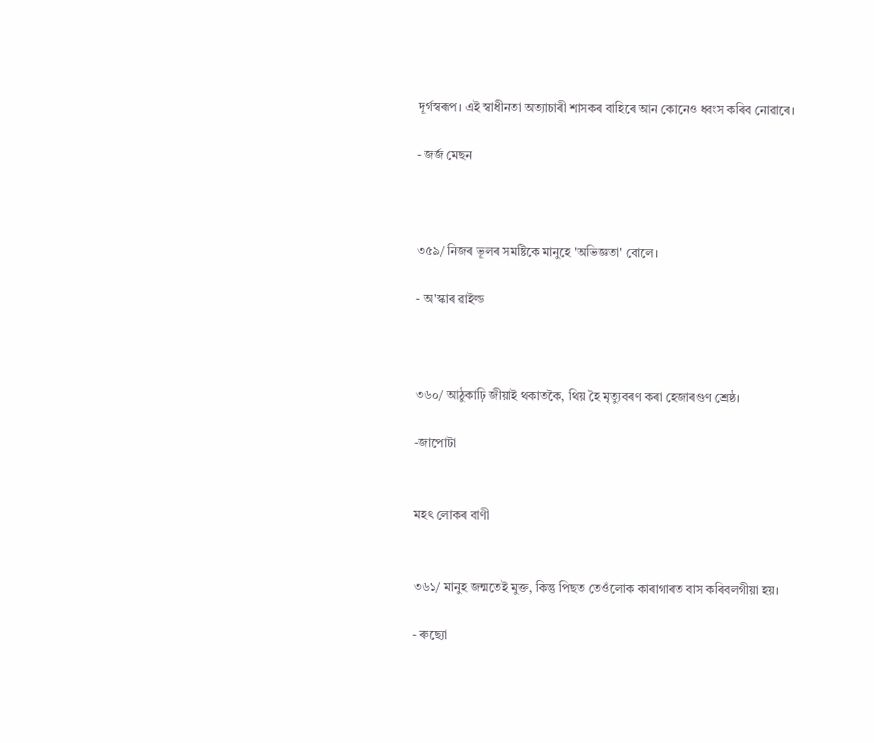দূৰ্গস্বৰূপ। এই স্বাধীনতা অত্যাচাৰী শাসকৰ বাহিৰে আন কোনেও ধ্বংস কৰিব নোৱাৰে।

- জর্জ মেছন



৩৫৯/ নিজৰ ভূলৰ সমষ্টিকে মানুহে 'অভিজ্ঞতা' বোলে।

- অ'স্কাৰ ৱাইল্ড



৩৬০/ আঠুকাঢ়ি জীয়াই থকাতকৈ, থিয় হৈ মৃত্যুবৰণ কৰা হেজাৰগুণ শ্রেষ্ঠ।

-জাপোটা


মহৎ লোকৰ বাণী


৩৬১/ মানুহ জন্মতেই মুক্ত, কিন্তু পিছত তেওঁলোক কাৰাগাৰত বাস কৰিবলগীয়া হয়।

- ৰুছ্যো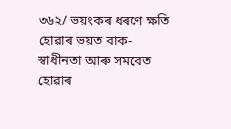৩৬২/ ভয়ংকৰ ধৰণে ক্ষতি হোৱাৰ ভয়ত বাক-স্বাধীনতা আৰু সমবেত হোৱাৰ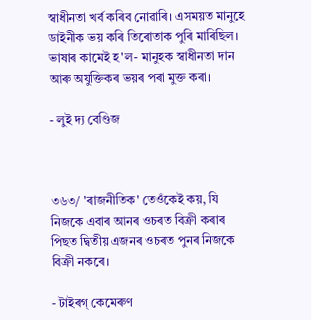স্বাধীনতা খর্ব কৰিব নোৱাৰি। এসময়ত মানুহে ডাইনীক ভয় কৰি তিৰোতাক পুৰি মাৰিছিল। ভাষাৰ কামেই হ'ল- মানুহক স্বাধীনতা দান আৰু অযুক্তিকৰ ভয়ৰ পৰা মুক্ত কৰা।

- লুই দ্য বেণ্ডিজ



৩৬৩/ 'ৰাজনীতিক' তেওঁকেই কয়, যি নিজকে এবাৰ আনৰ ওচৰত বিক্ৰী কৰাৰ পিছত দ্বিতীয় এজনৰ ওচৰত পুনৰ নিজকে বিক্ৰী নকৰে।

- টাইৰগ্‌ কেমেৰুণ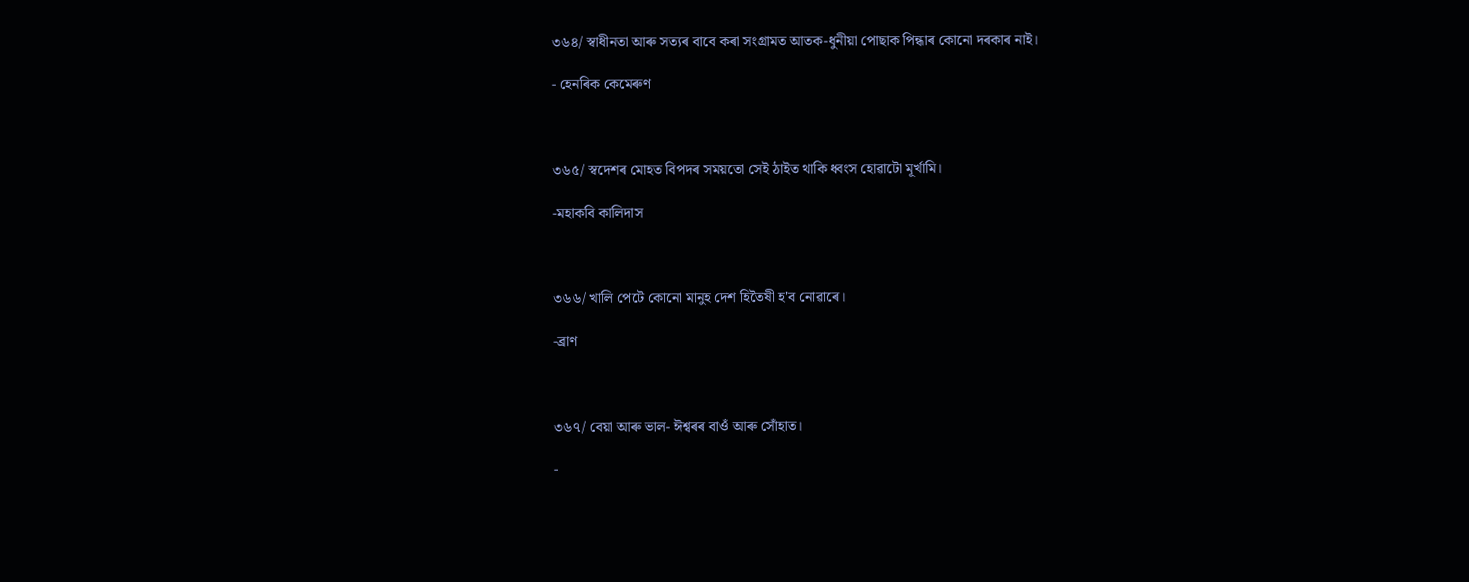৩৬৪/ স্বাধীনতা আৰু সত্যৰ বাবে কৰা সংগ্ৰামত আতক-ধুনীয়া পোছাক পিন্ধাৰ কোনো দৰকাৰ নাই।

- হেনৰিক কেমেৰুণ



৩৬৫/ স্বদেশৰ মোহত বিপদৰ সময়তো সেই ঠাইত থাকি ধ্বংস হোৱাটো মূর্খামি।

-মহাকবি কালিদাস



৩৬৬/ খালি পেটে কোনো মানুহ দেশ হিতৈষী হ'ব নোৱাৰে।

-ব্রাণ



৩৬৭/ বেয়া আৰু ভাল- ঈশ্বৰৰ বাওঁ আৰু সোঁহাত।

-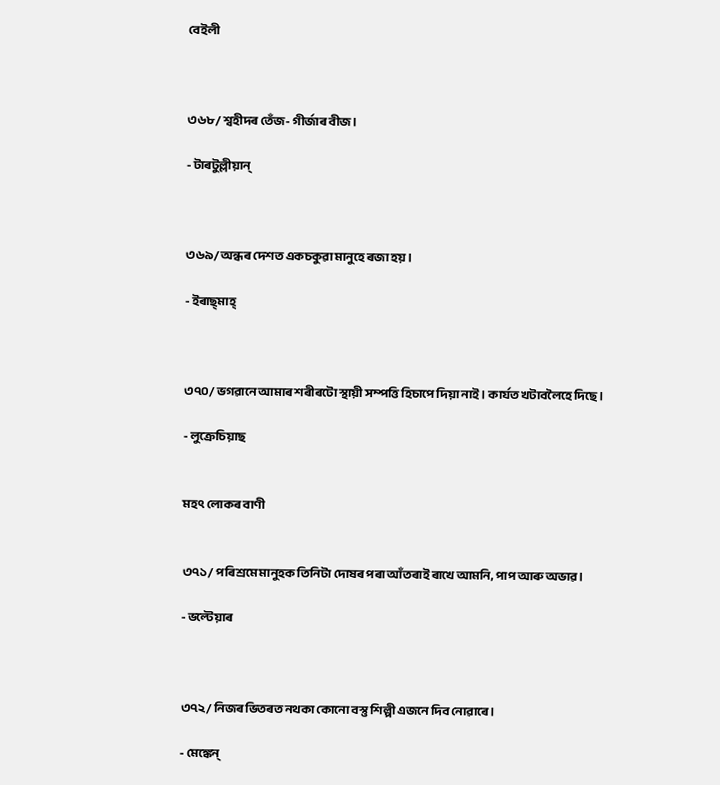বেইলী



৩৬৮/ শ্বহীদৰ তেঁজ- গীৰ্জাৰ বীজ।

- টাৰটুল্লীয়ান্



৩৬৯/ অন্ধৰ দেশত একচকুৱা মানুহে ৰজা হয়।

- ইৰাছ্‌মাহ্



৩৭০/ ভগৱানে আমাৰ শৰীৰটো স্থায়ী সম্পত্তি হিচাপে দিয়া নাই। কার্যত খটাবলৈহে দিছে।

- লুক্রেচিয়াছ


মহৎ লোকৰ বাণী


৩৭১/ পৰিশ্রমে মানুহক তিনিটা দোষৰ পৰা আঁতৰাই ৰাখে আমনি, পাপ আৰু অভাৱ।

- ভল্টেয়াৰ



৩৭২/ নিজৰ ভিতৰত নথকা কোনো বস্তু শিল্পী এজনে দিব নোৱাৰে।

- মেঙ্কেন্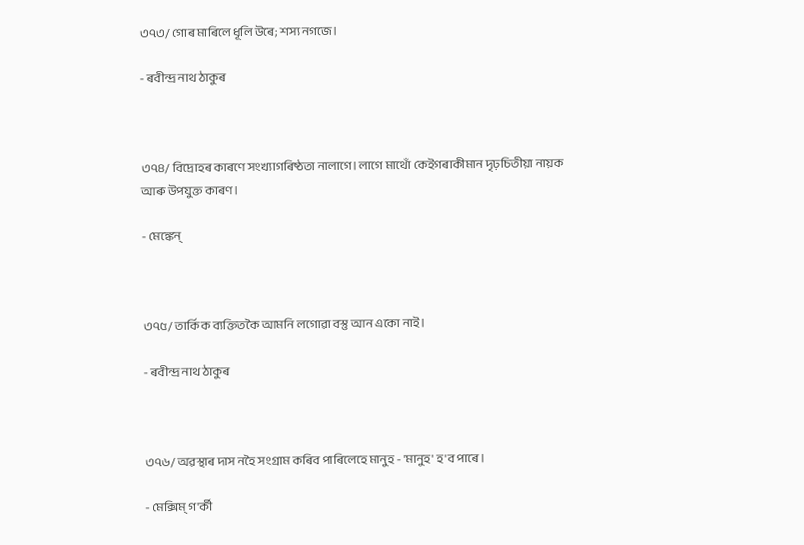৩৭৩/ গোৰ মাৰিলে ধূলি উৰে; শস্য নগজে।

- ৰবীন্দ্ৰ নাথ ঠাকুৰ



৩৭৪/ বিদ্ৰোহৰ কাৰণে সংখ্যাগৰিষ্ঠতা নালাগে। লাগে মাথোঁ কেইগৰাকীমান দৃঢ়চিতীয়া নায়ক আৰু উপযুক্ত কাৰণ।

- মেঙ্কেন্



৩৭৫/ তার্কিক ব্যক্তিতকৈ আমনি লগোৱা বস্তু আন একো নাই।

- ৰবীন্দ্ৰ নাথ ঠাকুৰ



৩৭৬/ অৱস্থাৰ দাস নহৈ সংগ্রাম কৰিব পাৰিলেহে মানুহ - 'মানুহ' হ'ব পাৰে।

- মেক্সিম্ গ'র্কী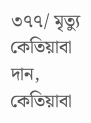৩৭৭/ মৃত্যু কেতিয়াবা দান, কেতিয়াবা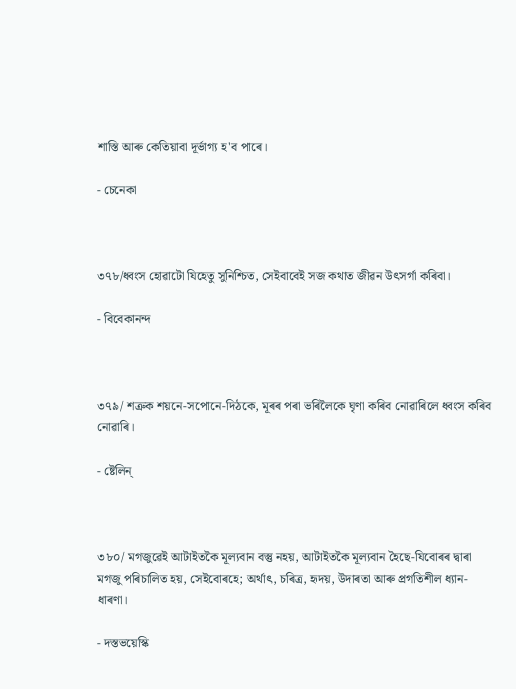শাস্তি আৰু কেতিয়াবা দূর্ভাগ্য হ'ব পাৰে।

- চেনেকা



৩৭৮/ধ্বংস হোৱাটো যিহেতু সুনিশ্চিত, সেইবাবেই সজ কথাত জীৱন উৎসর্গা কৰিবা।

- বিবেকানন্দ



৩৭৯/ শত্রুক শয়নে-সপোনে-দিঠকে, মূৰৰ পৰা ভৰিলৈকে ঘৃণা কৰিব নোৱাৰিলে ধ্বংস কৰিব নোৱাৰি।

- ষ্টেলিন্



৩৮০/ মগজুৱেই আটাইতকৈ মূল্যবান বস্তু নহয়, আটাইতকৈ মূল্যবান হৈছে-যিবোৰৰ দ্বাৰা মগজু পৰিচালিত হয়, সেইবোৰহে; অৰ্থাৎ, চৰিত্ৰ, হৃদয়, উদাৰতা আৰু প্ৰগতিশীল ধ্যান-ধাৰণা।

- দস্তভয়েস্কি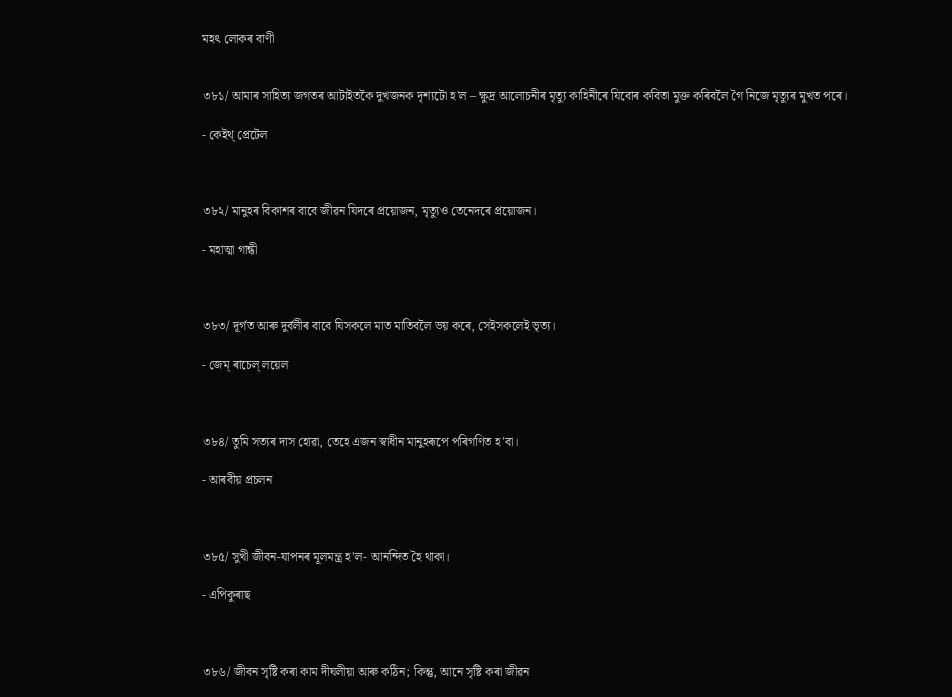মহৎ লোকৰ বাণী


৩৮১/ আমাৰ সাহিত্য জগতৰ আটাইতকৈ দুখজনক দৃশ্যটো হ'ল – ক্ষুদ্র আলোচনীৰ মৃত্যু কাহিনীৰে যিবোৰ কবিতা মুক্ত কৰিবলৈ গৈ নিজে মৃত্যুৰ মুখত পৰে।

- কেইথ্ প্রেটেল



৩৮২/ মানুহৰ বিকাশৰ বাবে জীৱন যিদৰে প্ৰয়োজন, মৃত্যুও তেনেদৰে প্রয়োজন।

- মহাত্মা গান্ধী



৩৮৩/ দূৰ্গত আৰু দুৰ্বলীৰ বাবে যিসকলে মাত মাতিবলৈ ভয় কৰে, সেইসকলেই ভৃত্য।

- জেম্ ৰাচেল্ লয়েল



৩৮৪/ তুমি সত্যৰ দাস হোৱা, তেহে এজন স্বাধীন মানুহৰূপে পৰিগণিত হ'বা।

- আৰবীয় প্রচলন



৩৮৫/ সুখী জীবন-যাপনৰ মূলমন্ত্র হ'ল- আনন্দিত হৈ থাকা।

- এপিকুৰাছ



৩৮৬/ জীবন সৃষ্টি কৰা কাম দীঘলীয়া আৰু কঠিন; কিন্তু, আনে সৃষ্টি কৰা জীৱন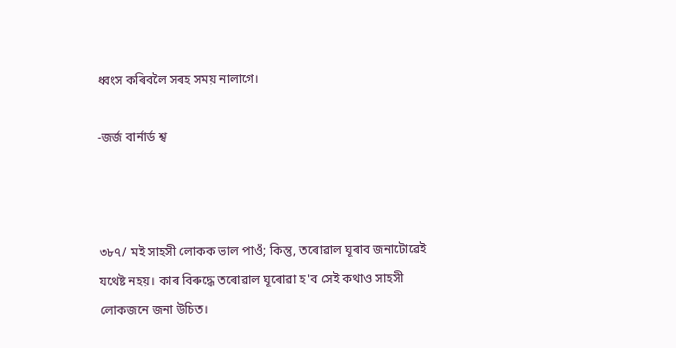ধ্বংস কৰিবলৈ সৰহ সময় নালাগে।

-জর্জ বার্নার্ড শ্ব



৩৮৭/ মই সাহসী লোকক ভাল পাওঁ; কিন্তু, তৰোৱাল ঘূৰাব জনাটোৱেই যথেষ্ট নহয়। কাৰ বিৰুদ্ধে তৰোৱাল ঘূৰোৱা হ'ব সেই কথাও সাহসী লোকজনে জনা উচিত।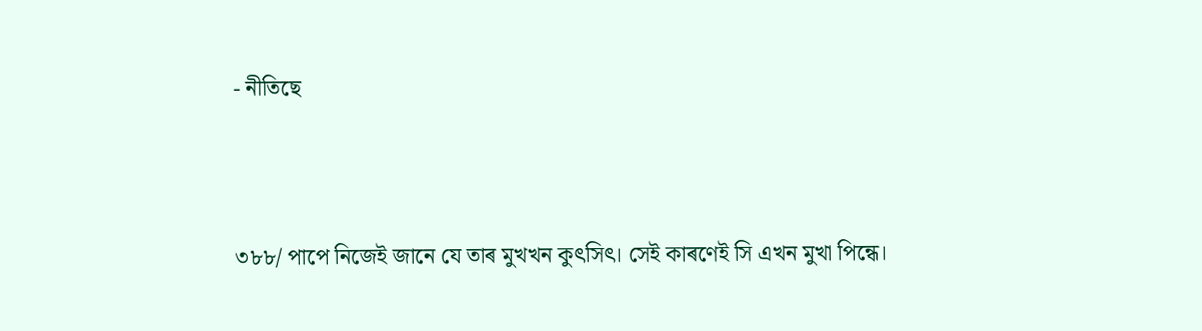- নীতিছে



৩৮৮/ পাপে নিজেই জানে যে তাৰ মুখখন কুৎসিৎ। সেই কাৰণেই সি এখন মুখা পিন্ধে।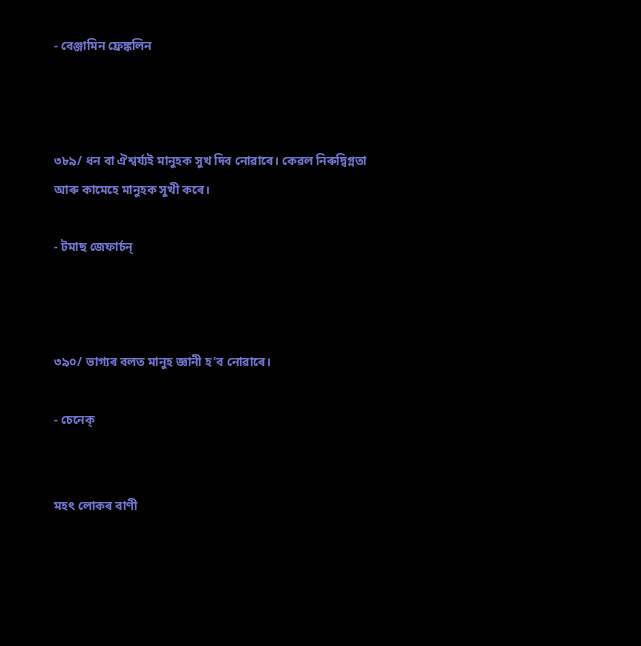- বেঞ্জামিন ফ্রেঙ্কলিন



৩৮৯/ ধন বা ঐশ্বর্য্যই মানুহক সুখ দিব নোৱাৰে। কেৱল নিৰুদ্বিগ্নতা আৰু কামেহে মানুহক সুখী কৰে।

- টমাছ জেফাৰ্চন্



৩৯০/ ভাগ্যৰ বলত মানুহ জ্ঞানী হ'ব নোৱাৰে।

- চেনেক্


মহৎ লোকৰ বাণী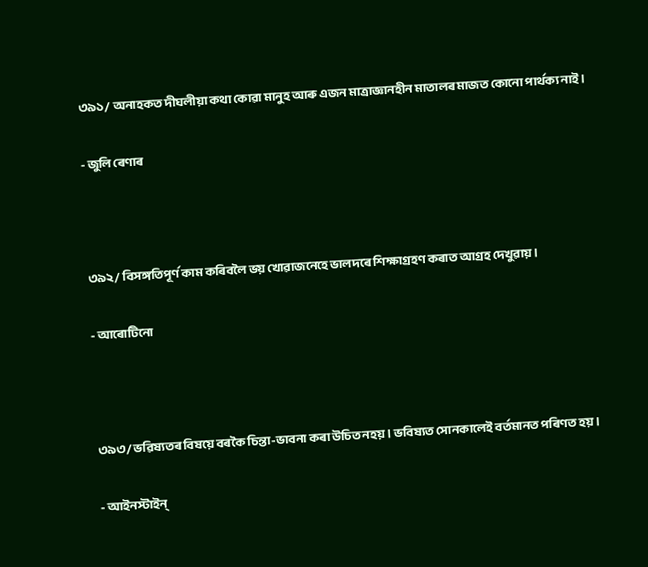৩৯১/ অনাহকত দীঘলীয়া কথা কোৱা মানুহ আৰু এজন মাত্রাজ্ঞানহীন মাতালৰ মাজত কোনো পার্থক্য নাই।

- জুলি ৰেণাৰ



৩৯২/ বিসঙ্গতিপূর্ণ কাম কৰিবলৈ ভয় খোৱাজনেহে ভালদৰে শিক্ষাগ্রহণ কৰাত আগ্রহ দেখুৱায়।

- আৰোটিনো



৩৯৩/ ভৱিষ্যতৰ বিষয়ে বৰকৈ চিন্তা-ভাবনা কৰা উচিত নহয়। ভবিষ্যত সোনকালেই বর্তমানত পৰিণত হয়।

- আইনস্টাইন্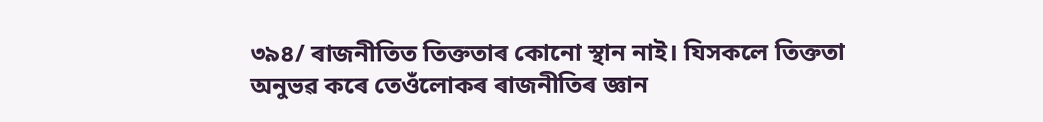৩৯৪/ ৰাজনীতিত তিক্ততাৰ কোনো স্থান নাই। যিসকলে তিক্ততা অনুভৱ কৰে তেওঁলোকৰ ৰাজনীতিৰ জ্ঞান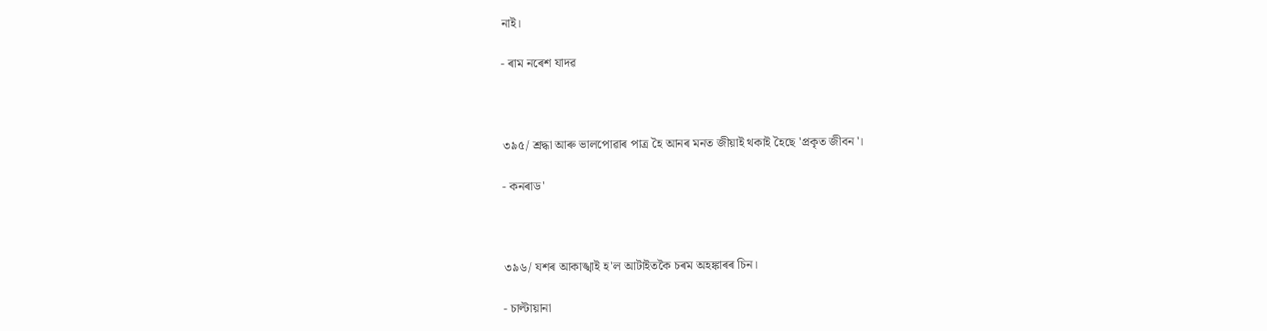নাই।

- ৰাম নৰেশ যাদৱ



৩৯৫/ শ্রদ্ধা আৰু ভালপোৱাৰ পাত্ৰ হৈ আনৰ মনত জীয়াই থকাই হৈছে 'প্রকৃত জীবন'।

- কনৰাড'



৩৯৬/ যশৰ আকাঙ্খাই হ'ল আটাইতকৈ চৰম অহঙ্কাৰৰ চিন।

- চাল্টায়ানা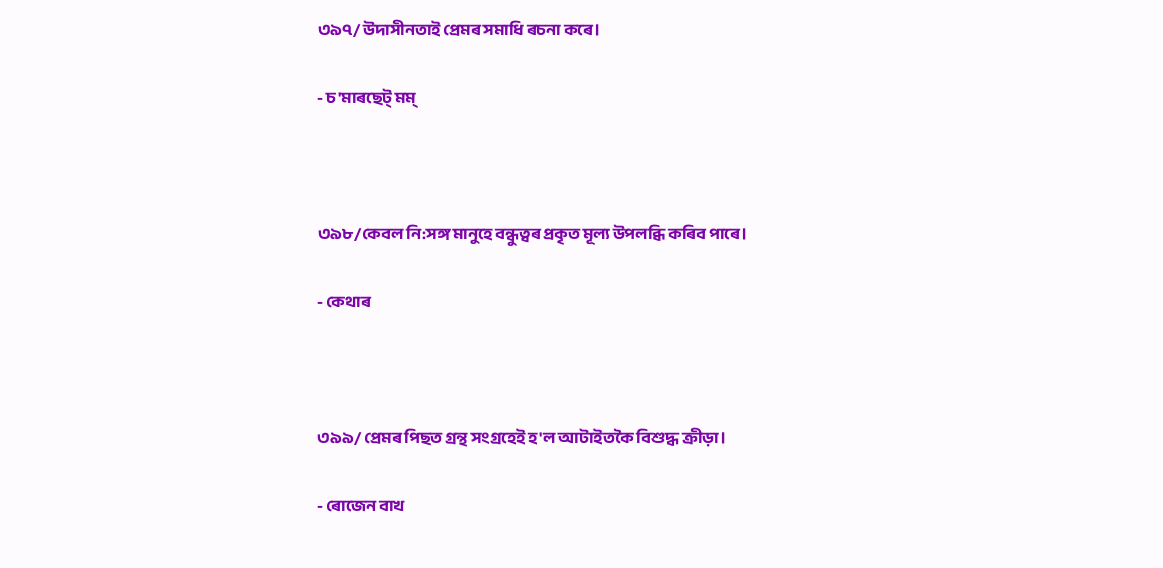৩৯৭/ উদাসীনতাই প্ৰেমৰ সমাধি ৰচনা কৰে।

- চ 'মাৰছেট্ মম্



৩৯৮/কেবল নি:সঙ্গ মানুহে বন্ধুত্বৰ প্ৰকৃত মূল্য উপলব্ধি কৰিব পাৰে।

- কেথাৰ



৩৯৯/ প্ৰেমৰ পিছত গ্রন্থ সংগ্রহেই হ'ল আটাইতকৈ বিশুদ্ধ ক্রীড়া।

- ৰোজেন বাখ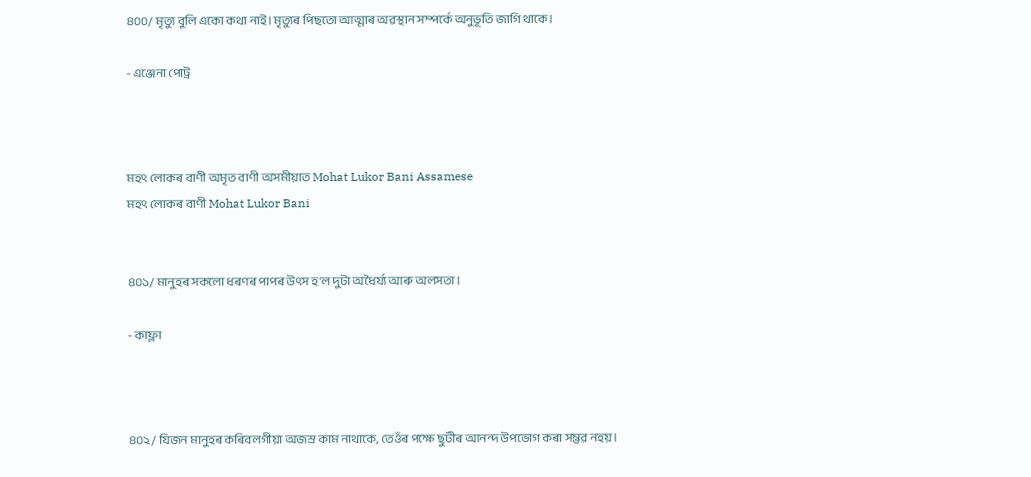৪০০/ মৃত্যু বুলি একো কথা নাই। মৃত্যুৰ পিছতো আত্মাৰ অৱস্থান সম্পর্কে অনুভূতি জাগি থাকে।

- এঞ্জেনা পোট্র



মহৎ লোকৰ বাণী অমৃত বাণী অসমীয়াত Mohat Lukor Bani Assamese
মহৎ লোকৰ বাণী Mohat Lukor Bani


৪০১/ মানুহৰ সকলো ধৰণৰ পাপৰ উৎস হ'ল দুটা অধৈর্য্য আৰু অলসতা।

- কাফ্লা



৪০২/ যিজন মানুহৰ কৰিবলগীয়া অজস্র কাম নাথাকে, তেওঁৰ পক্ষে ছুটীৰ আনন্দ উপভোগ কৰা সম্ভৱ নহয়।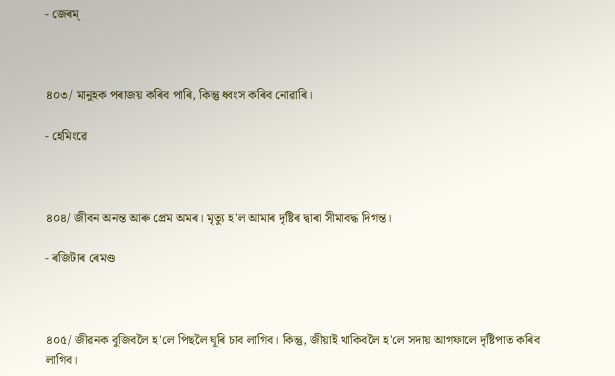- জেৰম্



৪০৩/ মানুহক পৰাজয় কৰিব পাৰি, কিন্তু ধ্বংস কৰিব নোৱাৰি।

- হেমিংৱে



৪০৪/ জীবন অনন্ত আৰু প্রেম অমৰ। মৃত্যু হ'ল আমাৰ দৃষ্টিৰ দ্বাৰা সীমাবদ্ধ দিগন্ত।

- ৰজিটাৰ ৰেমণ্ড



৪০৫/ জীৱনক বুজিবলৈ হ'লে পিছলৈ ঘূৰি চাব লাগিব। কিন্তু, জীয়াই থাকিবলৈ হ'লে সদায় আগফালে দৃষ্টিপাত কৰিব লাগিব।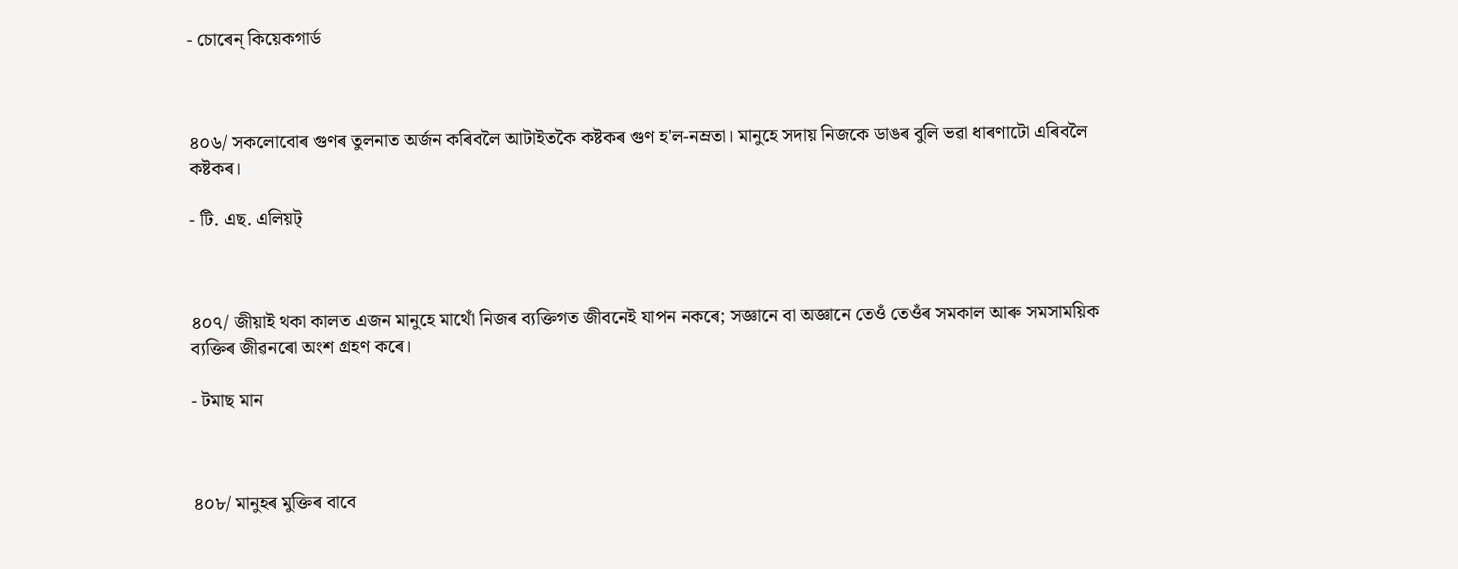- চোৰেন্ কিয়েকগাৰ্ড



৪০৬/ সকলোবোৰ গুণৰ তুলনাত অৰ্জন কৰিবলৈ আটাইতকৈ কষ্টকৰ গুণ হ'ল-নম্রতা। মানুহে সদায় নিজকে ডাঙৰ বুলি ভৱা ধাৰণাটো এৰিবলৈ কষ্টকৰ।

- টি. এছ. এলিয়ট্



৪০৭/ জীয়াই থকা কালত এজন মানুহে মাথোঁ নিজৰ ব্যক্তিগত জীবনেই যাপন নকৰে; সজ্ঞানে বা অজ্ঞানে তেওঁ তেওঁৰ সমকাল আৰু সমসাময়িক ব্যক্তিৰ জীৱনৰো অংশ গ্রহণ কৰে।

- টমাছ মান



৪০৮/ মানুহৰ মুক্তিৰ বাবে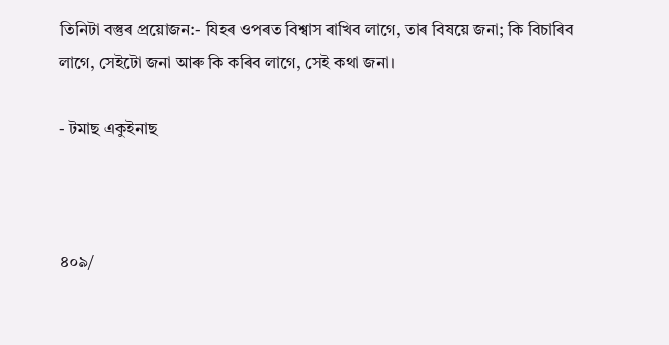তিনিটা বস্তুৰ প্ৰয়োজন:- যিহৰ ওপৰত বিশ্বাস ৰাখিব লাগে, তাৰ বিষয়ে জনা; কি বিচাৰিব লাগে, সেইটো জনা আৰু কি কৰিব লাগে, সেই কথা জনা।

- টমাছ একুইনাছ



৪০৯/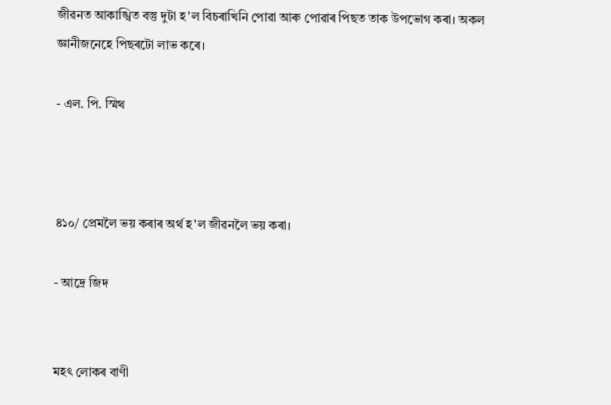জীৱনত আকাঙ্খিত বস্তু দুটা হ'ল বিচৰাখিনি পোৱা আৰু পোৱাৰ পিছত তাক উপভোগ কৰা। অকল জ্ঞানীজনেহে পিছৰটো লাভ কৰে।

- এল. পি. স্মিথ



৪১০/ প্ৰেমলৈ ভয় কৰাৰ অৰ্থ হ'ল জীৱনলৈ ভয় কৰা।

- আদ্রে জিদ


মহৎ লোকৰ বাণী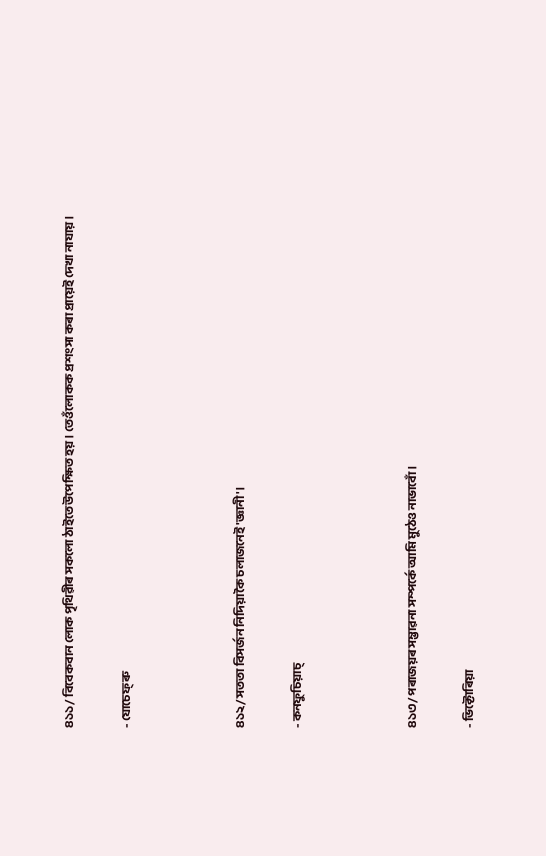৪১১/ বিবেকবান লোক পৃথিৱীৰ সকলো ঠাইতে উপেক্ষিত হয়। তেওঁলোকক প্রশংসা কৰা প্ৰায়েই দেখা নাযায়।

- যোচেফ্ ৰু



৪১২/ সততা বিসর্জন নিদিয়াকৈ চলাজনেই 'জ্ঞানী'।

- কনফুচিয়াচ্



৪১৩/ পৰাজয়ৰ সম্ভাৱনা সম্পর্কে আমি মুঠেও নাভাবোঁ।

- ভিক্টোৰিয়া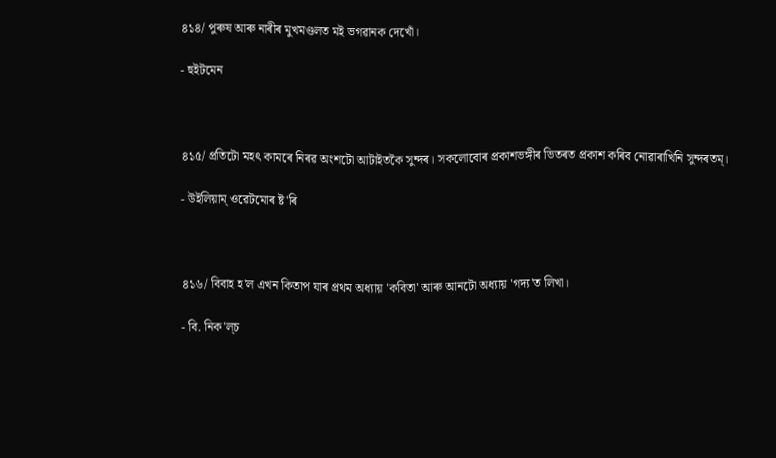৪১৪/ পুৰুষ আৰু নাৰীৰ মুখমণ্ডলত মই ভগৱানক দেখোঁ।

- হুইটমেন



৪১৫/ প্রতিটো মহৎ কামৰে নিৰৱ অংশটো আটাইতকৈ সুন্দৰ। সকলোবোৰ প্রকাশভঙ্গীৰ ভিতৰত প্ৰকাশ কৰিব নোৱাৰাখিনি সুন্দৰতম্।

- উইলিয়াম্ ওৱেটমোৰ ষ্ট'ৰি



৪১৬/ বিবাহ হ'ল এখন কিতাপ যাৰ প্ৰথম অধ্যায় 'কবিতা' আৰু আনটো অধ্যায় 'গদ্য'ত লিখা।

- বি. নিক'ল্‌চ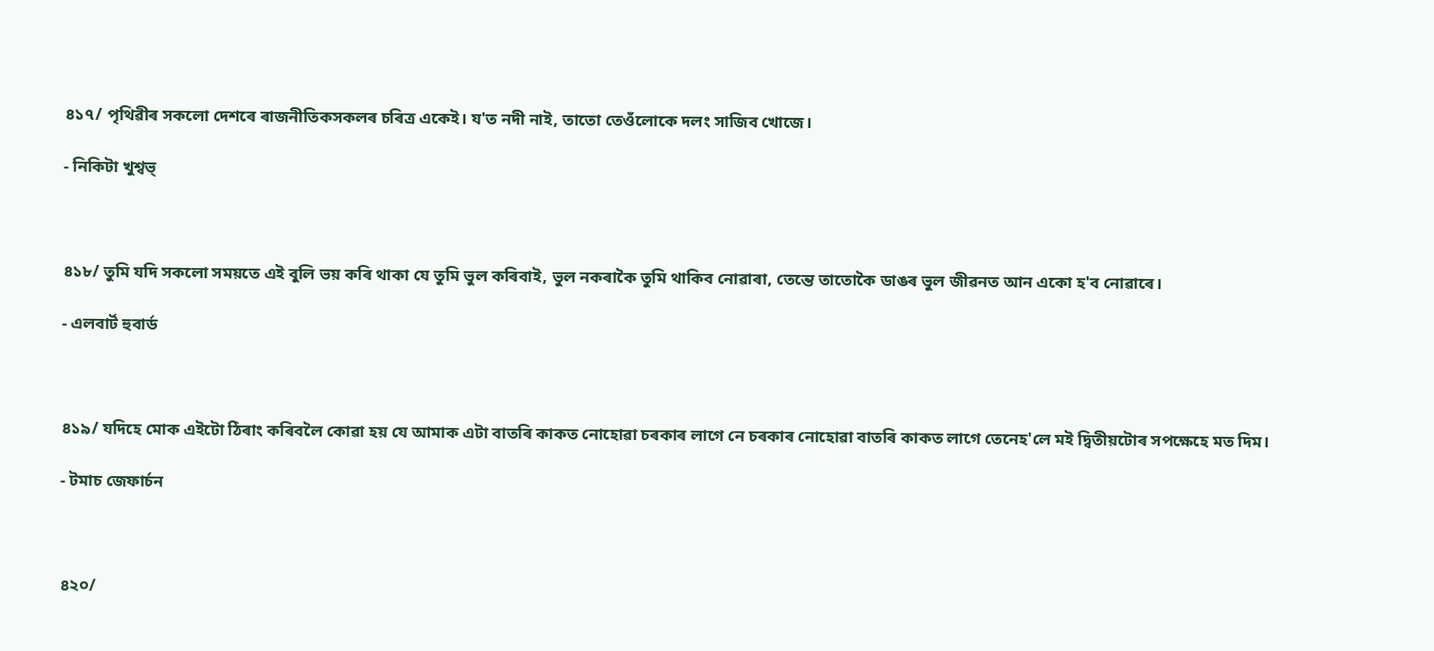৪১৭/ পৃথিৱীৰ সকলো দেশৰে ৰাজনীতিকসকলৰ চৰিত্ৰ একেই। য'ত নদী নাই, তাতো তেওঁলোকে দলং সাজিব খোজে।

- নিকিটা খুশ্বভ্



৪১৮/ তুমি যদি সকলো সময়তে এই বুলি ভয় কৰি থাকা যে তুমি ভুল কৰিবাই, ভুল নকৰাকৈ তুমি থাকিব নোৱাৰা, তেন্তে তাতোকৈ ডাঙৰ ভুল জীৱনত আন একো হ'ব নোৱাৰে।

- এলবার্ট হুবার্ড



৪১৯/ যদিহে মোক এইটো ঠিৰাং কৰিবলৈ কোৱা হয় যে আমাক এটা বাতৰি কাকত নোহোৱা চৰকাৰ লাগে নে চৰকাৰ নোহোৱা বাতৰি কাকত লাগে তেনেহ'লে মই দ্বিতীয়টোৰ সপক্ষেহে মত দিম।

- টমাচ জেফাৰ্চন



৪২০/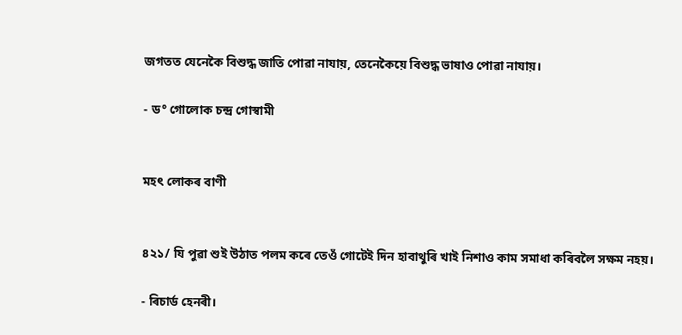জগতত যেনেকৈ বিশুদ্ধ জাতি পোৱা নাযায়, তেনেকৈয়ে বিশুদ্ধ ভাষাও পোৱা নাযায়।

- ড° গোলোক চন্দ্র গোস্বামী


মহৎ লোকৰ বাণী


৪২১/ যি পুৱা শুই উঠাত পলম কৰে তেওঁ গোটেই দিন হাবাথুৰি খাই নিশাও কাম সমাধা কৰিবলৈ সক্ষম নহয়।

- ৰিচাৰ্ড হেনৰী।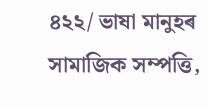৪২২/ ভাষা মানুহৰ সামাজিক সম্পত্তি,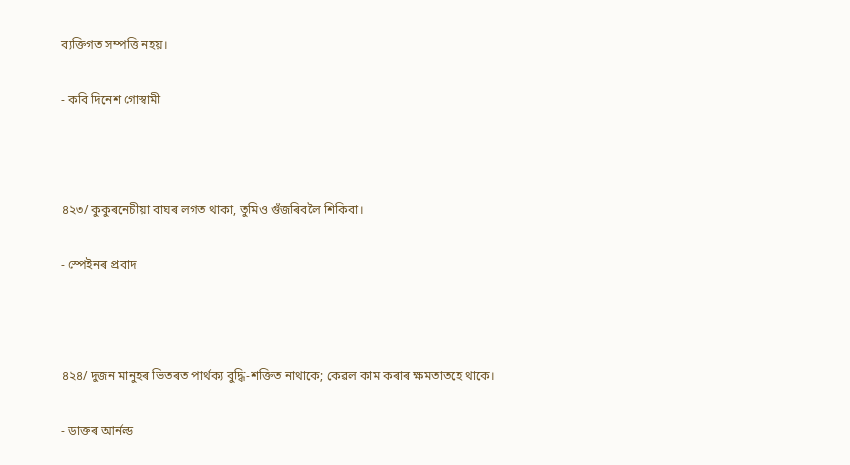ব্যক্তিগত সম্পত্তি নহয়।

- কবি দিনেশ গোস্বামী



৪২৩/ কুকুৰনেচীয়া বাঘৰ লগত থাকা, তুমিও গুঁজৰিবলৈ শিকিবা।

- স্পেইনৰ প্ৰবাদ



৪২৪/ দুজন মানুহৰ ভিতৰত পাৰ্থক্য বুদ্ধি-শক্তিত নাথাকে; কেৱল কাম কৰাৰ ক্ষমতাতহে থাকে।

- ডাক্তৰ আর্নল্ড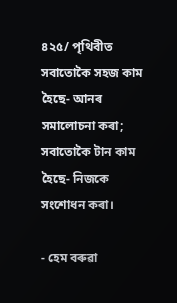৪২৫/ পৃথিবীত সবাতোকৈ সহজ কাম হৈছে- আনৰ সমালোচনা কৰা; সবাতোকৈ টান কাম হৈছে- নিজকে সংশোধন কৰা।

- হেম বৰুৱা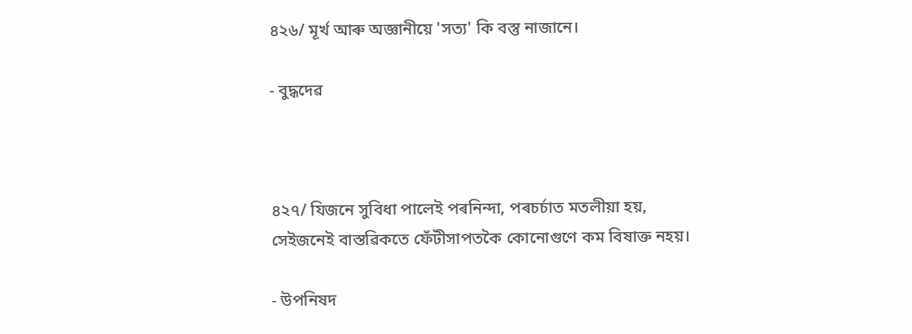৪২৬/ মূর্খ আৰু অজ্ঞানীয়ে 'সত্য' কি বস্তু নাজানে।

- বুদ্ধদেৱ



৪২৭/ যিজনে সুবিধা পালেই পৰনিন্দা, পৰচৰ্চাত মতলীয়া হয়, সেইজনেই বাস্তৱিকতে ফেঁটীসাপতকৈ কোনোগুণে কম বিষাক্ত নহয়।

- উপনিষদ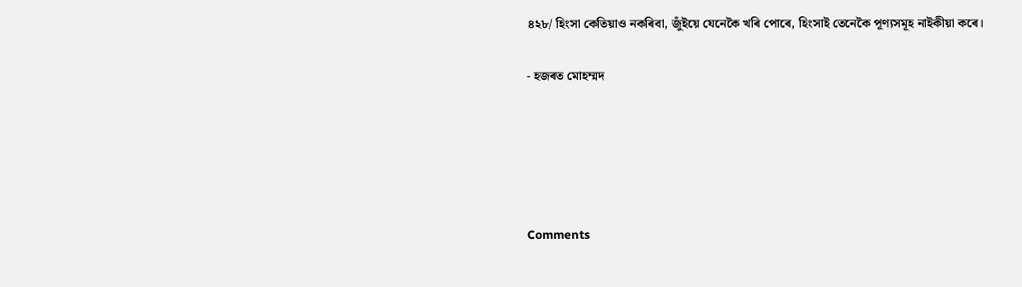৪২৮/ হিংসা কেতিয়াও নকৰিবা, জুঁইয়ে যেনেকৈ খৰি পোৰে, হিংসাই তেনেকৈ পূণ্যসমূহ নাইকীয়া কৰে।

- হজৰত মোহম্মদ





Comments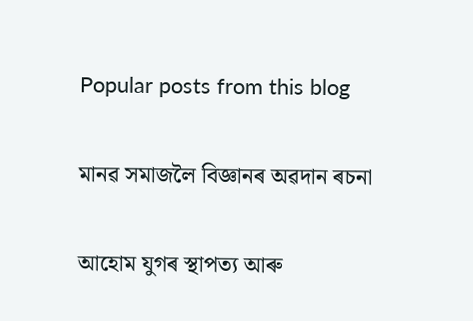Popular posts from this blog

মানৱ সমাজলৈ বিজ্ঞানৰ অৱদান ৰচনা‌

আহোম যুগৰ স্থাপত্য আৰু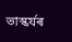ভাস্কর্যৰ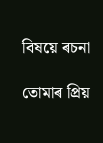বিষয়ে ৰচনা

তোমাৰ প্ৰিয়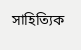সাহিত্যিক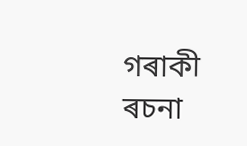গৰাকী ৰচনা